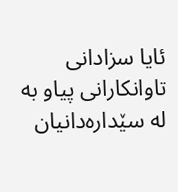ئایا سزادانی تاوانکارانی پیاو بە لە سێدارەدانیان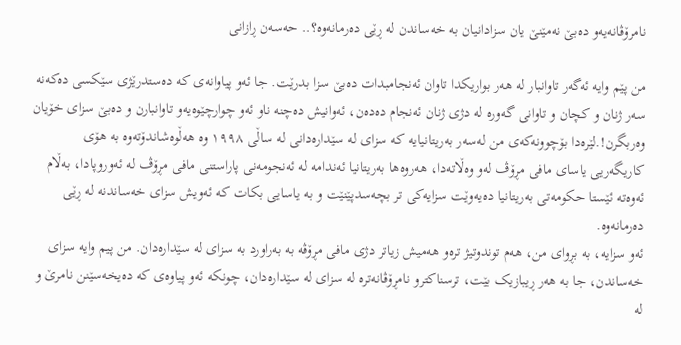نامرۆڤانەیەو دەبێ نەمێنێ یان سزادانیان بە خەساندن لە ڕێی دەرمانەوە؟.. حەسەن ڕازانی

من پێم وایە ئەگەر تاوانبار لە هەر بواریکدا تاوان ئەنجامبدات دەبێ سزا بدرێت. جا ئەو پیاوانەی کە دەستدرێژی سێکسی دەکەنە سەر ژنان و کچان و تاوانی گەورە لە دژی ژنان ئەنجام دەدەن، ئەوانیش دەچنە ناو ئەو چوارچێوەیەو تاوانبارن و دەبێ سزای خۆیان وەربگرن!.لێرەدا بۆچوونەکەی من لەسەر بەریتانیایە کە سزای لە سێدارەدانی لە ساڵی ١٩٩٨ وە هەڵوەشاندۆتەوە بە هۆی کاریگەریی یاسای مافی مڕۆڤ لەو وەڵاتەدا، هەروەها بەریتانیا ئەندامە لە ئەنجومەنی پاراستنی مافی مڕۆڤ لە ئەوروپادا، بەڵام ئەوەتە ئێستا حکومەتی بەریتانیا دەیەوێت سزایەکی تر بچەسدپێنێت و بە یاسایی بکات کە ئەویش سزای خەساندنە لە ڕێی دەرمانەوە.
ئەو سزایە، بە بڕوای من، هەم توندوتیژ ترەو هەمیش زیاتر دژی مافی مڕۆڤە بە بەراورد بە سزای لە سێدارەدان. من پیم وایە سزای خەساندن، جا بە هەر ڕیبازیک بێت، ترسناکترو نامڕۆڤانەترە لە سزای لە سێدارەدان، چونکە ئەو پیاوەی کە دەیخەسێنن نامرێ و لە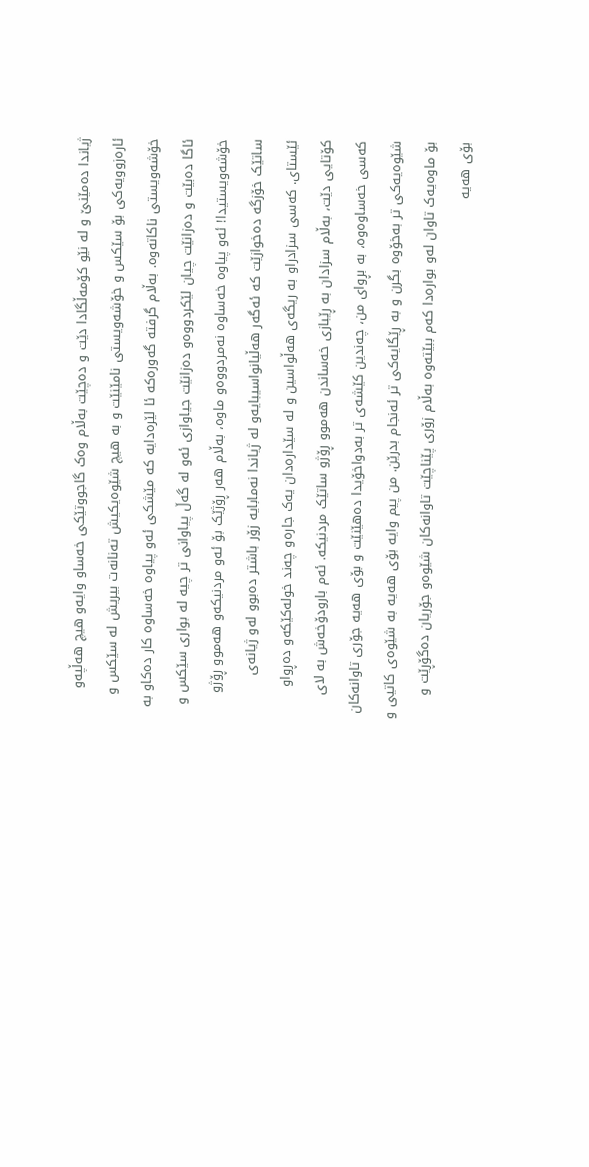ژیاندا دەمێنێ و لە نێو کۆمەڵگادا دێت و دەچێت بەڵام وەک گاجووتێکی خەساو وایەو هیچ هەڵپەو ئارەزوویەکی بۆ سێکس و خۆشەویستی نامێنێت و بە هیچ شێوەیکیش تەنانەت بیریش لە سێکس و خۆشەویستی ناکاتەوە. بەڵام گرفتە گەورەکە ئا لێرەدایە کە مێشکی ئەو پیاوە خەساوە کار دەکاو بە ئاگا دەبێت و دەزانێت چیان لێکردووەو دەزانێت جیاوازی ئەو لە گەڵ پیاوانی تر چیە لە بواری سێکس و خۆشەویستیدا! ئەو پیاوە خەساوە نەمردووەو ماوە، بەڵام هەر ڕۆژێک بۆ ئەو مردنیکەو هەموو ڕۆژو ساتێک خۆزگە دەخوازێت کە ئەگەر هەڵیانواسیبایەو لە ژیاندا نەمابایە زۆر باشتر دەبوو لەو ژیانەی ئێستای. کەسی سزادراو بە ریگەی هەڵواسین و لە سێدارەدان یەک جارەو چەند خولەکێکەو دەڕواو کۆتایی دێت، بەڵام سزادان بە ڕێبازی خەساندن هەموو ڕۆژو ساتێک مردنیکە. ئەم بارودۆخەش بە لای کەسی خەساوەوە، بە بڕوای من، چەندین کێشەی تر بەدواخۆیدا دەهێنێت و بۆی هەیە جۆری تاوانەکان شێوەیەکی تر بەخۆوە بگرن و بە ڕێگایەکی تر ئەنجام بدرێن. من پیم وایە بۆی هەیە بە شێوەی کاتیی و بۆ ماوەیەک تاوان لەو بوارەدا کەم ببێتەوە بەڵام زۆری پێناچێت تاوانەکان شێوەو جۆریان دەگۆڕێت و بۆی هەیە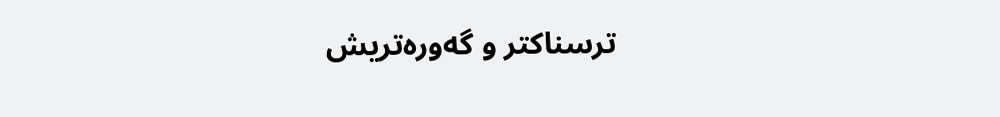ترسناکتر و گەورەتریش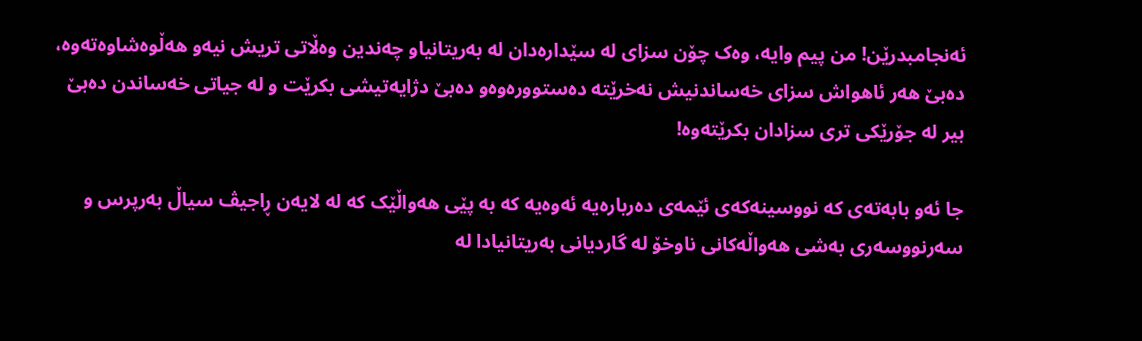ئەنجامبدرێن! من پیم وایە، وەک چۆن سزای لە سێدارەدان لە بەریتانیاو چەندین وەڵاتی تریش نیەو هەڵوەشاوەتەوە، دەبێ هەر ئاهواش سزای خەساندنیش نەخرێتە دەستوورەوەو دەبێ دژایەتیشی بکرێت و لە جیاتی خەساندن دەبێ بیر لە جۆرێکی تری سزادان بکرێتەوە!

جا ئەو بابەتەی کە نووسینەکەی ئێمەی دەربارەیە ئەوەیە کە بە پێی هەواڵێک کە لە لایەن ڕاجیڤ سیاڵ بەرپرس و سەرنووسەری بەشی هەواڵەکانی ناوخۆ لە گاردیانی بەریتانیادا لە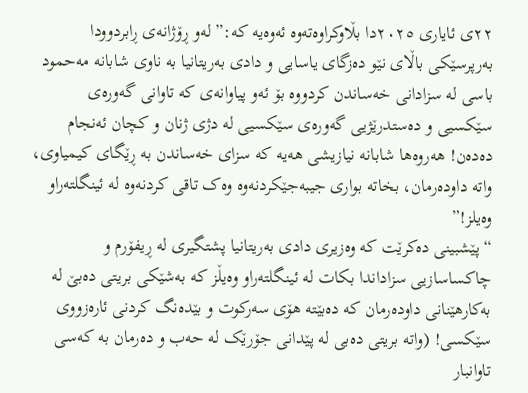٢٢ی ئایاری ٢٠٢٥دا بڵاوکراوەتەوە ئەوەیە کە:” لەو ڕۆژانەی ڕابردوودا بەرپرسێکی باڵای نێو دەزگای یاسایی و دادی بەریتانیا بە ناوی شابانە مەحمود باسی لە سزادانی خەساندن کردووە بۆ ئەو پیاوانەی کە تاوانی گەورەی سێکسیی و دەستدرێژیی گەورەی سێکسیی لە دژی ژنان و کچان ئەنجام دەدەن! هەروەها شابانە نیازیشی هەیە کە سزای خەساندن بە ڕێگای کیمیاوی، واتە داودەرمان، بخاتە بواری جیبەجێکردنەوە وەک تاقی کردنەوە لە ئینگلتەراو وەیلز!”
“پێشبینی دەکرێت کە وەزیری دادی بەریتانیا پشتگیری لە ڕیفۆرم و چاکساسازیی سزاداندا بکات لە ئینگلتەراو وەیڵز کە بەشێکی بریتی دەبێ لە بەکارهێنانی داودەرمان کە دەبێتە هۆی سەرکوت و بێدەنگ کردنی ئارەزووی سێکسی! (واتە بریتی دەبی لە پێدانی جۆرێک لە حەب و دەرمان بە کەسی تاوانبار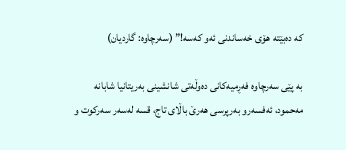کە دەبێتە هۆی خەساندنی ئەو کەسە!” (سەرچاوە: گاردیان)

بە پێی سەرچاوە فەڕمیەکانی دەوڵەتی شانشینی بەریتانیا شابانە مەحمود، ئەفسەرو بەرپرسی هەرێ باڵای تاج، قسە لەسەر سەرکوت و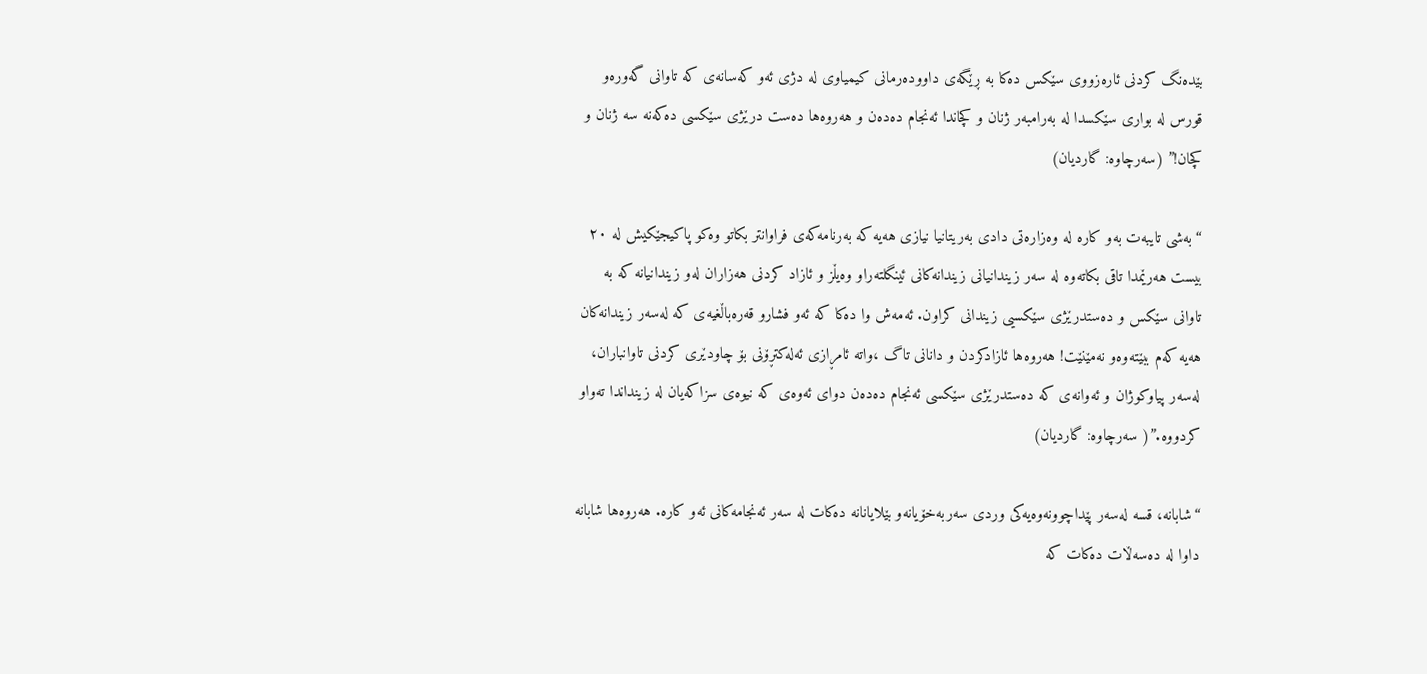بێدەنگ کردنی ئارەزووی سێکس دەکا بە ڕێگەی داوودەرمانی کیمیاوی لە دژی ئەو کەسانەی کە تاوانی گەورەو قورس لە بواری سێکسدا لە بەرامبەر ژنان و کچاندا ئەنجام دەدەن و هەروەها دەست درێژی سێکسی دەکەنە سە ژنان و کچان!” (سەرچاوە: گاردیان)

“بەشی تایبەت بەو کارە لە وەزارەتی دادی بەریتانیا نیازی هەیە کە بەرنامەکەی فراوانتر بکاتو وەکو پاکیجێکیش لە ٢٠ بیست هەرێمدا تاقی بکاتەوە لە سەر زیندانیانی زیندانەکانی ئینگلتەراو وەیڵز و ئازاد کردنی هەزاران لەو زیندانیانە کە بە تاوانی سێکس و دەستدرێژی سێکسیی زیندانی کراون. ئەمەش وا دەکا کە ئەو فشارو قەرەباڵغیەی کە لەسەر زیندانەکان هەیە کەم ببێتەوەو نەمێنێت! هەروەها ئازادکردن و دانانی تاگ ،واتە ئامڕازی ئەلەکتڕۆنی بۆ چاودێری کردنی تاوانباران، لەسەر پیاوکوژان و ئەوانەی کە دەستدرێژی سێکسی ئەنجام دەدەن دوای ئەوەی کە نیوەی سزاکەیان لە زینداندا تەواو کردووە.”( سەرچاوە: گاردیان)

“شابانە، قسە لەسەر پێداچوونەوەیەکی وردی سەربەخۆیانەو بێلایانانە دەکات لە سەر ئەنجامەکانی ئەو کارە. هەروەها شابانە داوا لە دەسەڵات دەکات کە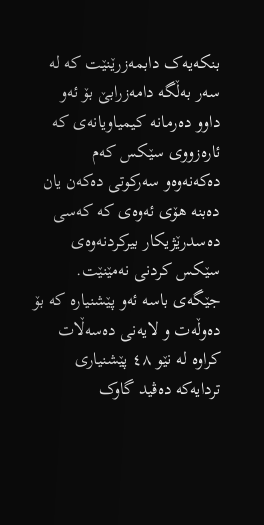بنکەیەک دابمەزرێنێت کە لە سەر بەڵگە دامەزرابێ بۆ ئەو داوو دەرمانە کیمیاویانەی کە ئارەزووی سێکس کەم دەکەنەوەو سەرکوتی دەکەن یان دەبنە هۆی ئەوەی کە کەسی دەسدرێژیکار بیرکردنەوەی سێکس کردنی نەمێنێت. جێگەی باسە ئەو پێشنیارە کە بۆ دەوڵەت و لایەنی دەسەڵات کراوە لە نێو ٤٨ پێشنیاری تردایەکە دەڤید گاوک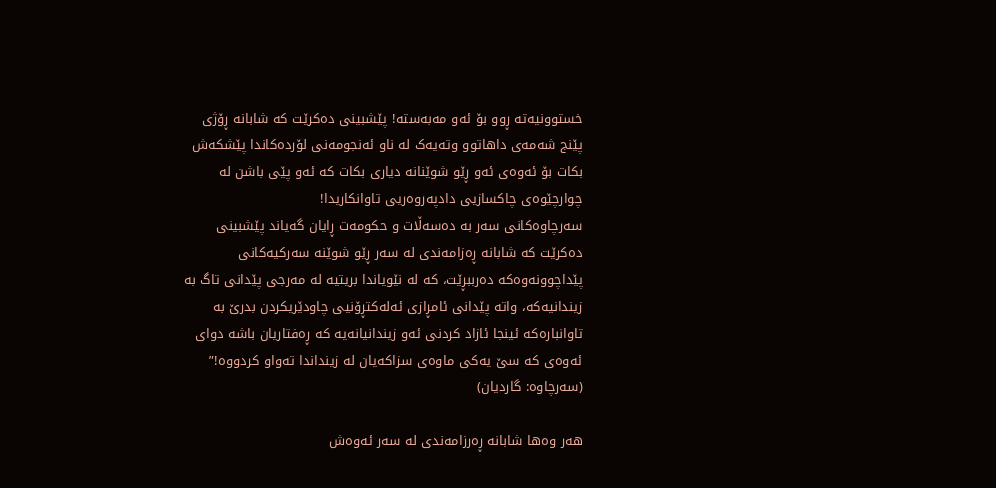خستوونیەتە ڕوو بۆ ئەو مەبەستە! پێشبینی دەکرێت کە شابانە ڕۆژی پێنج شەمەی داهاتوو وتەیەک لە ناو ئەنجومەنی لۆردەکاندا پێشکەش بکات بۆ ئەوەی ئەو ڕێو شوێنانە دیاری بکات کە ئەو پێی باشن لە چوارچێوەی چاکسازیی دادپەروەریی تاوانکاریدا!
سەرچاوەکانی سەر بە دەسەڵات و حکومەت ڕایان گەیاند پێشبینی دەکرێت کە شابانە ڕەزامەندی لە سەر ڕێو شوێنە سەرکیەکانی پێداچوونەوەکە دەرببڕێت، کە لە نێویاندا بریتیە لە مەرجی پێدانی تاگ بە زیندانیەکە، واتە پێدانی ئامڕازی ئەلەکتڕۆنیی چاودێریکردن بدرێ بە تاوانبارەکە ئینجا ئازاد کردنی ئەو زیندانیانەیە کە ڕەفتاریان باشە دوای ئەوەی کە سێ یەکی ماوەی سزاکەیان لە زینداندا تەواو کردووە!” (سەرچاوە: گاردیان)

هەر وەها شابانە ڕەرزامەندی لە سەر ئەوەش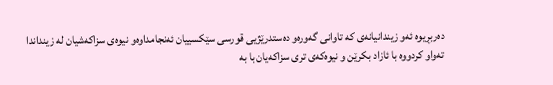دەربڕیوە ئەو زیندانیانەی کە تاوانی گەورەو دەستدرێژیی قورسی سێکسییان ئەنجامداوەو نیوەی سزاکەشیان لە زینداندا تەواو کردووە با ئازاد بکرێن و نیوەکەی تری سزاکەیان با بە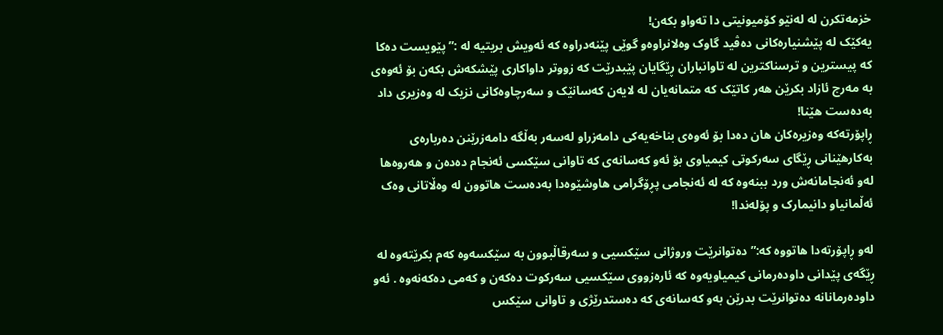خزمەتکرن لە لەنێو کۆمیونیتی دا تەواو بکەن!
یەکێک لە پێشنیارەکانی دەڤید گاوک وەلانراوەو گوێی پێنەدراوە کە ئەویش بریتیە لە :” پێویست دەکا کە پیسترین و ترسناکترین لە تاوانباران ڕێگایان پێبدرێت کە زووتر داواکاری پێشکەش بکەن بۆ ئەوەی بە مەرج ئازاد بکرێن هەر کاتێک کە متمانەیان لە لایەن کەسانێک و سەرچاوەکانی نزیک لە وەزیری داد بەدەست هێنا!
ڕاپۆرتەکە وەزیرەکان هان دەدا بۆ ئەوەی بناخەیەکی دامەزراو لەسەر بەڵگە دامەزرێنن دەربارەی بەکارهێنانی ڕێگای سەرکوتی کیمیاوی بۆ ئەو کەسانەی کە تاوانی سێکسی ئەنجام دەدەن و هەروەها لەو ئەنجامانەش ورد ببنەوە کە لە ئەنجامی پڕۆگرامی هاوشێوەدا بەدەست هاتوون لە وەڵاتانی وەک ئەڵمانیاو دانیمارک و پۆلەندا!

لەو ڕاپۆرتەدا هاتووە کە:” دەتوانرێت وروژانی سێکسیی و سەرقاڵبوون بە سێکسەوە کەم بکرێتەوە لە ڕێگەی پێدانی داودەرمانی کیمیاویەوە کە ئارەزووی سێکسیی سەرکوت دەکەن و کەمی دەکەنەوە . ئەو داودەرمانانە دەتوانرێت بدرێن بەو کەسانەی کە دەستدرێژی و تاوانی سێکس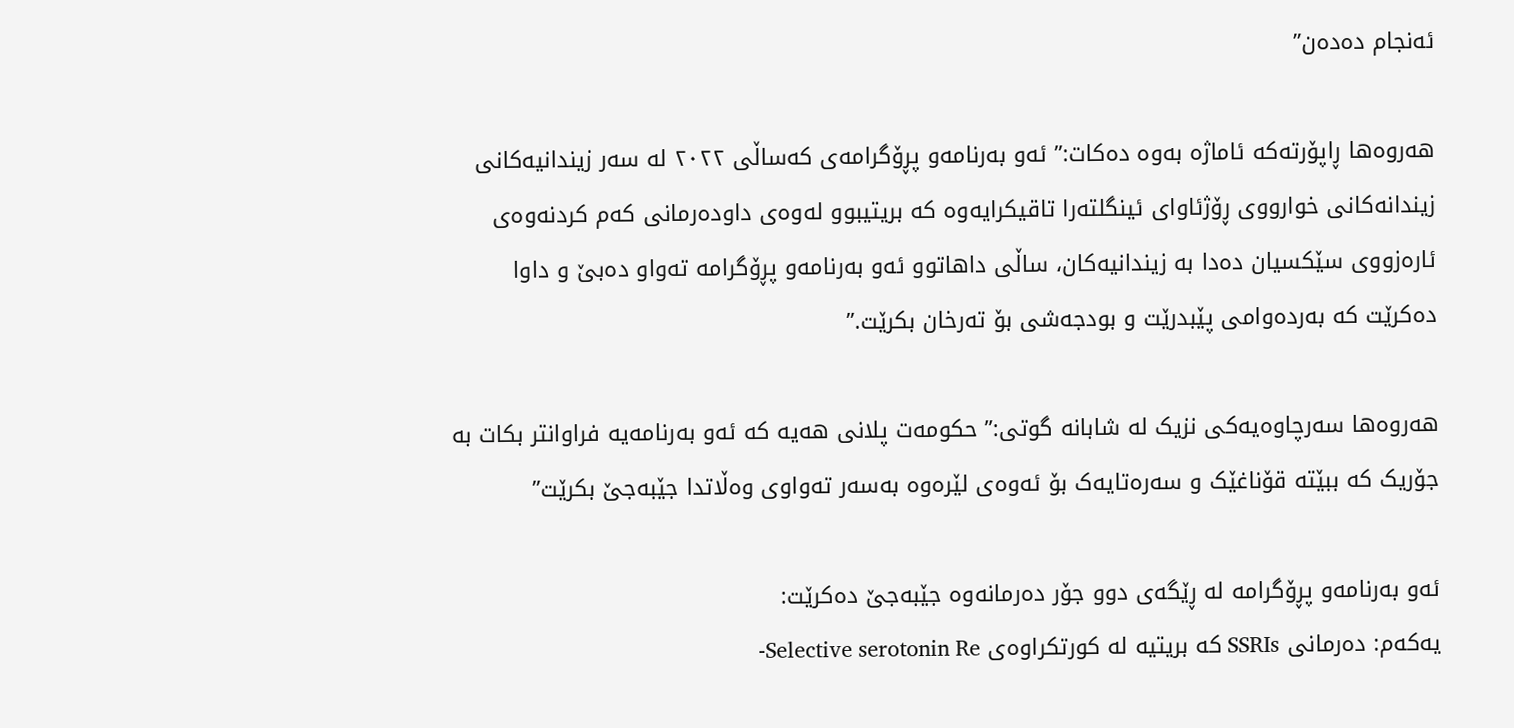ئەنجام دەدەن”

هەروەها ڕاپۆرتەکە ئاماژە بەوە دەکات:” ئەو بەرنامەو پڕۆگرامەی کەساڵی ٢٠٢٢ لە سەر زیندانیەکانی زیندانەکانی خوارووی ڕۆژئاوای ئینگلتەرا تاقیکرایەوە کە بریتیبوو لەوەی داودەرمانی کەم کردنەوەی ئارەزووی سێکسیان دەدا بە زیندانیەکان، ساڵی داهاتوو ئەو بەرنامەو پڕۆگرامە تەواو دەبێ و داوا دەکرێت کە بەردەوامی پێبدرێت و بودجەشی بۆ تەرخان بکرێت.”

هەروەها سەرچاوەیەکی نزیک لە شابانە گوتی:” حکومەت پلانی هەیە کە ئەو بەرنامەیە فراوانتر بکات بە جۆریک کە ببێتە قۆناغێک و سەرەتایەک بۆ ئەوەی لێرەوە بەسەر تەواوی وەڵاتدا جێبەجێ بکرێت”

ئەو بەرنامەو پڕۆگرامە لە ڕێگەی دوو جۆر دەرمانەوە جێبەجێ دەکرێت:
یەکەم: دەرمانی SSRIs کە بریتیە لە کورتکراوەی Selective serotonin Re-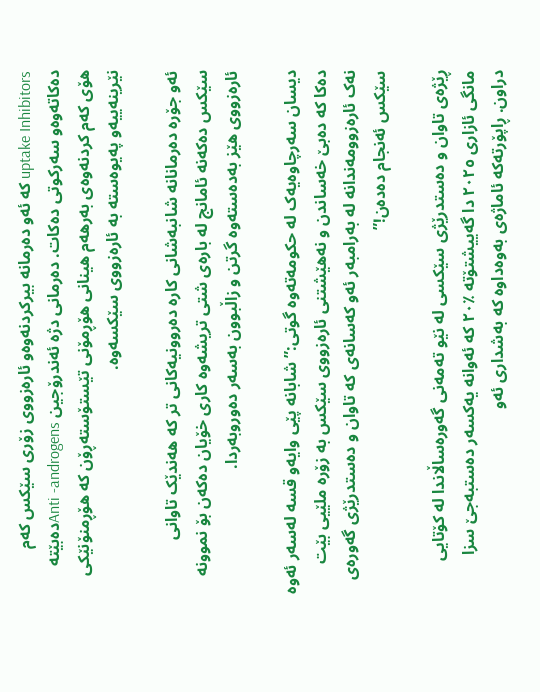uptake Inhibitors کە ئەو دەرمانە بیرکردنەوەو ئارەزووی زۆری سێکس کەم دەکاتەوەو سەرکوتی دەکات. دەرمانی دژە ئەندرۆجین Anti -androgensدەبێتە هۆی کەم کردنەوەی بەرهەم هینانی هۆڕمۆنی تێستۆستەڕۆن کە هۆڕمنۆنێکی نێرینەییەو پەیوەستە بە ئارەزووی سێکسەوە.

ئەو جۆرە دەرمانانە شانبەشانی کارە دەروونیەکانی تر کە هەندێک تاوانی سێکس دەکەنە ئامانج لە بارەی شتی تریشەوە کاری خۆیان دەکەن بۆ نموونە ئارەزووی هێز بەدەستەوە گرتن و زاڵبوون بەسەر دەوروبەردا.

دیسان سەرچاوەیەک لە حکومەتەوە گوتی:”شابانە پێی وایەو قسە لەسەر ئەوە دەکا کە دەبێ خەساندن و نەهێشتنی ئارەزووی سێکس بە زۆرە ملێیی بێت نەک ئارەزوومەندانە لە بەرامبەر ئەو کەسانەی کە تاوان و دەستدرێژی گەورەی سێکس ئەنجام دەدەن!”

ڕێژەی تاوان و دەستدرێژی سێکسی لە نێو تەمەنی گەورەساڵاندا لە کۆتایی مانگی ئازاری ٢٠٢٥ دا گەییشتۆتە ٪٢٠ کە ئەوانە یەکسەر دەستبەجێ سزا دراون. ڕاپۆرتەکە ئاماژەی بەوەداوە کە بەشداری ئەو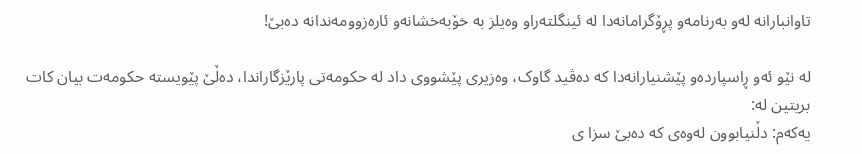تاوانبارانە لەو بەرنامەو پڕۆگرامانەدا لە ئینگلتەراو وەیلز بە خۆبەخشانەو ئارەزوومەندانە دەبێ!

لە نێو ئەو ڕاسپاردەو پێشنیارانەدا کە دەڤید گاوک، وەزیری پێشووی داد لە حکومەتی پارێزگاراندا، دەڵێ پێویستە حکومەت بیان کات بریتین لە:
یەکەم: دڵنیابوون لەوەی کە دەبێ سزا ی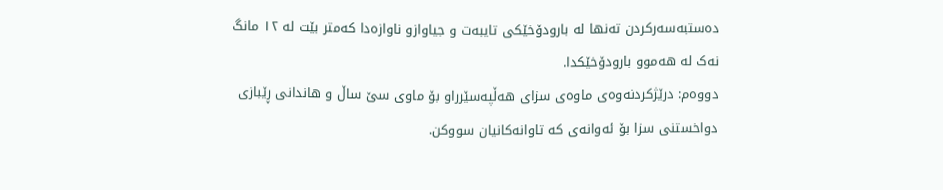دەستبەسەرکردن تەنها لە بارودۆخێکی تایبەت و جیاوازو ناوازەدا کەمتر بێت لە ١٢ مانگ نەک لە هەموو بارودۆخێکدا.
دووەم: درێژکردنەوەی ماوەی سزای هەڵپەسێرراو بۆ ماوی سێ ساڵ و هاندانی ڕێبازی دواخستنی سزا بۆ ئەوانەی کە تاوانەکانیان سووکن.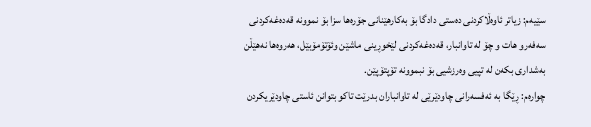سێیەم: زیاتر ئاوەڵاکردنی دەستی دادگا بۆ بەکارهێنانی جۆرەها سزا بۆ نموونە قەدەغەکردنی سەفەرو هات و چۆ لە تاوانبار، قەدەغەکردنی لێخوڕینی ماشێن وئۆتۆمۆبێل، هەروەها نەهێڵن بەشداری بکەن لە تپیی وەرزشیی بۆ نبموونە تۆپتۆپێن.
چوارەم: ڕێگا بە ئەفسەرانی چاودێرێی لە تاوانباران بدرێت تاکو بتوانن ئاستی چاودێریکردن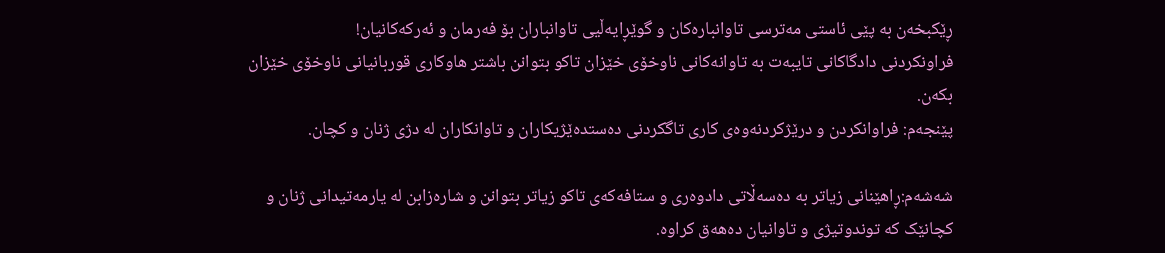ڕێکبخەن بە پێی ئاستی مەترسی تاوانبارەکان و گوێڕایەڵیی تاوانباران بۆ فەرمان و ئەرکەکانیان!
فراونکردنی دادگاکانی تایبەت بە تاوانەکانی ناوخۆی خێزان تاکو بتوانن باشتر هاوکاری قوربانیانی ناوخۆی خێزان بکەن.
پێنجەم: فراوانکردن و درێژکردنەوەی کاری تاگکردنی دەستدەێژیکاران و تاوانکاران لە دژی ژنان و کچان.

شەشەم:ڕاهێنانی زیاتر بە دەسەڵاتی دادوەری و ستافەکەی تاکو زیاتر بتوانن و شارەزابن لە یارمەتیدانی ژنان و کچانێک کە توندوتیژی و تاوانیان دەهەق کراوە.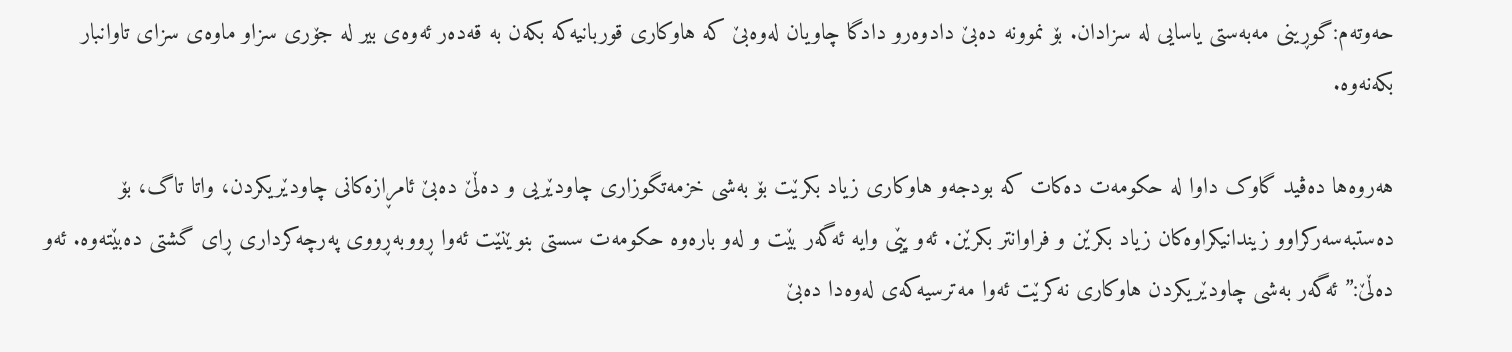حەوتەم:گوڕينی مەبەستی یاسایی لە سزادان. بۆ نموونە دەبێ دادوەرو دادگا چاویان لەوەبێ کە هاوکاری قوربانیەکە بکەن بە قەدەر ئەوەی بیر لە جۆری سزاو ماوەی سزای تاوانبار بکەنەوە.

هەروەها دەڤید گاوک داوا لە حکومەت دەکات کە بودجەو هاوکاری زیاد بکرێت بۆ بەشی خزمەتگوزاری چاودێریی و دەڵێ دەبێ ئامڕازەکانی چاودێریکردن، واتا تاگ، بۆ دەستبەسەرکراوو زیندانیکراوەکان زیاد بکرێن و فراوانتر بکرێن. ئەو پێی وایە ئەگەر بێت و لەو بارەوە حکومەت سستی بنوێنێت ئەوا ڕووبەڕووی پەرچەکرداری ڕای گشتی دەبێتەوە. ئەو دەڵێ:” ئەگەر بەشی چاودێریکردن هاوکاری نەکرێت ئەوا مەترسیەکەی لەوەدا دەبێ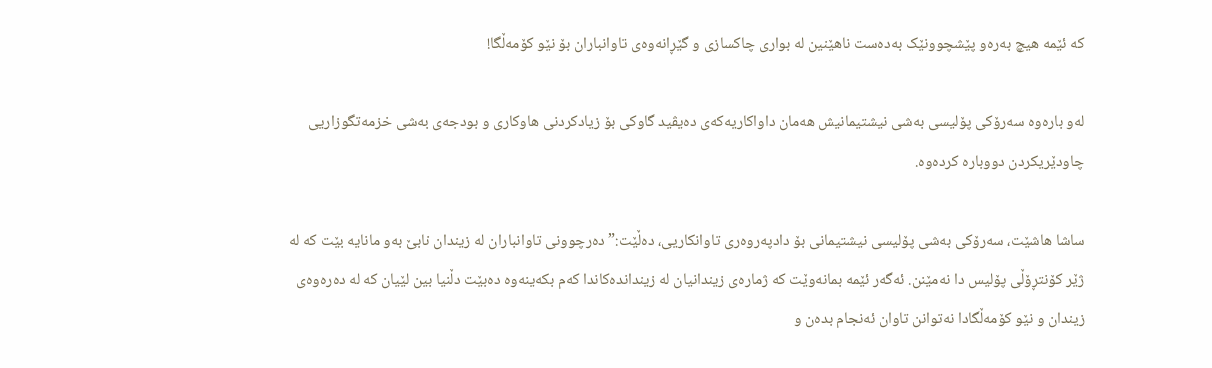کە ئێمە هیچ بەرەو پێشچوونێک بەدەست ناهێنین لە بواری چاکسازی و گێڕانەوەی تاوانباران بۆ نێو کۆمەڵگا!

لەو بارەوە سەرۆکی پۆلیسی بەشی نیشتیمانیش هەمان داواکاریەکەی دەیڤید گاوکی بۆ زیادکردنی هاوکاری و بودجەی بەشی خزمەتگوزاریی چاودێریکردن دووبارە کردەوە.

ساشا هاشێت، سەرۆکی بەشی پۆلیسی نیشتیمانی بۆ دادپەروەری تاوانکاریی، دەڵێت:” دەرچوونی تاوانباران لە زیندان نابێ بەو مانایە بێت کە لە ژێر کۆنتڕۆڵی پۆلیس دا نەمێنن. ئەگەر ئێمە بمانەوێت کە ژمارەی زیندانیان لە زینداندەکاندا کەم بکەینەوە دەبێت دڵنیا بین لێیان کە لە دەرەوەی زیندان و نێو کۆمەڵگادا نەتوانن تاوان ئەنجام بدەن و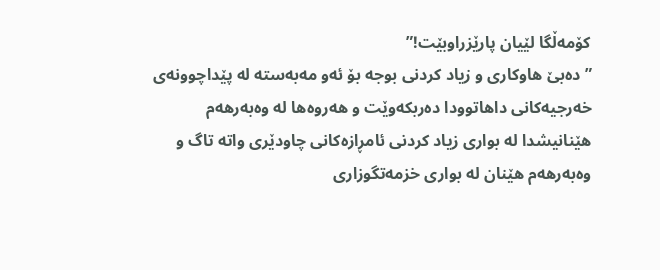کۆمەڵگا لێیان پارێزراوبێت!”
” دەبێ هاوکاری و زیاد کردنی بوجە بۆ ئەو مەبەستە لە پێداچوونەی خەرجیەکانی داهاتوودا دەربکەوێت و هەروەها لە وەبەرهەم هێنانیشدا لە بواری زیاد کردنی ئامڕازەکانی چاودێری واتە تاگ و وەبەرهەم هێنان لە بواری خزمەتگوزاری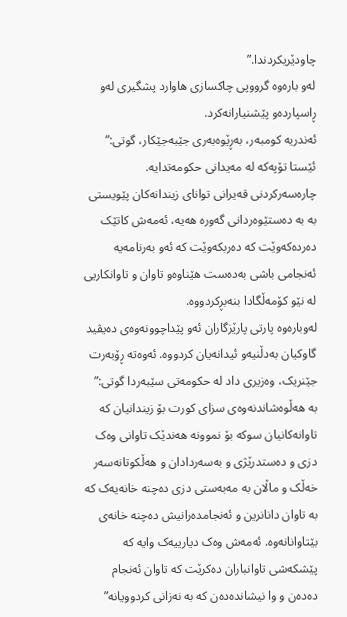چاودێریکردندا.”
لەو بارەوە گرووپی چاکسازی هاوارد پشگیری لەو ڕاسپاردەو پێشنیارانەکرد.
ئەندریە کومبەر، بەڕێوەبەری جێبەجێکار، گوتی:” ئێستا تۆپەکە لە مەیدانی حکومەتدایە. چارەسەرکردنی قەیرانی توانای زیندانەکان پێویستی بە بە دەستێوەردانی گەورە هەیە، ئەمەش کاتێک دەردەکەوێت کە دەربکەوێت کە ئەو بەرنامەیە ئەنجامی باشی بەدەست هێناوەو تاوان و تاوانکاریی لە نێو کۆمەڵگادا بنەبڕکردووە.
لەوبارەوە پارتی پارێزگاران ئەو پێداچوونەوەی دەیڤید گاوکیان بەدڵنیەو ئیدانەیان کردووە. ئەوەتە ڕۆبەرت جێنریک، وەزیری داد لە حکومەتی سێبەردا گوتی:” بە هەڵوەشاندنەوەی سزای کورت بۆ زیندانیان کە تاوانەکانیان سوکە بۆ نموونە هەندێک تاوانی وەک دزی و دەستدرێژی و بەسەردادان و هەڵکوتانەسەر خەڵک و ماڵان بە مەبەستی دزی دەچنە خانەیەک کە بە تاوان دانانرین و ئەنجامدەرانیش دەچنە خانەی بێتاوانانەوە. ئەمەش وەک دیارییەک وایە کە پێشکەشی تاوانباران دەکرێت کە تاوان ئەنجام دەدەن و وا نیشاندەدەن کە بە نەزانی کردوویانە”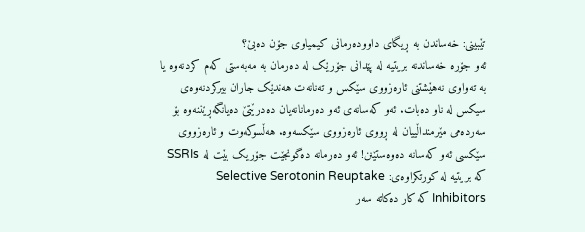تێبینی: خەساندن بە ڕیگای داوودەرمانی کیمیاوی جۆن دەبێ؟
ئەو جۆرە خەساندنە بریتیە لە پێدانی جۆرێک لە دەرمان بە مەبەستی کەم کردنەوە یا بە تەواوی نەهێشتنی ئارەزووی سێکس و تەنانەت هەندێک جاران بیرکردنەوەی سیکس لە ناو دەبات. ئەو کەسانەی ئەو دەرمانانەیان دەدرێتێ دەیانگەڕێننەوە بۆ سەردەمی مێرمنداڵییان لە ڕووی ئارەزووی سێکسەوە. هەڵسوکەوت و ئارەزووی سێکسی ئەو کەسانە دەوەستێنن! ئەو دەرمانە دەگونجێت جۆریک بێت لە SSRIs کە بریتیە لە کورتکراوەی: Selective Serotonin Reuptake Inhibitors کە کار دەکاتە سەر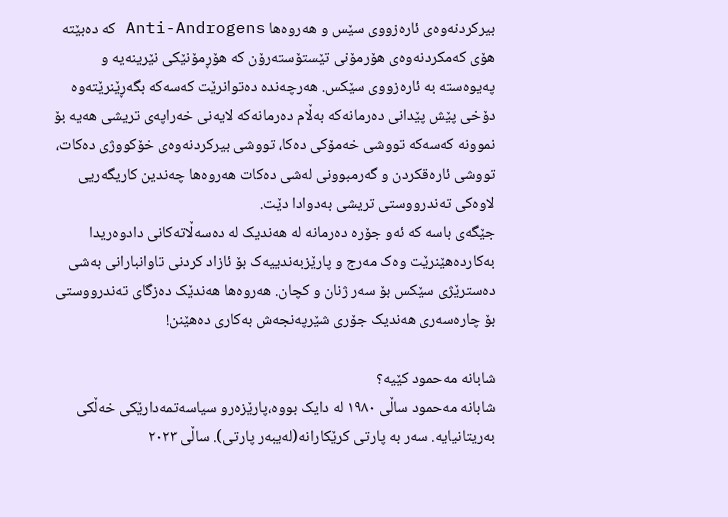بیرکردنەوەی ئارەزووی سێس و هەروەها Anti-Androgens کە دەبێتە هۆی کەمکردنەوەی هۆرمۆنی تێستۆستەرۆن کە هۆڕمۆنێکی نێرینەیە و پەیوەستە بە ئارەزووی سێکس. هەرچەندە دەتوانرێت کەسەکە بگەڕێنرێتەوە دۆخی پێش پێدانی دەرمانەکە بەڵام دەرمانەکە لایەنی خەراپەی تریشی هەیە بۆ نموونە کەسەکە تووشی خەمۆکی دەکا، تووشی بیرکردنەوەی خۆکووژی دەکات، تووشی ئارەقکردن و گەرمبوونی لەشی دەکات هەروەها چەندین کاریگەریی لاوەکی تەندرووستی تریشی بەدوادا دێت.
جێگەی باسە کە ئەو جۆرە دەرمانە لە هەندیک لە دەسەڵاتەکانی دادوەریدا بەکاردەهێنرێت وەک مەرج و پارێزبەندییەک بۆ ئازاد کردنی تاوانبارانی بەشی دەسترێژی سێکس بۆ سەر ژنان و کچان. هەروەها هەندێک دەزگای تەندرووستی بۆ چارەسەری هەندیک جۆری شێرپەنجەش بەکاری دەهێنن!

شابانە مەحمود کێیە؟
شابانە مەحمود ساڵی ١٩٨٠ لە دایک بووە،پارێزەرو سیاسەتمەدارێکی خەڵکی بەریتانیایە. سەر بە پارتی کرێکارانە(لەیبەر پارتی). ساڵی ٢٠٢٣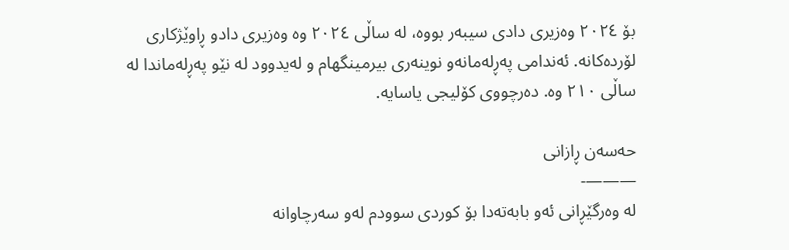بۆ ٢٠٢٤ وەزیری دادی سیبەر بووە، لە ساڵی ٢٠٢٤ وە وەزیری دادو ڕاوێژکاری لۆردەکانە. ئەندامی پەڕلەمانەو نوینەری بیرمینگهام و لەیدوود لە نێو پەڕلەماندا لە ساڵی ٢١٠ وە. دەرچووی کۆلیجی یاسایە.

حەسەن ڕازانی
———-
لە وەرگێڕانی ئەو بابەتەدا بۆ کوردی سوودم لەو سەرچاوانە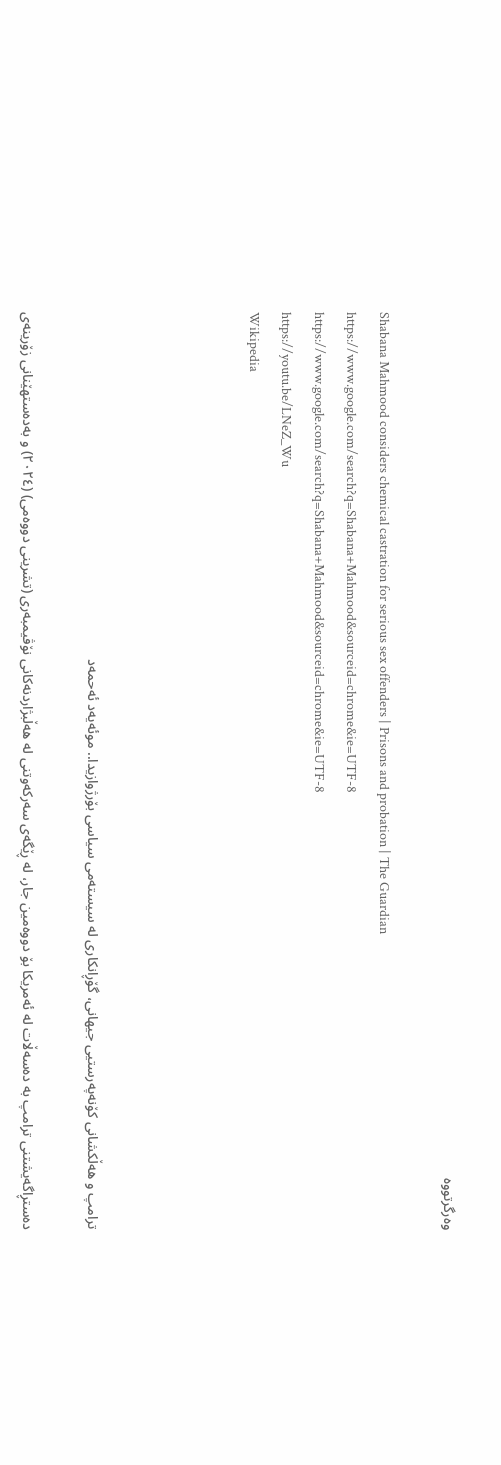وەرگرتووە

Shabana Mahmood considers chemical castration for serious sex offenders | Prisons and probation | The Guardian
https://www.google.com/search?q=Shabana+Mahmood&sourceid=chrome&ie=UTF-8
https://www.google.com/search?q=Shabana+Mahmood&sourceid=chrome&ie=UTF-8
https://youtu.be/LNeZ_Wu
Wikipedia




ترامپ و هەڵکشانی کۆنەپەرستیی جیهانی، گۆڕانکاری لە سیستەمی سیاسی بۆرژوازیدا.. موئەیەد ئەحمەد

دەستڕاگەیشتنی ترامپ بە دەسەڵات لە ئەمریکا بۆ دووەمین جار، لە ڕێگەی سەرکەوتنی لە هەڵبژاردنەکانی نۆڤیمبەری (تشرینی دووەمی) (٢٠٢٤) و بەدەستهێنانی زۆرینەی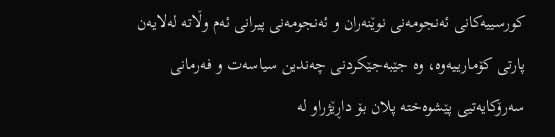کورسییەکانی ئەنجومەنی نوێنەران و ئەنجومەنی پیرانی ئەم وڵاتە لەلایەن پارتی کۆماریـیەوە، وە جێبەجێکردنی چەندین سیاسەت و فەرمانی سەرۆکایەتیی پێشوەختە پلان بۆ داڕێژراو لە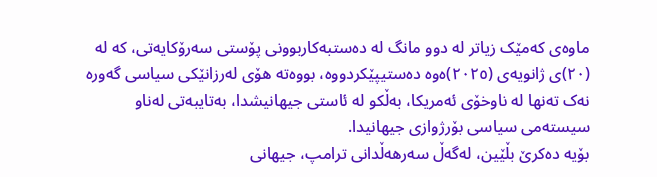ماوەی کەمێک زیاتر لە دوو مانگ لە دەستبەکاربوونی پۆستی سەرۆکایەتی، کە لە (٢٠)ی ژانویەی (٢٠٢٥)ەوە دەستیپێکردووە، بووەتە هۆی لەرزانێکی سیاسی گەورە نەک تەنها لە ناوخۆی ئەمریکا، بەڵکو لە ئاستی جیهانیشدا، بەتایبەتی لەناو سیستەمی سیاسی بۆرژوازی جیهانیدا.
بۆیە دەکرێ بڵێین، لەگەڵ سەرهەڵدانی ترامپ، جیهانی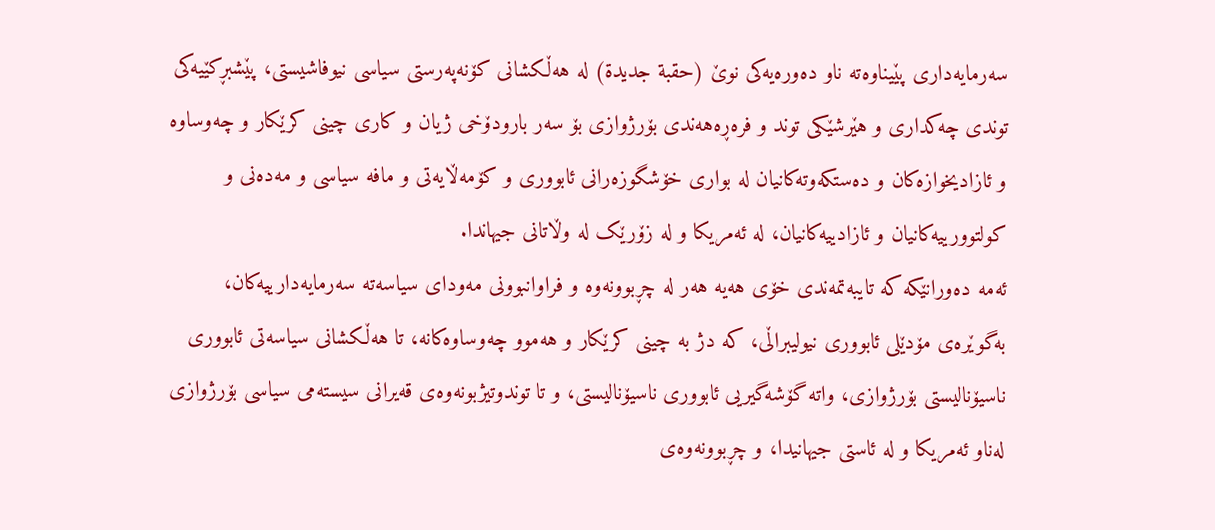سەرمایەداری پێیناوەتە ناو دەورەیەکی نوێ (حقبة جديدة) لە هەڵکشانی کۆنەپەرستی سیاسی نیوفاشیستی، پێشبڕکێیەکی توندی چەکداری و هێرشێکی توند و فرەڕەهەندی بۆرژوازی بۆ سەر بارودۆخی ژیان و کاری چینی کرێکار و چەوساوە و ئازادیخوازەکان و دەستکەوتەکانیان لە بواری خۆشگوزەرانی ئابووری و کۆمەڵایەتی و مافە سیاسی و مەدەنی و کولتوورییەکانیان و ئازادییەکانیان، لە ئەمریکا و لە زۆرێک لە وڵاتانی جیهاندا.
ئەمە دەورانێکە کە تایبەتمەندی خۆی هەیە هەر لە چڕبوونەوە و فراوانبوونی مەودای سیاسەتە سەرمایەدارییەکان، بەگوێرەی مۆدێلی ئابووری نیولیبراڵی، کە دژ بە چینی کرێکار و هەموو چەوساوەکانە، تا هەڵکشانی سیاسەتی ئابووری ناسیۆنالیستی بۆرژوازی، واتە گۆشەگیریی ئابووری ناسیۆنالیستی، و تا توندوتیژبونەوەی قەیرانی سیستەمی سیاسی بۆرژوازی لەناو ئەمریکا و لە ئاستی جیهانیدا، و چڕبوونەوەی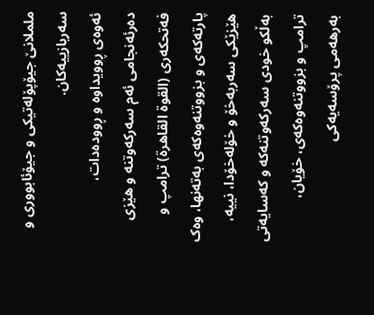ململانێ جیۆپۆلەتیکی و جیۆئابووری و سەربازییەکان.
ئەوەی ڕوویداوە و ڕوودەدات، دەرئەنجامی ئەم سەرکەوتنە و هێزی فەتحکەری (القوة القاهرة) ترامپ و پارتەکەی و بزووتنەوەکەی بەتەنها، وەک هێزێکی سەربەخۆ و خۆلەخۆدا، نییە، بەڵکو خودی سەرکەوتنەکە و کەسایەتی ترامپ و بزووتنەوەکەی، خۆیان، بەرهەمی پرۆسەیەکی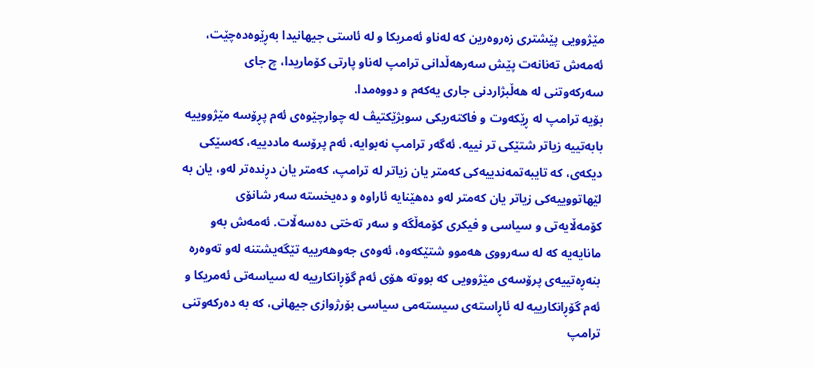مێژوویی پێشتری زەروەرین کە لەناو ئەمریکا و لە ئاستی جیهانیدا بەڕێوەدەچێت، ئەمەش تەنانەت پێش سەرهەڵدانی ترامپ لەناو پارتی کۆماریدا، چ جای سەرکەوتنی لە هەڵبژاردنی جاری یەکەم و دووەمدا.
بۆیە ترامپ لە ڕێکەوت و فاکتەریکی سوبژێکتیڤ لە چوارچێوەی ئەم پڕۆسە مێژووییە بابەتییە زیاتر شتێکی تر نییە. ئەگەر ترامپ نەبوایە، ئەم پرۆسە ماددییە، کەسێکی دیکەی، کە تایبەتمەندییەکی کەمتر یان زیاتر لە ترامپ، کەمتر یان دڕندەتر لەو، یان بە لێهاتووییەکی زیاتر یان کەمتر لەو دەهێنایە ئاراوە و دەیخستە سەر شانۆی کۆمەڵایەتی و سیاسی و فیکری کۆمەڵگە و سەر تەختی دەسەڵات. ئەمەش بەو مانایەیە کە لە سەرووی هەموو شتێکەوە، ئەوەی جەوهەرییە تێگەیشتنە لەو تەوەرە بنەڕەتییەی پرۆسەی مێژوویی کە بووتە هۆی ئەم گۆڕانکارییە لە سیاسەتی ئەمریکا و ئەم گۆڕانکارییە لە ئاڕاستەی سیستەمی سیاسی بۆرژوازی جیهانی، کە بە دەرکەوتنی ترامپ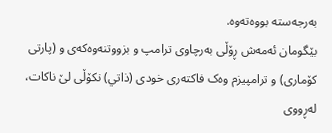بەرجەستە بووەتەوە.
بێگومان ئەمەش ڕۆڵی بەرچاوی ترامپ و بزووتنەوەکەی و (پارتی کۆماری) و ترامپیزم وەک فاکتەری خودی (ذاتي) نکۆڵی لێ ناکات، لەڕووی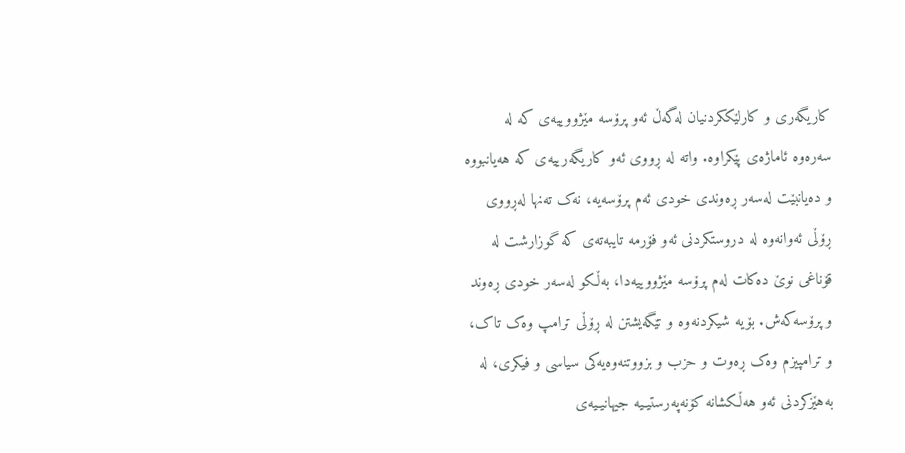کاریگەری و کارلێککردنیان لەگەڵ ئەو پرۆسە مێژووییەی کە لە سەرەوە ئاماژەی پێکراوە. واتە لە ڕووی ئەو کاریگەرییەی کە هەیانبووە و دەیانبێت لەسەر ڕەوندی خودی ئەم پرۆسەیە، نەک تەنها لەڕووی ڕۆڵی ئەوانەوە لە دروستکردنی ئەو فۆرمە تایبەتەی کە گوزارشت لە قۆناغی نوێ دەکات لەم پرۆسە مێژووییەدا، بەڵکو لەسەر خودی ڕەوند و پرۆسەکەش. بۆیە شیکردنەوە و تێگەیشتن لە ڕۆڵی ترامپ وەک تاک، و ترامپیزم وەک ڕەوت و حزب و بزووتنەوەیەکی سیاسی و فیکری، لە بەهێزکردنی ئەو هەڵکشانە کۆنەپەرستیـیە جیهانیـیەی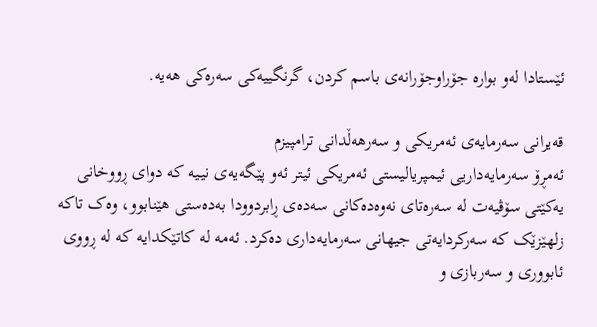ئێستادا لەو بوارە جۆراوجۆرانەی باسم کردن، گرنگییەکی سەرەکی هەیە.

قەیرانی سەرمایەی ئەمریکی و سەرهەڵدانی ترامپیزم
ئەمڕۆ سەرمایەداریی ئیمپریالیستی ئەمریکی ئیتر ئەو پێگەیەی نیـیە کە دوای ڕووخانی یەکێتی سۆڤیەت لە سەرەتای نەوەدەکانی سەدەی ڕابردوودا بەدەستی هێنابوو، وەک تاکە زلهێزێک کە سەرکردایەتی جیهانی سەرمایەداری دەکرد. ئەمە لە کاتێکدایە کە لە ڕووی ئابووری و سەربازی و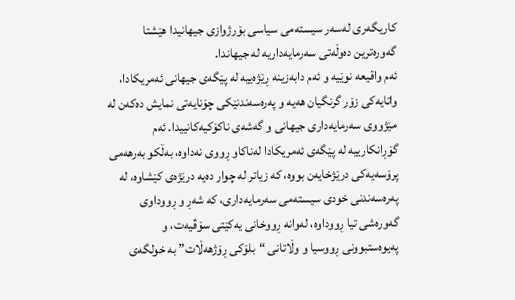کاریگەری لەسەر سیستەمی سیاسی بۆرژوازی جیهانیدا هێشتا گەورەترین دەوڵەتی سەرمایەداریە لە جیهاندا.
ئەم واقیعە نوێیە و ئەم دابەزینە ڕێژەییە لە پێگەی جیهانی ئەمریکادا، واتایەکی زۆر گرنگیان هەیە و پەرەسەندنێکی چۆنایەتی نمایش دەکەن لە مێژووی سەرمایەداری جیهانی و گەشەی ناکۆکیەکانییدا. ئەم گۆڕانکارییە لە پێگەی ئەمریکادا لەناکاو ڕووی نەداوە، بەڵکو بەرهەمی پرۆسەیەکی درێژخایەن بووە، کە زیاتر لە چوار دەیە درێژەی کێشاوە، لە پەرەسەندنی خودی سیستەمی سەرمایەداری، کە شەڕ و ڕووداوی گەورەشی تیا ڕووداوە، لەوانە ڕووخانی یەکێتی سۆڤیەت، و پەیوەستبوونی ڕووسیا و وڵاتانی “بلۆکی ڕۆژهەڵات” بە خولگەی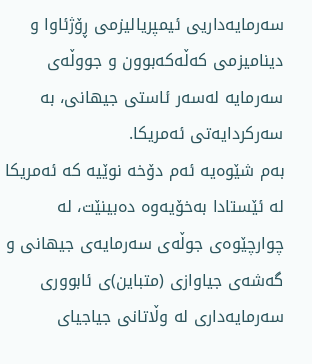سەرمایەداریی ئیمپریالیزمی ڕۆژئاوا و دینامیزمی کەڵەکەبوون و جووڵەی سەرمایە لەسەر ئاستی جیهانی، بە سەرکردایەتی ئەمریکا.
بەم شێوەیە ئەم دۆخە نوێیە کە ئەمریکا لە ئێستادا بەخۆیەوە دەبینێت، لە چوارچێوەی جوڵەی سەرمایەی جیهانی و گەشەی جیاوازی (متباین)ی ئابووری سەرمایەداری لە وڵاتانی جیاجیای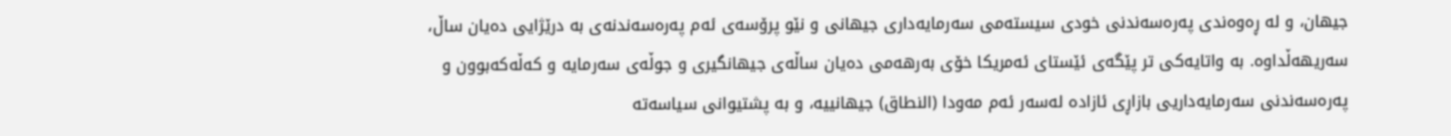جیهان، و لە ڕەوەندی پەرەسەندنی خودی سیستەمی سەرمایەداری جیهانی و نێو پرۆسەی ئەم پەرەسەندنەی بە درێژایی دەیان ساڵ، سەریهەڵداوە. بە واتایەکی تر پێگەی ئێستای ئەمریکا خۆی بەرهەمی دەیان ساڵەی جیهانگیری و جوڵەی سەرمایە و کەڵەکەبوون و پەرەسەندنی سەرمایەداریی بازاڕی ئازادە لەسەر ئەم مەودا (النطاق) جیهانییە، و بە پشتیوانی سیاسەتە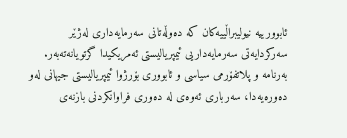ئابوورییە نیولیبراڵییەکان کە دەوڵەتانی سەرمایەداری لەژێر سەرکردایەتی سەرمایەداریی ئیمپریالیستی ئەمریکیدا گرتویانەتەبەر.
بەرنامە و پلاتفۆرمی سیاسی و ئابووری بۆرژوا ئیمپریالیستی جیهانی لەو دەورەیەدا، سەرباری ئەوەی لە دەوری فراوانکردنی بازنەی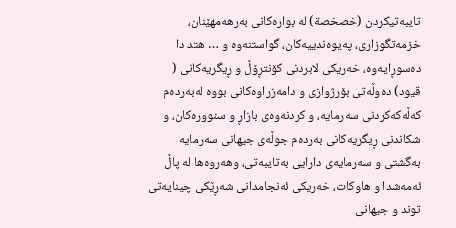تایبەتیکردن (خصخصة) لە بوارەکانی بەرهەمهێنان، خزمەتگوزاری، پەیوەندییەکان، گواستنەوە و … هتد دا دەسوڕایەوە، خەریکی لابردنی کۆنتڕۆڵ و ڕیگریەکانی ( قیود) دەوڵەتی بۆرژوازی و دامەزراوەکانی بووه لەبەردەم کەڵەکەکردنی سەرمایە، و کردنەوەی بازاڕ و سنوورەکان، و شکاندنی ڕیگریەکانی بەردەم جوڵەی جیهانی سەرمایە بەگشتی و سەرمایەی دارایی بەتایبەتی، وهەروەها لە پاڵ ئەمەشدا و هاوکات، خەریکی ئەنجامدانی شەڕێکی چینایەتی توند و جیهانی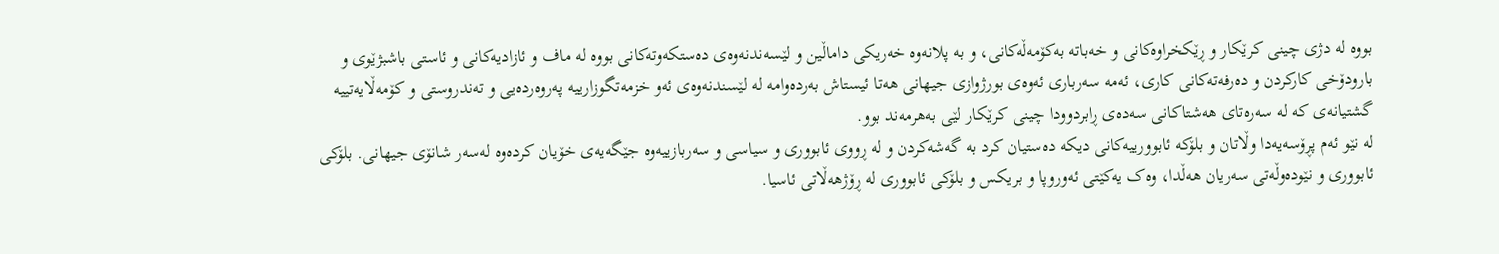بووە لە دژی چینی کرێکار و ڕێکخراوەکانی و خەباتە بەکۆمەڵەکانی، و بە پلانەوە خەریکی داماڵین و لێسەندنەوەی دەستکەوتەکانی بووە لە ماف و ئازادیەکانی و ئاستی باشبژێوی و بارودۆخی کارکردن و دەرفەتەکانی کاری، ئەمە سەرباری ئەوەی بورژوازی جیهانی هەتا ئیستاش بەردەوامە لە لێسندنەوەی ئەو خزمەتگوزارییە پەروەردەیی و تەندروستی و کۆمەڵایەتییە گشتیانەی کە لە سەرەتای هەشتاکانی سەدەی ڕابردوودا چینی کرێکار لێی بەهرمەند بوو.
لە نێو ئەم پڕۆسەیەدا وڵاتان و بلۆکە ئابوورییەکانی دیکە دەستیان کرد بە گەشەکردن و لە ڕووی ئابووری و سیاسی و سەربازییەوە جێگەیەی خۆیان کردەوە لەسەر شانۆی جیهانی. بلۆکی ئابووری و نێودەوڵەتی سەریان هەڵدا، وەک یەکێتی ئەوروپا و بریکس و بلۆکی ئابووری لە ڕۆژهەڵاتی ئاسیا.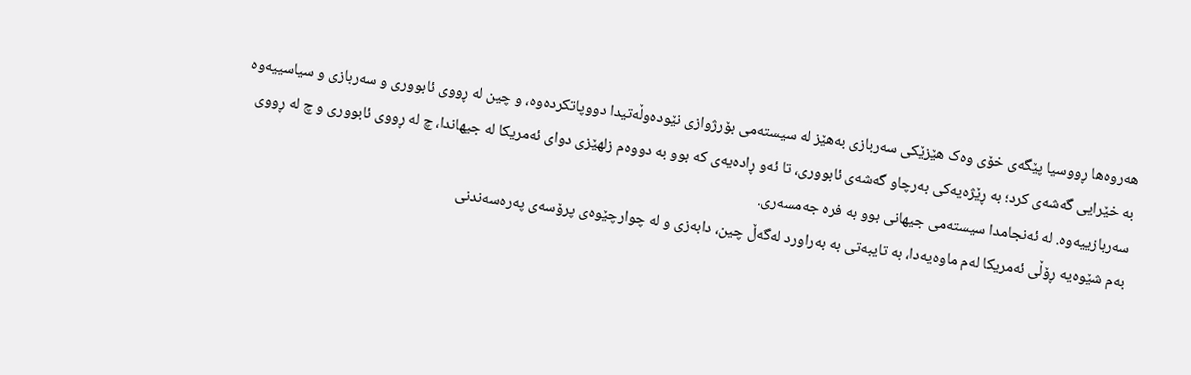هەروەها ڕووسیا پێگەی خۆی وەک هێزێکی سەربازی بەهێز لە سیستەمی بۆرژوازی نێودەوڵەتیدا دووپاتکردەوە، و چین لە ڕووی ئابووری و سەربازی و سیاسییەوە بە خێرایی گەشەی کرد؛ بە ڕێژەیەکی بەرچاو گەشەی ئابووری، تا ئەو ڕادەیەی کە بوو بە دووەم زلهێزی دوای ئەمریکا لە جیهاندا، چ لە ڕووی ئابووری و چ لە ڕووی سەربازییەوە. لە ئەنجامدا سیستەمی جیهانی بوو بە فرە جەمسەری.
بەم شێوەیە ڕۆڵی ئەمریکا لەم ماوەیەدا، بە تایبەتی بە بەراورد لەگەڵ چین، دابەزی و لە چوارچێوەی پرۆسەی پەرەسەندنی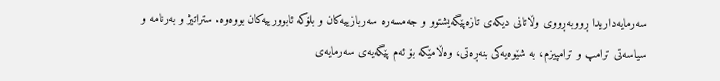سەرمایەداریدا ڕووبەڕووی وڵاتانی دیکەی تازەپێگەیشتوو و جەمسەرە سەربازییەکان و بلۆکە ئابوورییەکان بووەوە. ستراتیژ و بەرنامە و سیاسەتی ترامپ و ترامپیزم، بە شێوەیەکی بنەڕەتی، وەڵامێکە بۆ ئەم پێگەیەی سەرمایەی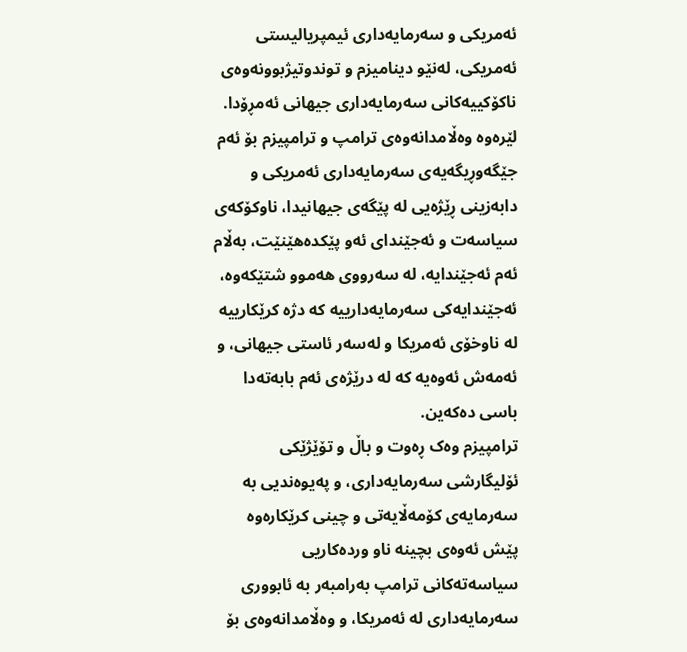ئەمریکی و سەرمایەداری ئیمپریالیستی ئەمریکی، لەنێو دینامیزم و توندوتیژبوونەوەی ناکۆکییەکانی سەرمایەداری جیهانی ئەمڕۆدا.
لێرەوە وەڵامدانەوەی ترامپ و ترامپیزم بۆ ئەم جێگەوڕیگەیەی سەرمایەداری ئەمریکی و دابەزینی ڕێژەیی لە پێگەی جیهانیدا، ناوکۆکەی سیاسەت و ئەجێندای ئەو پێکدەهێنێت، بەڵام ئەم ئەجێندایە، لە سەرووی هەموو شتێکەوە، ئەجێندایەکی سەرمایەدارییە کە دژە کرێکارییە لە ناوخۆی ئەمریکا و لەسەر ئاستی جیهانی، و ئەمەش ئەوەیە کە لە درێژەی ئەم بابەتەدا باسی دەکەین.
ترامپیزم وەک ڕەوت و باڵ و تۆێژێکی ئۆلیگارشی سەرمایەداری، و پەیوەندیی بە سەرمایەی کۆمەڵایەتی و چینی کرێکارەوە
پێش ئەوەی بچینە ناو وردەکاریی سیاسەتەکانی ترامپ بەرامبەر بە ئابووری سەرمایەداری لە ئەمریکا، و وەڵامدانەوەی بۆ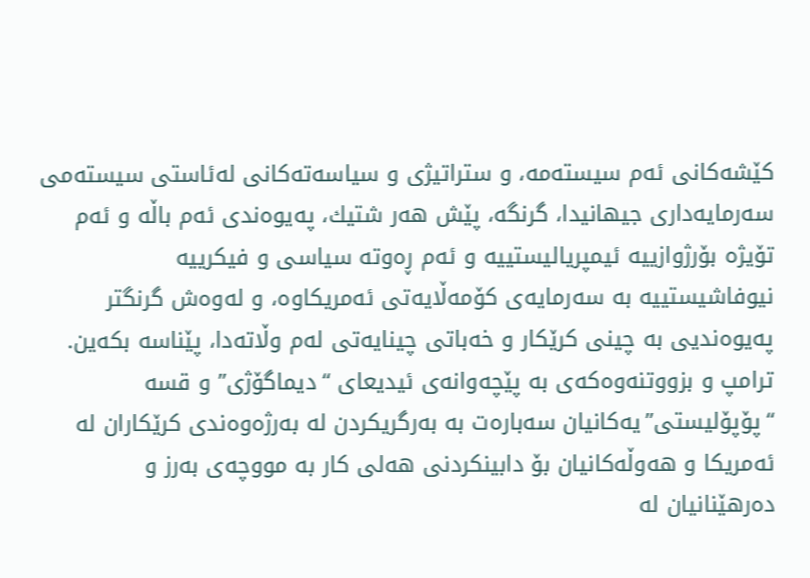كێشەکانی ئەم سیستەمە، و ستراتیژی و سیاسەتەکانی لەئاستی سیستەمی سەرمایەداری جیهانیدا، گرنگە، پێش هەر شتیك، پەیوەندی ئەم باڵە و ئەم تۆیژە بۆرژوازییە ئیمپریالیستییە و ئەم ڕەوتە سیاسی و فیکرییە نیوفاشیستییە بە سەرمایەی کۆمەڵایەتی ئەمریکاوە، و لەوەش گرنگتر پەیوەندیی بە چینی کرێکار و خەباتی چینایەتی لەم وڵاتەدا، پێناسە بکەین.
ترامپ و بزووتنەوەکەی بە پێچەوانەی ئیدیعای “دیماگۆژی” و قسە “پۆپۆلیستی”یەکانیان سەبارەت بە بەرگریکردن لە بەرژەوەندی کرێکاران لە ئەمریکا و هەوڵەکانیان بۆ دابینکردنی هەلی کار بە مووچەی بەرز و دەرهێنانیان لە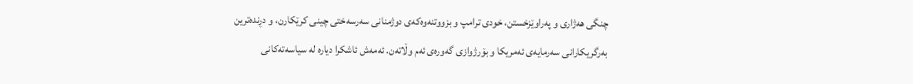چنگی هەژاری و پەراوێزخستن، خودی ترامپ و بزووتنەوەکەی دوژمنانی سەرسەختی چینی کرێکارن، و دڕندەترین بەرگریکارانی سەرمایەی ئەمریکا و بۆرژوازی گەورەی ئەم وڵاتەن. ئەمەش ئاشکرا دیارە لە سیاسەتەکانی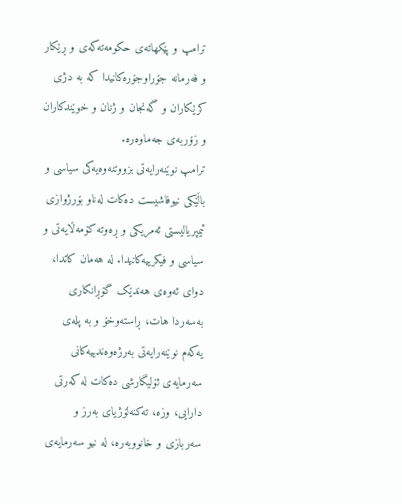ترامپ و پێکهاتەی حکومەتەکەی و ڕێکار و فەرمانە جۆراوجۆرەکانیدا کە بە دژی کرێکاران و گەنجان و ژنان و خوێندکاران و زۆربەی جەماوەرە.
ترامپ نوێنەرایەتی بزووتنەوەیەکی سیاسی و باڵێکی نیوفاشیست دەکات لەناو بۆرژوازی ئیمپریالیستی ئەمریکی و ڕەوتە کۆمەڵایەتی و سیاسی و فیکرییەکانیدا. لە هەمان کاتدا، دوای ئەوەی هەندێک گۆڕانکاری بەسەردا هات، ڕاستەوخۆ و بە پلەی یەکەم نوێنەرایەتی بەرژەوەندییەکانی سەرمایەی ئۆلیگارشی دەکات لە کەرتی دارایی، وزە، تەکنەلۆژیای بەرز و سەربازی و خانووبەرە، لە نیو سەرمایەی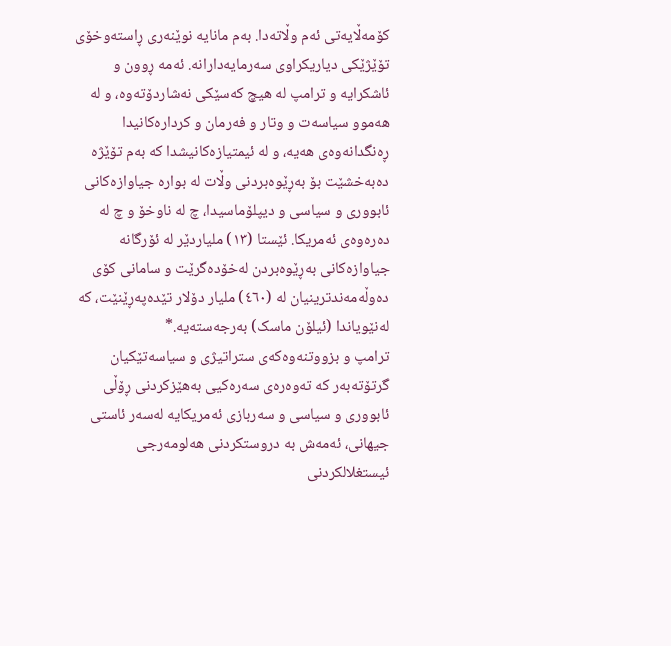کۆمەڵایەتی ئەم وڵاتەدا. بەم مانایە نوێنەری ڕاستەوخۆی تۆێژێکی دیاریکراوی سەرمایەدارانە. ئەمە ڕوون و ئاشکرایە و ترامپ لە هیچ کەسێکی نەشاردۆتەوە، و لە هەموو سیاسەت و وتار و فەرمان و کردارەکانیدا ڕەنگدانەوەی هەیە، و لە ئیمتیازەکانیشدا کە بەم تۆێژە دەبەخشێت بۆ بەڕێوەبردنی وڵات لە بوارە جیاوازەکانی ئابووری و سیاسی و دیپلۆماسیدا، چ لە ناوخۆ و چ لە دەرەوەی ئەمریکا. ئێستا (١٣) ملیاردێر لە ئۆرگانە جیاوازەکانی بەڕێوەبردن لەخۆدەگرێت و سامانی کۆی دەوڵەمەندترینیان لە (٤٦٠) ملیار دۆلار تێدەپەڕێنێت، کە لەنێویاندا (ئیلۆن ماسک) بەرجەستەیە.*
ترامپ و بزووتنەوەکەی ستراتیژی و سیاسەتێکیان گرتۆتەبەر کە تەوەرەی سەرەکیی بەهێزکردنی ڕۆڵی ئابووری و سیاسی و سەربازی ئەمریکایە لەسەر ئاستی جیهانی، ئەمەش بە دروستکردنی هەلومەرجی ئیستغلالکردنی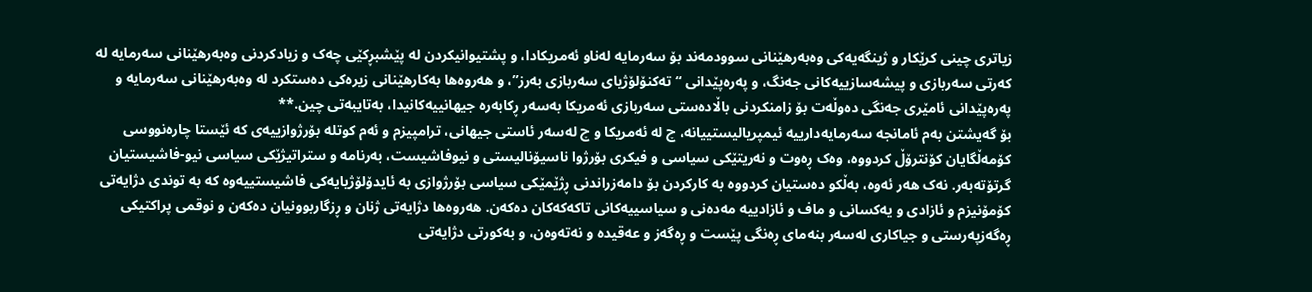زیاتری چینی کرێکار و ژینگەیەکی وەبەرهێنانی سوودمەند بۆ سەرمایە لەناو ئەمریکادا، و پشتیوانیکردن لە پێشبڕکێی چەک و زیادکردنی وەبەرهێنانی سەرمایە لە کەرتی سەربازی و پیشەسازییەکانی جەنگ، و پەرەپێدانی “تەکنۆلۆژیای سەربازی بەرز”، و هەروەها بەکارهێنانی زیرەکی دەستکرد لە وەبەرهێنانی سەرمایە و پەرەپێدانی ئامێری جەنگی دەوڵەت بۆ زامنکردنی باڵادەستی سەربازی ئەمریکا بەسەر ڕکابەرە جیهانییەکانیدا، بەتایبەتی چین.**
بۆ گەیشتن بەم ئامانجە سەرمایەدارییە ئیمپریالیستییانە، چ لە ئەمریکا و چ لەسەر ئاستی جیهانی، ترامپیزم و ئەم کوتلە بۆرژوازییەی کە ئێستا چارەنووسی کۆمەڵگایان کۆنترۆڵ کردووە، وەک ڕەوت و نەریتێکی سیاسی و فیکری بۆرژوا ناسیۆنالیستی و نیوفاشیست، بەرنامە و ستراتیژێکی سیاسی نیو-فاشیستیان گرتۆتەبەر. نەک هەر ئەوە، بەڵکو دەستیان کردووە بە کارکردن بۆ دامەزراندنی ڕژێمێکی سیاسی بۆرژوازی بە ئایدۆلۆژیایەکی فاشیستییەوە کە بە توندی دژایەتی کۆمۆنیزم و ئازادی و یەکسانی و ماف و ئازادییە مەدەنی و سیاسییەکانی تاکەکەکان دەکەن. هەروەها دژایەتی ژنان و ڕزگاربوونیان دەکەن و نوقمی پراکتیکی ڕەگەزپەرستی و جیاکاری لەسەر بنەمای ڕەنگی پێست و ڕەگەز و عەقیدە و نەتەوەن، و بەکورتی دژایەتی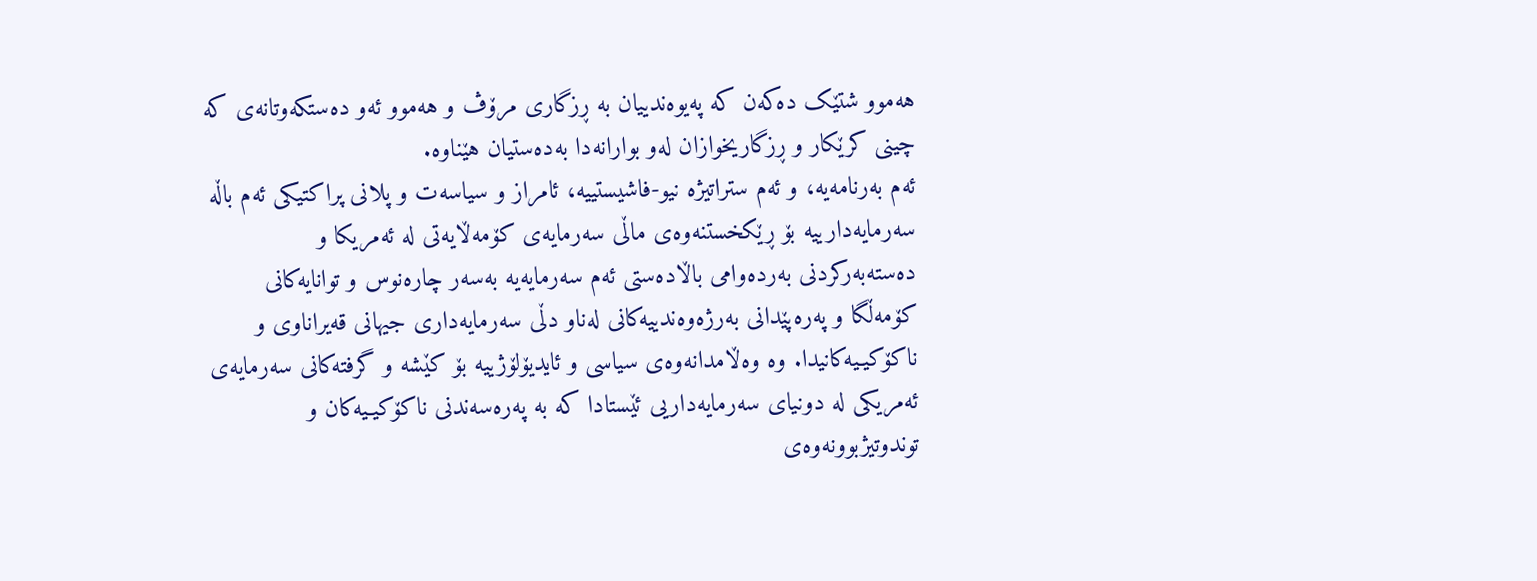هەموو شتێک دەکەن کە پەیوەندییان بە ڕزگاری مرۆڤ و هەموو ئەو دەستکەوتانەی کە چینی کرێکار و ڕزگاریخوازان لەو بوارانەدا بەدەستیان هێناوە.
ئەم بەرنامەیە، و ئەم ستراتیژە نیو-فاشیستییە، ئامراز و سیاسەت و پلانی پراکتیکی ئەم باڵە سەرمایەدارییە بۆ ڕێکخستنەوەی ماڵی سەرمایەی کۆمەڵایەتی لە ئەمریکا و دەستەبەرکردنی بەردەوامی باڵادەستی ئەم سەرمایەیە بەسەر چارەنوس و توانایەکانی کۆمەڵگا و پەرەپێدانی بەرژەوەندییەکانی لەناو دڵی سەرمایەداری جیهانی قەیراناوی و ناکۆکیـیەکانیدا. وە وەڵامدانەوەی سیاسی و ئایدیۆلۆژییە بۆ کێشە و گرفتەکانی سەرمایەی ئەمریکی لە دونیای سەرمایەداریی ئێستادا کە بە پەرەسەندنی ناکۆکیـیەکان و توندوتیژبوونەوەی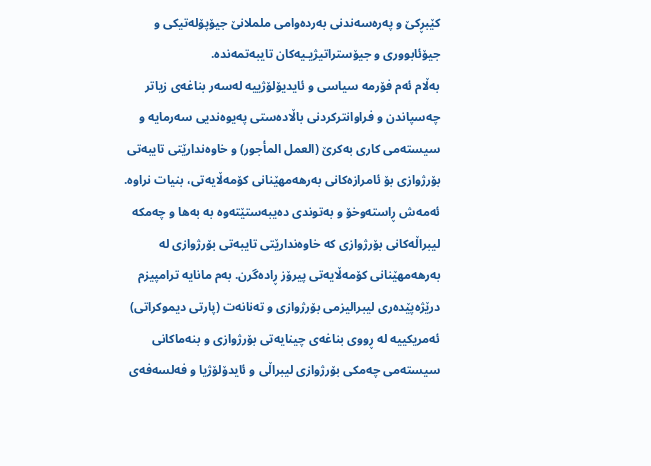کێبڕکێ و پەرەسەندنی بەردەوامی ململانێ جیۆپۆلەتیکی و جیۆئابووری و جیۆستراتیژیـیەکان تایبەتمەندە.
بەڵام ئەم فۆرمە سیاسی و ئایدیۆلۆژییە لەسەر بناغەی زیاتر چەسپاندن و فراوانترکردنی باڵادەستی پەیوەندیی سەرمایە و سیستەمی کاری بەکرێ (العمل المأجور) و خاوەندارێتی تایبەتی بۆرژوازی بۆ ئامرازەکانی بەرهەمهێنانی کۆمەڵایەتی، بنیات نراوە. ئەمەش ڕاستەوخۆ و بەتوندی دەیبەستێتەوە بە بەها و چەمکە لیبراڵەکانی بۆرژوازی کە خاوەندارێتی تایبەتی بۆرژوازی لە بەرهەمهێنانی کۆمەڵایەتی پیرۆز ڕادەگرن. بەم مانایە ترامپیزم درێژەپێدەری لیبرالیزمی بۆرژوازی و تەنانەت (پارتی دیموکراتی) ئەمریکییە لە ڕووی بناغەی چینایەتی بۆرژوازی و بنەماکانی سیستەمی چەمکی بۆرژوازی لیبراڵی و ئایدۆلۆژیا و فەلسەفەی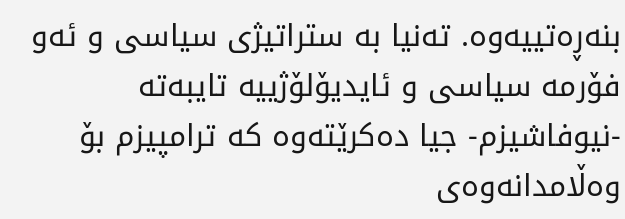بنەڕەتییەوە. تەنیا بە ستراتیژی سیاسی و ئەو فۆرمە سیاسی و ئایدیۆلۆژییە تایبەتە -نیوفاشیزم- جیا دەکرێتەوە کە ترامپیزم بۆ وەڵامدانەوەی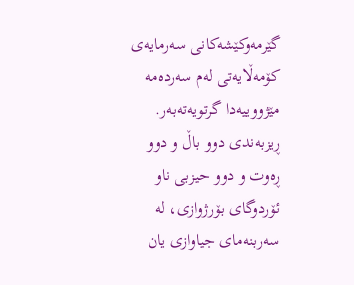گێرمەوکێشەکانی سەرمایەی کۆمەڵایەتی لەم سەردەمە مێژووییەدا گرتویەتەبەر.
ڕیزبەندی دوو باڵ و دوو ڕەوت و دوو حیزبی ناو ئۆردوگای بۆرژوازی، لە سەربنەمای جیاوازی یان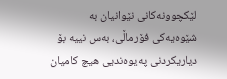لێکچوونەکانی نێوانیان بە شێوەیەکی فۆرماڵی، بەس نییە بۆ دیاریکردنی پەیوەندیی هیچ کامیان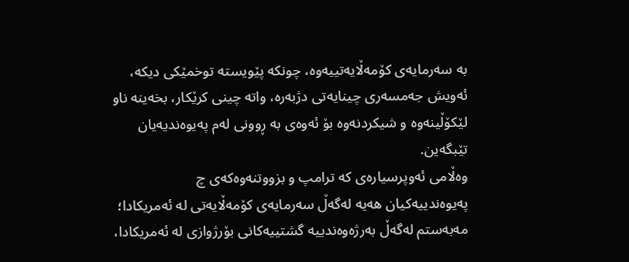بە سەرمایەی کۆمەڵایەتییەوە، چونکە پێویستە توخمێکی دیکە، ئەویش جەمسەری چینایەتی دژبەرە، واتە چینی کرێکار، بخەینە ناو لێکۆڵینەوە و شیکردنەوە بۆ ئەوەی بە ڕوونی لەم پەیوەندیەیان تێبگەین.
وەڵامی ئەوپرسیارەی کە ترامپ و بزووتنەوەکەی چ پەیوەندییەکیان هەیە لەگەڵ سەرمایەی کۆمەڵایەتی لە ئەمریکادا؛ مەبەستم لەگەڵ بەرژەوەندییە گشتییەکانی بۆرژوازی لە ئەمریکادا،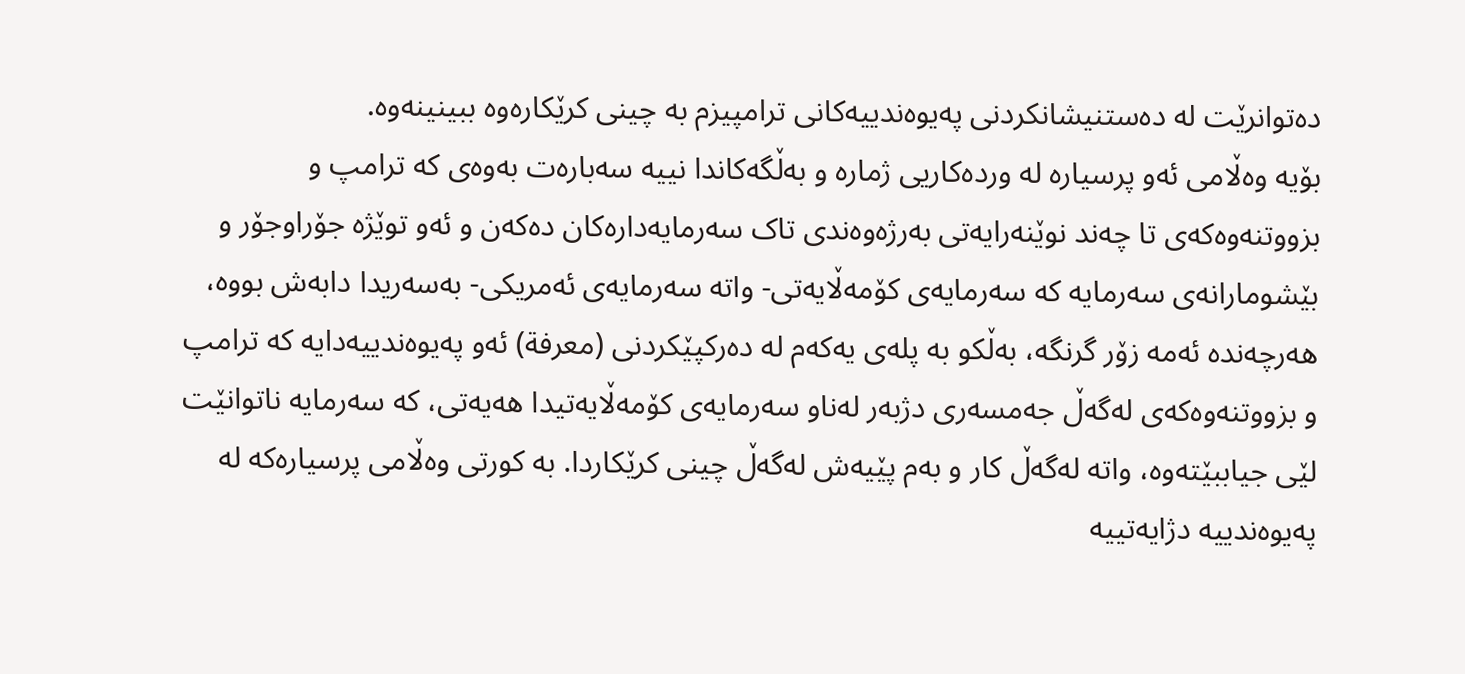دەتوانرێت لە دەستنیشانکردنی پەیوەندییەکانی ترامپیزم بە چینی کرێکارەوە ببینینەوە.
بۆیە وەڵامی ئەو پرسیارە لە وردەکاریی ژمارە و بەڵگەکاندا نییە سەبارەت بەوەی کە ترامپ و بزووتنەوەکەی تا چەند نوێنەرایەتی بەرژەوەندی تاک سەرمایەدارەکان دەکەن و ئەو توێژە جۆراوجۆر و بێشومارانەی سەرمایە کە سەرمایەی کۆمەڵایەتی- واتە سەرمایەی ئەمریکی- بەسەریدا دابەش بووە، هەرچەندە ئەمە زۆر گرنگە، بەڵکو بە پلەی یەکەم لە دەرکپێکردنی (معرفة) ئەو پەیوەندییەدایە کە ترامپ و بزووتنەوەکەی لەگەڵ جەمسەری دژبەر لەناو سەرمایەی کۆمەڵایەتیدا هەیەتی، کە سەرمایە ناتوانێت لێی جیاببێتەوە، واتە لەگەڵ کار و بەم پێیەش لەگەڵ چینی کرێکاردا. بە کورتی وەڵامی پرسیارەکە لە پەیوەندییە دژایەتییە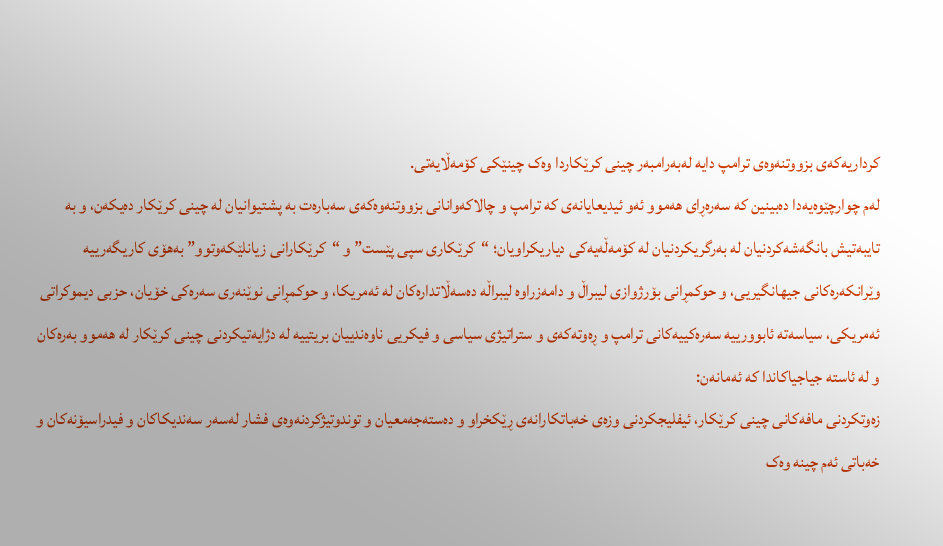کرداریەکەی بزووتنەوەی ترامپ دایە لەبەرامبەر چینی کرێکاردا وەک چینێکی کۆمەڵایەتی.
لەم چوارچێوەیەدا دەبینین کە سەرەڕای هەموو ئەو ئیدیعایانەی کە ترامپ و چالاکەوانانی بزووتنەوەکەی سەبارەت بە پشتیوانیان لە چینی کرێکار دەیکەن، و بە تایبەتیش بانگەشەکردنیان لە بەرگریکردنیان لە کۆمەڵەیەکی دیاریکراویان؛ “کرێکاری سپی پێست” و “کرێکارانی زیانلێکەوتوو” بەهۆی کاریگەرییە وێرانکەرەکانی جیهانگیریی، و حوکمڕانی بۆرژوازی لیبراڵ و دامەزراوە لیبراڵە دەسەڵاتدارەکان لە ئەمریکا، و حوکمڕانی نوێنەری سەرەکی خۆیان، حزبی دیموکراتی ئەمریکی، سیاسەتە ئابوورییە سەرەکییەکانی ترامپ و ڕەوتەکەی و ستراتیژی سیاسی و فیکریی ناوەندییان بریتییە لە دژایەتیکردنی چینی کرێکار لە هەموو بەرەکان و لە ئاستە جیاجیاکاندا کە ئەمانەن:
زەوتکردنی مافەکانی چینی کرێکار، ئیفلیجکردنی وزەی خەباتکارانەی ڕێکخراو و دەستەجەمعیان و توندوتیژکردنەوەی فشار لەسەر سەندیکاکان و فیدراسیۆنەکان و خەباتی ئەم چینە وەک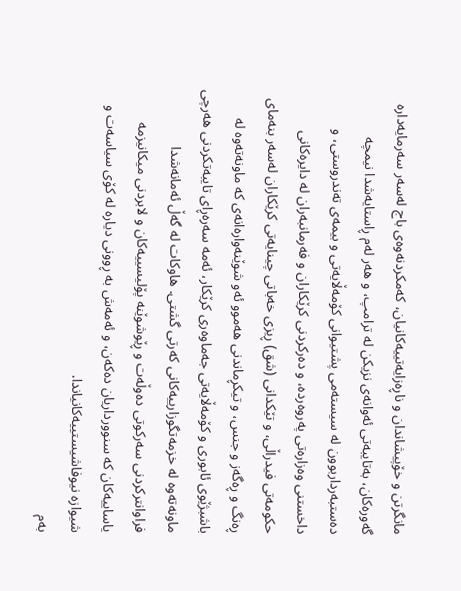مانگرتن و خۆپیشاندان و ناڕەزایەتییەکانیان، کەمکردنەوەی باج لەسەر سەرمایەدارە گەورەکان، بەتایبەتی ئەوانەی نزیکن لە ترامپ، و هەر لەم ڕاستایەشدا نیمچە دەستبەرداربوون لە سیستەمی پشتیوانی کۆمەڵایەتی و بیمەی تەندروستی، و داخستنی وەزارەتی پەروەردە، و دەرکردنی کرێکاران و فەرمانبەران لە دایرەکانی حکومەتی فیدراڵی، و تێکدانی (شق) ڕیزی خەباتی چینایەتی کرێکاران لەسەر بنەمای ڕەنگ و ڕەگەز و جنس، و تیکڕماندنی هەموو ئەو شوێنەوارەانەی کە ماونەتەوە لە باشبژێوی ئابوری و کۆمەڵایەتی جەماوەری کرێکار، ئەمە سەرەڕای تایبەتکردنی هەرچی ماونەتەوە لە خزمەتگوزارییەکانی کەرتی گشتی. هاوکات لە گەڵ ئەمانەشدا فراوانترکردنی سەرکوتی دەوڵەت و ڕێوشوێنە پۆلیسییەکان و لابردنی میکانیزمە یاساییەکان کە سنوورداریان دەکەن، و ئەمەش بە ڕوونی دیارە لە کۆی سیاسەت و شیوازە نیوفاشیستییەکانیاندا.
بەم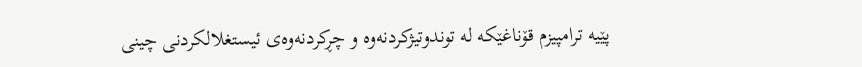پێیە ترامپیزم قۆناغێکە لە توندوتیژکردنەوە و چڕکردنەوەی ئیستغلالکردنی چینی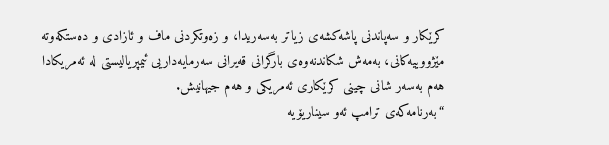کرێکار و سەپاندنی پاشەکشەی زیاتر بەسەریدا، و زەوتکردنی ماف و ئازادی و دەستکەوتە مێژووییەکانی، بەمەش شکاندنەوەی بارگرانی قەیرانی سەرمایەداریی ئیمپریالیستی لە ئەمریکادا هەم بەسەر شانی چینی کرێکاری ئەمریکی و هەم جیهانیش.
“بەرنامەکەی ترامپ ئەو سیناریۆیە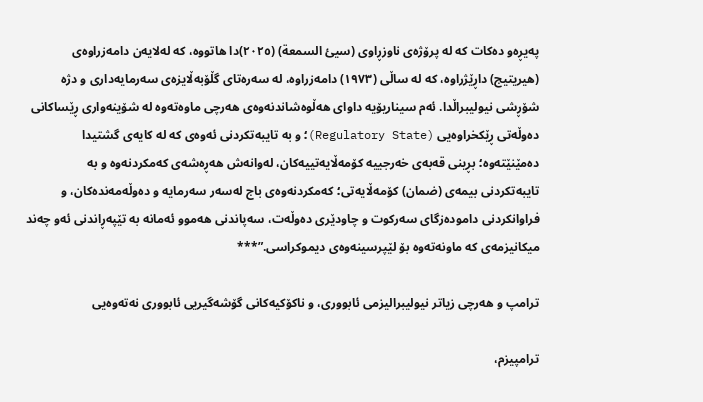پەیڕەو دەکات کە لە پرۆژەی ناوزڕاوی (سيئ السمعة) (٢٠٢٥)دا هاتووە، کە لەلایەن دامەزراوەی (هیریتیج) داڕێژراوە، کە لە ساڵی (١٩٧٣) دامەزراوە، لە سەرەتای گڵۆبەڵایزەی سەرمایەداری و دژە شۆڕشی نیولیبراڵدا. ئەم سیناریۆیە داوای هەڵوەشاندنەوەی هەرچی ماوەتەوە لە شۆینەواری ڕێساکانی دەوڵەتی ڕێکخراوەیی (Regulatory State)؛ و بە تایبەتکردنی ئەوەی کە لە کایەی گشتیدا دەمێنێتەوە؛ بڕینی قەبەی خەرجییە کۆمەڵایەتییەکان، لەوانەش هەڕەشەی کەمکردنەوە و بە تایبەتکردنی بیمەی (ضمان) کۆمەڵایەتی؛ کەمکردنەوەی باج لەسەر سەرمایە و دەوڵەمەندەکان، و فراوانکردنی دامودەزگای سەرکوت و چاودێری دەوڵەت، سەپاندنی هەموو ئەمانە بە تێپەڕاندنی ئەو چەند میکانیزمەی کە ماونەتەوە بۆ لێپرسینەوەی دیموکراسی.”***

ترامپ و هەرچی زیاتر نیولیبرالیزمی ئابووری، و ناکۆکیەکانی گۆشەگیریی ئابووری نەتەوەیی

ترامپیزم،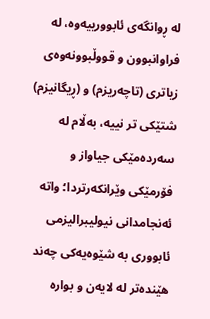لە ڕوانگەی ئابوورییەوە، لە فراوانبوون و قووڵبوونەوەی زیاتری (تاچەریزم) و (ڕیگانیزم) شتێکی تر نییە، بەڵام لە سەردەمێکی جیاواز و فۆرمێکی وێرانکەرتردا؛ واتە ئەنجامدانی نیولیبرالیزمی ئابووری بە شێوەیەکی چەند هێندەتر لە لایەن و بوارە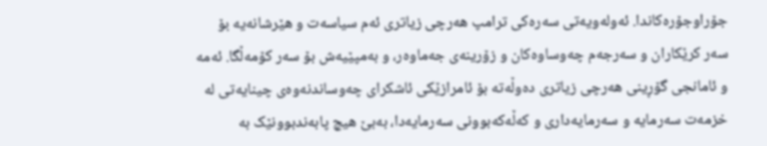جۆراوجۆرەکاندا. ئەولەویەتی سەرەکی ترامپ هەرچی زیاتری ئەم سیاسەت و هێرشانەیە بۆ سەر کرێکاران و سەرجەم چەوساوەکان و زۆرینەی جەماوەر، و بەمپێیەش بۆ سەر کۆمەڵگا. ئەمە و ئامانجی گۆڕینی هەرچی زیاتری دەوڵەتە بۆ ئامرازێکی ئاشکرای چەوساندنەوەی چینایەتی لە خزمەت سەرمایە و سەرمایەداری و کەڵەکەبوونی سەرمایەدا، بەبێ هیچ پابەندبوونێک بە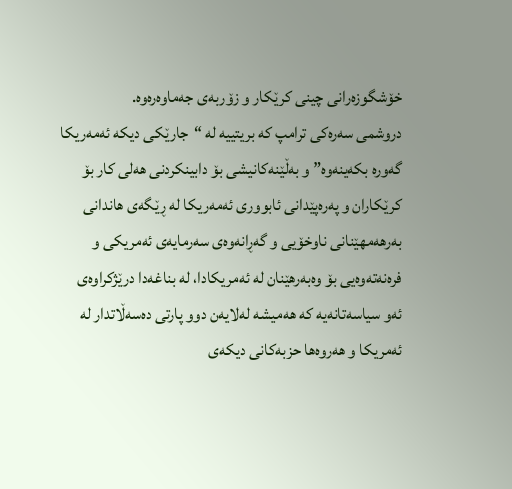خۆشگوزەرانی چینی کرێکار و زۆربەی جەماوەرەوە.
دروشمی سەرەکی ترامپ کە بریتییە لە “جارێکی دیکە ئەمەریکا گەورە بکەینەوە” و بەڵێنەکانیشی بۆ دابینکردنی هەلی کار بۆ کرێکاران و پەرەپێدانی ئابووری ئەمەریکا لە ڕێگەی هاندانی بەرهەمهێنانی ناوخۆیی و گەڕانەوەی سەرمایەی ئەمریکی و فرەنەتەوەیی بۆ وەبەرهێنان لە ئەمریکادا، لە بناغەدا درێژکراوەی ئەو سیاسەتانەیە کە هەمیشە لەلایەن دوو پارتی دەسەڵاتدار لە ئەمریکا و هەروەها حزبەکانی دیکەی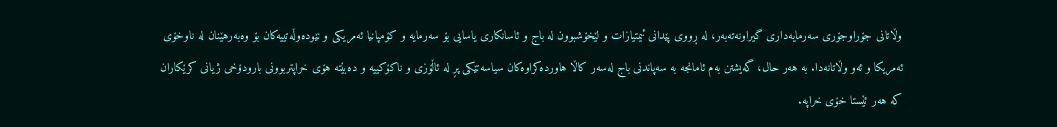وڵاتانی جۆراوجۆری سەرمایەداری گیراونەتەبەر، لە ڕووی پێدانی ئیمتیازات و لێخۆشبوون لە باج و ئاسانکاری یاسایی بۆ سەرمایە و کۆمپانیا ئەمریکی و نێودەوڵەتییەکان بۆ وەبەرهێنان لە ناوخۆی ئەمریکا و ئەو وڵاتانەدا. بە هەر حال، گەیشتن بەم ئامانجە بە سەپاندنی باج لەسەر کاڵا هاوردەکراوەکان سیاسەتێکی پڕ لە ئاڵۆزی و ناکۆکییە و دەبێتە هۆی خراپتربوونی بارودۆخی ژیانی کرێکاران کە هەر ئێستا خۆی خراپە.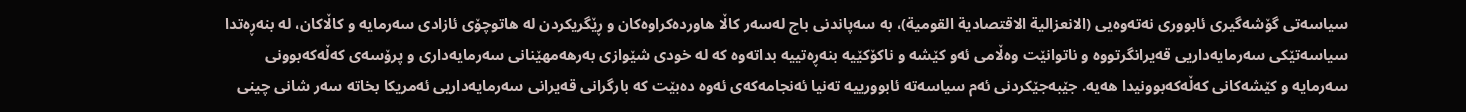سیاسەتی گۆشەگیری ئابووری نەتەوەیی (الانعزالية الاقتصادية القومية)، بە سەپاندنی باج لەسەر کاڵا هاوردەکراوەکان و ڕێگریکردن لە هاتوچۆی ئازادی سەرمایە و کاڵاکان، لە بنەڕەتدا سیاسەتێکی سەرمایەداریی قەیرانگرتووە و ناتوانێت وەڵامی ئەو کێشە و ناکۆکێیە بنەڕەتییە بداتەوە کە لە خودی شێوازی بەرهەمهێنانی سەرمایەداری و پرۆسەی کەڵەکەبوونی سەرمایە و کێشەکانی کەڵەکەبوونیدا هەیە. جێبەجێکردنی ئەم سیاسەتە ئابوورییە تەنیا ئەنجامەکەی ئەوە دەبێت کە بارگرانی قەیرانی سەرمایەداریی ئەمریکا بخاتە سەر شانی چینی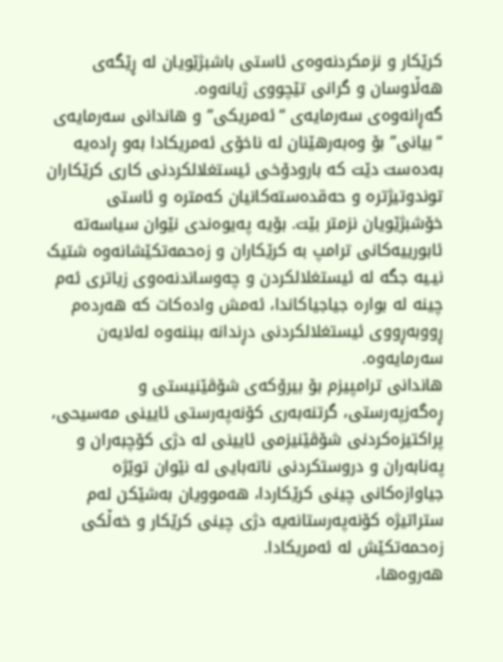کرێکار و نزمکردنەوەی ئاستی باشبژێویان لە ڕێگەی هەڵاوسان و گرانی تێچووی ژیانەوە.
گەڕانەوەی سەرمایەی “ئەمریکی” و هاندانی سەرمایەی “بیانی” بۆ وەبەرهێنان لە ناخۆی ئەمریکادا بەو ڕادەیە بەدەست دێت کە بارودۆخی ئیستغلالکردنی کاری کرێکاران توندوتیژترە و حەقدەستەکانیان کەمترە و ئاستی خۆشبژێویان نزمتر بێت. بۆیە پەیوەندی نێوان سیاسەتە ئابورییەکانی ترامپ بە کرێکاران و زەحمەتکێشانەوە شتیک نیـیە جگە لە ئیستغلالکردن و چەوساندنەەوی زیاتری ئەم چینە لە بوارە جیاجیاکاندا، ئەمش وادەکات کە هەردەم ڕووبەڕووی ئیستغلالکردنی دڕندانە ببننەوە لەلایەن سەرمایەوە.
هاندانی ترامپیزم بۆ بیرۆکەی شۆڤێنیستی و ڕەگەزپەرستی، گرتنەبەری کۆنەپەرستی ئایینی مەسیحی، پراکتیزەکردنی شۆڤێنیزمی ئایینی لە دژی کۆچبەران و پەنابەران و دروستکردنی ناتەبایی لە نێوان توێژە جیاوازەکانی چینی کرێکاردا، هەموویان بەشێکن لەم ستراتیژە کۆنەپەرستانەیە دژی چینی کرێکار و خەڵکی زەحمەتکێش لە ئەمریکادا.
هەروەها،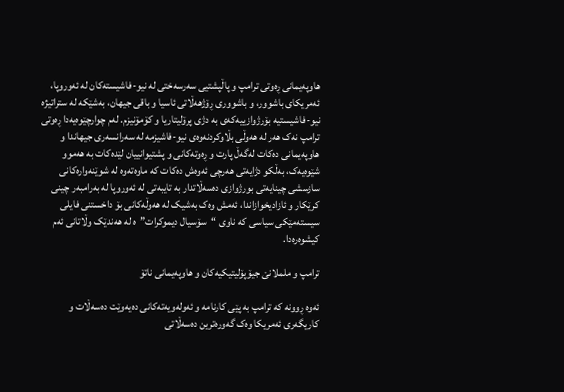هاوپەیمانی ڕەوتی ترامپ و پاڵپشتیی سەرسەختی لە نیو-فاشیستەکان لە ئەوروپا، ئەمریکای باشوور، و باشووری ڕۆژهەڵاتی ئاسیا و باقی جیهان، بەشێکە لە ستراتیژە نیو-فاشیستیە بۆرژوازییەکەی بە دژی پرۆلیتاریا و کۆمۆنیزم. لەم چوارچێوەیەدا ڕەوتی ترامپ نەک هەر لە هەوڵی بڵاوکردنەوەی نیو-فاشیزمە لە سەرانسەری جیهاندا و هاوپەیمانی دەکات لەگەڵ پارت و ڕەوتەکانی و پشتیوانییان لێدەکات بە هەموو شێوەیەک، بەڵکو دژایەتی هەرچی ئەوەش دەکات کە ماوەتەوە لە شوێنەوارەکانی سازسشی چینایەتی بورژوازی دەسەڵاتدار بە تایبەتی لە ئەوروپا لە بەرامبەر چینی کرێکار و ئازادیخوازاندا، ئەمش وەک بەشیک لە هەوڵەکانی بۆ داخستنی فایلی سیستەمێکی سیاسی کە ناوی “سۆسیال دیموکرات”ە لە هەندێک وڵاتانی ئەم کیشوەرەدا.

ترامپ و ململانێ جیۆپۆلیتیکیەکان و هاوپەیمانی ناتۆ

ئەوە ڕوونە کە ترامپ بە پێی کارنامە و ئەولەویەتەکانی دەیەوێت دەسەڵات و کاریگەری ئەمریکا وەک گەورەترین دەسەڵاتی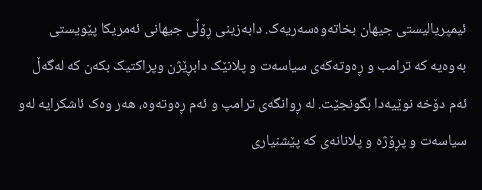ئیمپریالیستی جیهان بخاتەوەسەریەک. دابەزینی ڕۆڵی جیهانی ئەمریکا پێویستی بەوەیە کە ترامب و ڕەوتەکەی سیاسەت و پلانێک دابڕێژن وپراکتیک بکەن کە لەگەڵ ئەم دۆخە نوێیەدا بگونجێت. لە ڕوانگەی ترامپ و ئەم ڕەوتەوە، هەر وەک ئاشکرایە لەو سیاسەت و پڕۆژە و پلانانەی کە پێشنیاری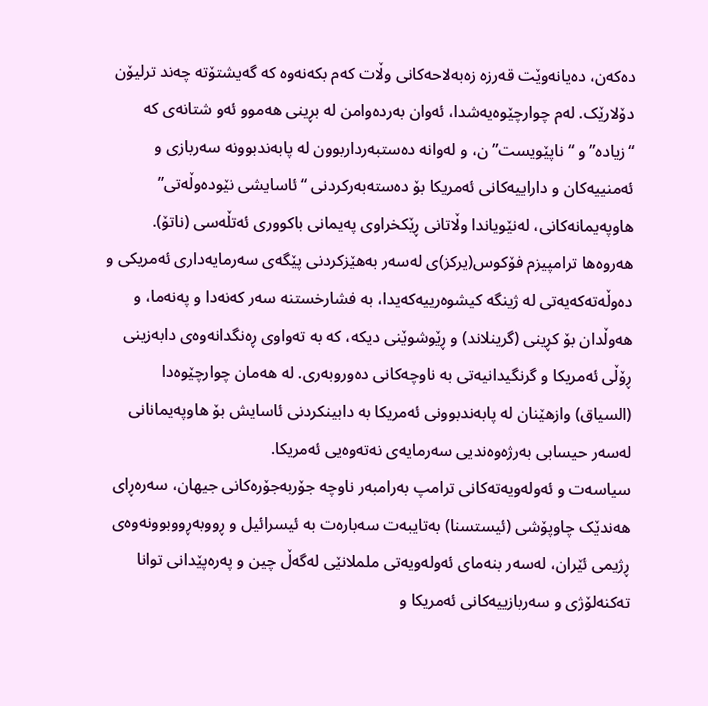دەکەن، دەیانەوێت قەرزە زەبەلاحەکانی وڵات کەم بکەنەوە کە گەیشتۆتە چەند ترلیۆن دۆلارێک. لەم چوارچێوەیەشدا، ئەوان بەردەوامن لە بڕینی هەموو ئەو شتانەی کە “زیادە” و “ناپێویست”ن، و لەوانە دەستبەرداربوون لە پابەندبوونە سەربازی و ئەمنییەکان و داراییەکانی ئەمریکا بۆ دەستەبەرکردنی “ئاسایشی نێودەوڵەتی” هاوپەیمانەکانی، لەنێویاندا وڵاتانی ڕێکخراوی پەیمانی باکووری ئەتڵەسی (ناتۆ).
هەروەها ترامپیزم فۆکوس(یرکز)ی لەسەر بەهێزکردنی پێگەی سەرمایەداری ئەمریکی و دەوڵەتەکەیەتی لە ژینگە کیشوەرییەکەیدا، بە فشارخستنە سەر کەنەدا و پەنەما، و هەوڵدان بۆ کڕینی (گرینلاند) و ڕێوشوێنی دیکە، کە بە تەواوی ڕەنگدانەوەی دابەزینی ڕۆڵی ئەمریکا و گرنگیدانیەتی بە ناوچەکانی دەوروبەری. لە هەمان چوارچێوەدا (السیاق) وازهێنان لە پابەندبوونی ئەمریکا بە دابینکردنی ئاسایش بۆ هاوپەیمانانی لەسەر حیسابی بەرژەوەندیی سەرمایەی نەتەوەیی ئەمریکا.
سیاسەت و ئەولەویەتەکانی ترامپ بەرامبەر ناوچە جۆربەجۆرەکانی جیهان، سەرەڕای هەندێک چاوپۆشی (ئیستسنا) بەتایبەت سەبارەت بە ئیسرائیل و ڕووبەڕووبوونەوەی ڕژیمی ئێران، لەسەر بنەمای ئەولەویەتی ململانێی لەگەڵ چین و پەرەپێدانی توانا تەکنەلۆژی و سەربازییەکانی ئەمریکا و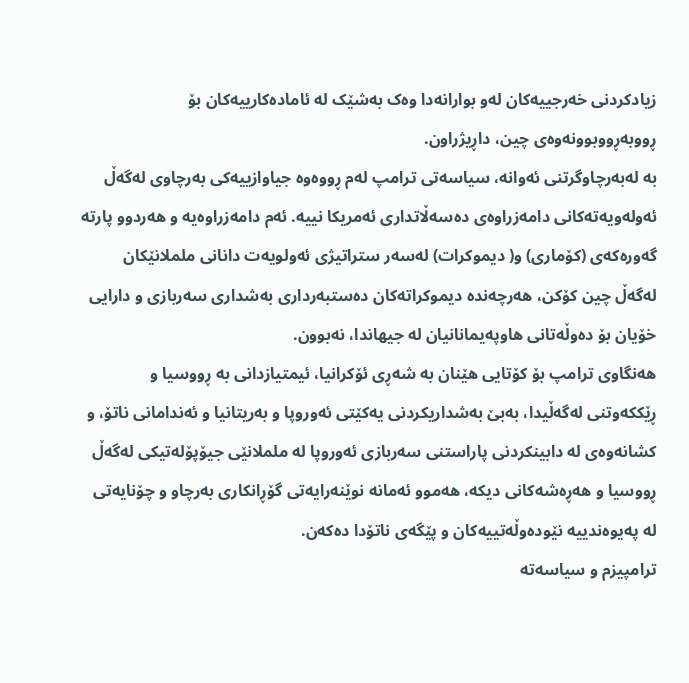زیادکردنی خەرجییەکان لەو بوارانەدا وەک بەشێک لە ئامادەکارییەکان بۆ ڕووبەڕووبوونەوەی چین، داڕیژراون.
بە لەبەرچاوگرتنی ئەوانە، سیاسەتی ترامپ لەم ڕووەوە جیاوازییەکی بەرچاوی لەگەڵ ئەولەویەتەکانی دامەزراوەی دەسەڵاتداری ئەمریکا نییە. ئەم دامەزراوەیە و هەردوو پارتە گەورەکەی (کۆماری) و( دیموکرات) لەسەر ستراتیژی ئەولویەت دانانی ململانێکان لەگەڵ چین کۆکن، هەرچەندە دیموکراتەکان دەستبەرداری بەشداری سەربازی و دارایی خۆیان بۆ دەوڵەتانی هاوپەیمانانیان لە جیهاندا، نەبوون.
هەنگاوی ترامپ بۆ کۆتایی هێنان بە شەڕی ئۆکرانیا، ئیمتیازدانی بە ڕووسیا و ڕێککەوتنی لەگەڵیدا، بەبێ بەشداریکردنی یەکێتی ئەوروپا و بەریتانیا و ئەندامانی ناتۆ، و کشانەوەی لە دابینکردنی پاراستنی سەربازی ئەوروپا لە ململانێی جیۆپۆلەتیکی لەگەڵ ڕووسیا و هەڕەشەکانی دیکە، هەموو ئەمانە نوێنەرایەتی گۆڕانکاری بەرچاو و چۆنایەتی لە پەیوەندییە نێودەوڵەتییەکان و پێگەی ناتۆدا دەکەن.
ترامپیزم و سیاسەتە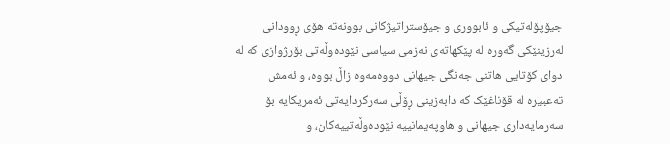جیۆپۆلەتیکی و ئابووری و جیۆستراتیژکانی بوونەتە هۆی ڕوودانی لەرزینێکی گەورە لە پێکهاتەی نەزمی سیاسی نێودەوڵەتی بۆرژوازی کە لە دوای کۆتایی هاتنی جەنگی جیهانی دووەمەوە زاڵ بووە، و ئەمش تەعبیرە لە قۆناغێک کە دابەزینی ڕۆڵی سەرکردایەتی ئەمریکایە بۆ سەرمایەداری جیهانی و هاوپەیمانییە نێودەوڵەتییەکان، و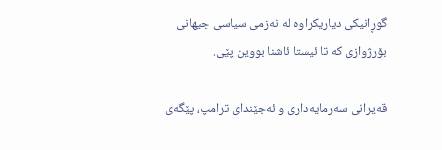گوڕانیکی دیاریکراوە لە نەزمی سیاسی جیهانی بۆرژوازی کە تا ئیستا ئاشنا بووین پێی.

قەیرانی سەرمایەداری و ئەجێندای ترامپ، پێگەی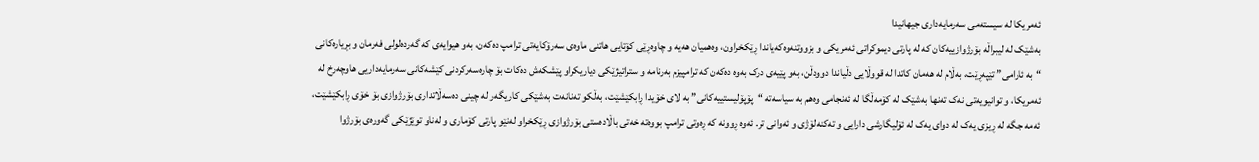ئەمریکا لە سیستەمی سەرمایەداری جیهانیدا
بەشێک لە لیبراڵە بۆرژوازییەکان کە لە پارتی دیموکراتی ئەمریکی و بزووتنەوەکەیاندا ڕێکخراون، وەهمیان هەیە و چاوەڕێی کۆتایی هاتنی ماوەی سەرۆکایەتی ترامپ دەکەن، بەو هیوایەی کە گەردەلولی فەرمان و بڕیارەکانی “بە ئارامی” تێپەڕێت، بەڵام لە هەمان کاتدا لە قووڵایی دڵیاندا دوودڵن، بەو پێیەی درک بەوە دەکەن کە ترامپیزم بەرنامە و ستراتیژێکی دیاریکراو پێشکەش دەکات بۆ چارەسەرکردنی کێشەکانی سەرمایەداریی هاوچەرخ لە ئەمریکا، و توانیویەتی نەک تەنها بەشێک لە کۆمەڵگا لە ئەنجامی وەهم بە سیاسەتە “پۆپۆلیستییەکانی” بە لای خۆیدا ڕابکێشێت، بەڵکو تەنانەت بەشێکی کاریگەر لە چینی دەسەڵاتداری بۆرژوازی بۆ خۆی ڕابکێشێت، ئەمە جگە لە ڕیزی یەک لە دوای یەک لە ئۆلیگارشی دارایی و تەکنەلۆژی و ئەوانی تر. ئەوە ڕوونە کە ڕەوتی ترامپ بووەتە خەتی باڵادەستی بۆرژوازی ڕێکخراو لەنێو پارتی کۆماری و لەناو توێژێکی گەورەی بۆرژوا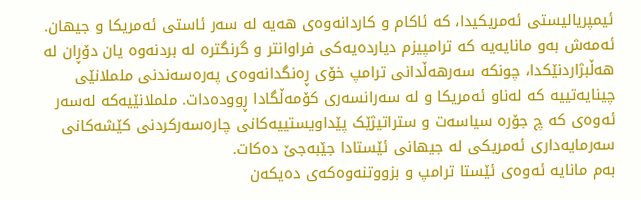ئیمپریالیستی ئەمریکیدا، کە ئاکام و کاردانەوەی هەیە لە سەر ئاستی ئەمریکا و جیهان.
ئەمەش بەو مانایەیە کە ترامپیزم دیاردەیەکی فراوانتر و گرنگترە لە بردنەوە یان دۆڕان لە هەڵبژاردنێکدا، چونکە سەرهەڵدانی ترامپ خۆی ڕەنگدانەوەی پەرەسەندنی ململانێی چینایەتییە کە لەناو ئەمریکا و لە سەرانسەری کۆمەڵگادا ڕوودەدات. ململانێیەکە لەسەر ئەوەی کە چ جۆرە سیاسەت و ستراتیژێک پێداویستییەکانی چارەسەرکردنی کێشەکانی سەرمایەداری ئەمریکی لە جیهانی ئێستادا جێبەجێ دەکات.
بەم مانایە ئەوەی ئێستا ترامپ و بزووتنەوەکەی دەیکەن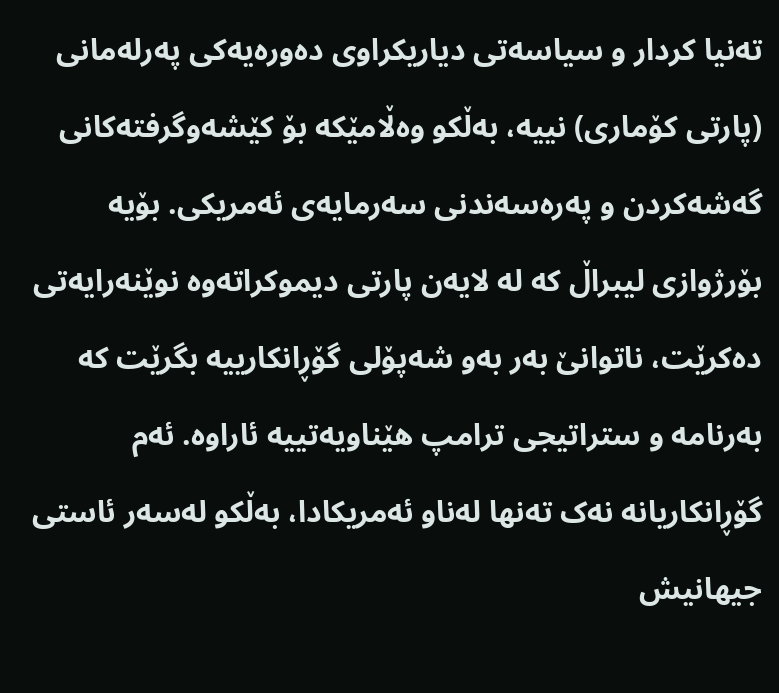تەنیا کردار و سیاسەتی دیاریکراوی دەورەیەکی پەرلەمانی (پارتی کۆماری) نییە، بەڵکو وەڵامێکە بۆ کێشەوگرفتەکانی گەشەکردن و پەرەسەندنی سەرمایەی ئەمریکی. بۆیە بۆرژوازی لیبراڵ کە لە لایەن پارتی دیموکراتەوە نوێنەرایەتی دەکرێت، ناتوانێ بەر بەو شەپۆلی گۆڕانکارییە بگرێت کە بەرنامە و ستراتیجی ترامپ هێناویەتییە ئاراوە. ئەم گۆڕانکاریانە نەک تەنها لەناو ئەمریکادا، بەڵکو لەسەر ئاستی جیهانیش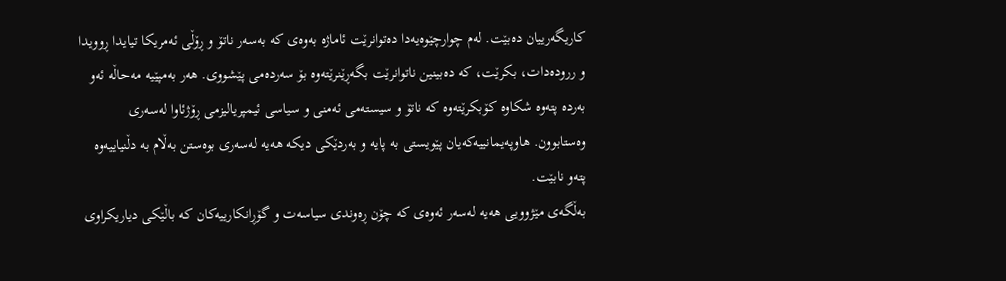کاریگەرییان دەبێت. لەم چوارچێوەیەدا دەتوانرێت ئاماژە بەوەی کە بەسەر ناتۆ و ڕۆڵی ئەمریکا تیایدا ڕوویدا و ررودەدات، بکرێت، کە دەبینین ناتوانرێت بگەڕێنرێتەوە بۆ سەردەمی پێشووی. هەر بەمپێیە مەحاڵە ئەو بەردە پتەوە شکاوە کۆبکرێتەوە کە ناتۆ و سیستەمی ئەمنی و سیاسی ئیمپریالیزمی ڕۆژئاوا لەسەری وەستابوون. هاوپەیمانییەکەیان پێویستی بە پایە و بەردێکی دیکە هەیە لەسەری بوەستن بەڵام بە دڵنیاییەوە پتەو نابێت.
بەڵگەی مێژوویی هەیە لەسەر ئەوەی کە چۆن ڕەوندی سیاسەت و گۆڕانکارییەکان کە باڵێکی دیاریکراوی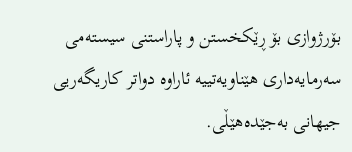بۆرژوازی بۆ ڕێکخستن و پاراستنی سیستەمی سەرمایەداری هێناویەتییە ئاراوە دواتر کاریگەریی جیهانی بەجێدەهێڵی.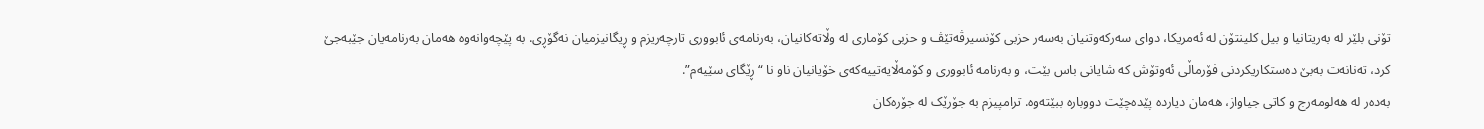تۆنی بلێر لە بەریتانیا و بیل کلینتۆن لە ئەمریکا، دوای سەرکەوتنیان بەسەر حزبی کۆنسیرڤەتێڤ و حزبی کۆماری لە وڵاتەکانیان، بەرنامەی ئابووری تارچەریزم و ڕیگانیزمیان نەگۆڕی. بە پێچەوانەوە هەمان بەرنامەیان جێبەجێ کرد، تەنانەت بەبێ دەستکاریکردنی فۆرماڵی ئەوتۆش کە شایانی باس بێت، و بەرنامە ئابووری و کۆمەڵایەتییەکەی خۆیانیان ناو نا “ڕێگای سێیەم”.
بەدەر لە هەلومەرج و کاتی جیاواز، هەمان دیاردە پێدەچێت دووبارە ببێتەوە. ترامپیزم بە جۆرێک لە جۆرەکان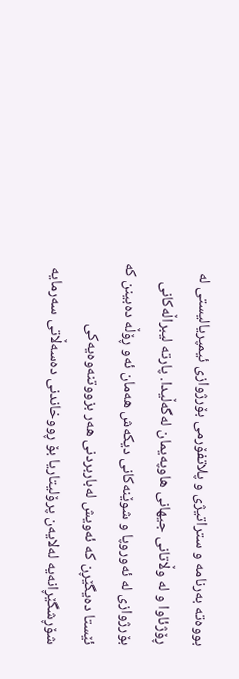بووەتە بەرنامە و ستراتیژی و پلاتفۆرمی بۆرژوازی ئیمپریالیستی لە ڕۆژئاوا و لە وڵاتانی جیهانی هاوپەیمان لەگەڵیدا. پارتە لیبراڵەکانی بۆرژوازی لە ئەوروپا و شوێنەکانی دیکەش هەمان ئەو ڕۆڵە دەبینن کە ئێستا دەیگێڕن کە ئەویش لەباربردنی هەر بزووتنەوەیەکی شۆڕشگێڕانەیە لەلایەن پرۆلیتاریا بۆ ڕووخاندنی دەسەڵاتی سەرمایە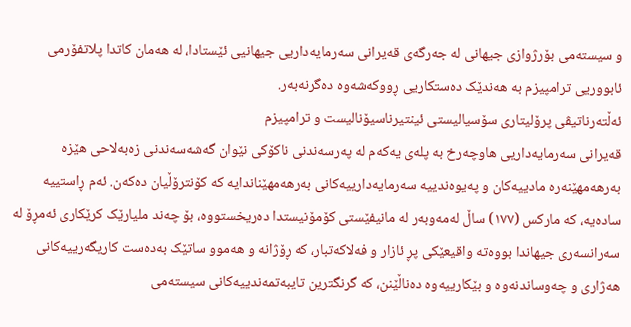و سیستەمی بۆرژوازی جیهانی لە جەرگەی قەیرانی سەرمایەداریی جیهانیی ئێستادا، لە هەمان کاتدا پلاتفۆرمی ئابووریی ترامپیزم بە هەندێک دەستکاریی ڕووکەشەوە دەگرنەبەر.
ئەڵتەرناتیڤی پرۆلیتاری سۆسیالیستی ئینتیرناسیۆنالیست و ترامپیزم
قەیرانی سەرمایەداریی هاوچەرخ بە پلەی یەکەم لە پەرسەندنی ناکۆکی نێوان گەشەسەندنی زەبەلاحی هێزە بەرهەمهێنەرە مادییەکان و پەیوەندییە سەرمایەدارییەکانی بەرهەمهێناندایە کە کۆنترۆڵیان دەکەن. ئەم ڕاستییە سادەیە، کە مارکس (١٧٧) ساڵ لەمەوبەر لە مانیفێستی کۆمۆنیستدا دەریخستووە، بۆ چەند ملیارێک کرێکاری ئەمڕۆ لە سەرانسەری جیهاندا بووەتە واقیعێکی پڕ ئازار و فەلاکەتبار، کە ڕۆژانە و هەموو ساتێک بەدەست کاریگەرییەکانی هەژاری و چەوساندنەوە و بێکارییەوە دەناڵێنن، کە گرنگترین تایبەتمەندییەکانی سیستەمی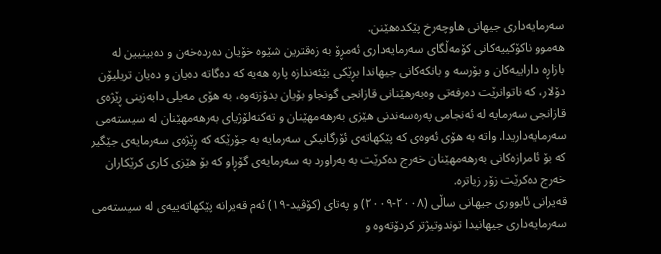سەرمایەداری جیهانی هاوچەرخ پێکدەهێنن.
هەموو ناکۆکییەکانی کۆمەڵگای سەرمایەداری ئەمڕۆ بە زەقترین شێوە خۆیان دەردەخەن و دەبینیین لە بازاڕە داراییەکان و بۆرسە و بانکەکانی جیهاندا بڕێکی بێئەندازە پارە هەیە کە دەگاتە دەیان و دەیان تریلیۆن دۆلار، کە ناتوانرێت دەرفەتی وەبەرهێنانی قازانجی گونجاو بۆیان بدۆزنەوە، بە هۆی مەیلی دابەزینی ڕێژەی قازانجی سەرمایە لە ئەنجامی پەرەسەندنی هێزی بەرهەمهێنان و تەکنەلۆژیای بەرهەمهێنان لە سیستەمی سەرمایەداریدا. واتە بە هۆی ئەوەی کە پێکهاتەی ئۆرگانیکی سەرمایە بە جۆرێکە کە ڕێژەی سەرمایەی جێگیر کە بۆ ئامرازەکانی بەرهەمهێنان خەرج دەکرێت بە بەراورد بە سەرمایەی گۆڕاو کە بۆ هێزی کاری کرێکاران خەرج دەکرێت زۆر زیاترە.
قەیرانی ئابووری جیهانی ساڵی (٢٠٠٨-٢٠٠٩) و پەتای (کۆڤید-١٩) ئەم قەیرانە پێکهاتەییەی لە سیستەمی سەرمایەداری جیهانیدا توندوتیژتر کردۆتەوە و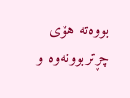بووەتە هۆی چڕتربوونەوە و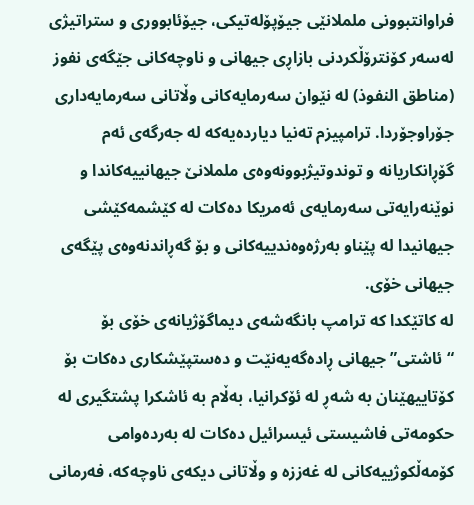فراوانتبوونی ململانێی جیۆپۆلەتیکی، جیۆئابووری و ستراتیژی لەسەر کۆنترۆڵکردنی بازاڕی جیهانی و ناوچەکانی جێگەی نفوز (مناطق النفوذ) لە نێوان سەرمایەکانی وڵاتانی سەرمایەداری جۆراوجۆردا. ترامپیزم تەنیا دیاردەیەکە لە جەرگەی ئەم گۆڕانکاریانە و توندوتیژبوونەوەی ململانێ جیهانییەکاندا و نوێنەرایەتی سەرمایەی ئەمریکا دەکات لە کێشمەکێشی جیهانیدا لە پێناو بەرژەوەندییەکانی و بۆ گەڕاندنەوەی پێگەی جیهانی خۆی.
لە کاتێکدا کە ترامپ بانگەشەی دیماگۆژیانەی خۆی بۆ “ئاشتی” جیهانی ڕادەگەیەنێت و دەستپێشکاری دەکات بۆ کۆتاییهێنان بە شەڕ لە ئۆکرانیا، بەڵام بە ئاشکرا پشتگیری لە حکومەتی فاشیستی ئیسرائیل دەکات لە بەردەوامی کۆمەڵکوژییەکانی لە غەززە و وڵاتانی دیکەی ناوچەکە، فەرمانی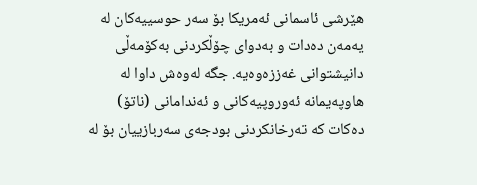هێرشی ئاسمانی ئەمریکا بۆ سەر حوسییەکان لە یەمەن دەدات و بەدوای چۆڵکردنی بەکۆمەڵی دانیشتوانی غەززەوەیە. جگە لەوەش داوا لە هاوپەیمانە ئەوروپیەکانی و ئەندامانی (ناتۆ) دەکات کە تەرخانکردنی بودجەی سەربازییان بۆ لە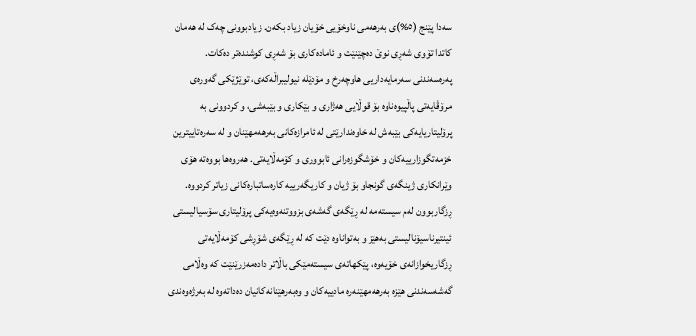سەدا پێنج (٥%)ی بەرهەمی ناوخۆیی خۆیان زیاد بکەن. زیادبوونی چەک لە هەمان کاتدا تۆوی شەڕی نوێ دەچێنێت و ئامادەکاری بۆ شەڕی کوشندەتر دەکات.
پەرەسەندنی سەرمایەداریی هاوچەرخ و مۆدێلە نیولیبراڵەکەی، توێژێکی گەورەی مرۆڤایەتی پاڵپیوەناوە بۆ قوڵایی هەژاری و بێکاری و بێبەشی، و کردوونی بە پرۆلیتاریایەکی بێبەش لە خاوەندارێتی لە ئامرازەکانی بەرهەمهێنان و لە سەرەتاییترین خزمەتگوزارییەکان و خۆشگوزەرانی ئابووری و کۆمەڵایەتی. هەروەها بووەتە هۆی وێرانکاری ژینگەی گونجاو بۆ ژیان و کاریگەرییە کارەساتبارەکانی زیاتر کردووە.
ڕزگاربوون لەم سیستەمە لە ڕێگەی گەشەی بزووتنەوەیەکی پرۆلیتاری سۆسیالیستی ئینتیرناسیۆنالیستی بەهێز و بەتواناوە دێت کە لە ڕێگەی شۆڕشی کۆمەڵایەتی ڕزگاریخوازانەی خۆیەوە، پێکهاتەی سیستەمێکی باڵاتر دادەمەزرێنێت کە وەڵامی گەشەسەندنی هێزە بەرهەمهێنەرە مادییەکان و وەبەرهێنانەکانیان دەداتەوە لە بەرژەوەندی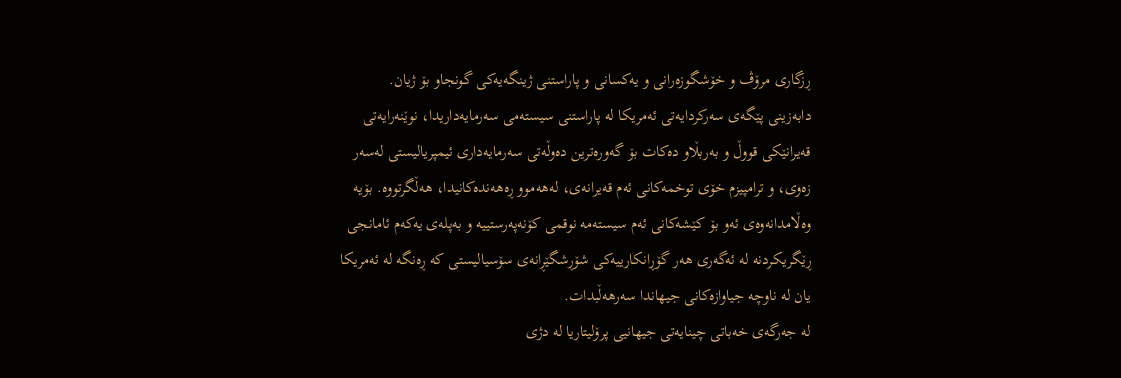ڕزگاری مرۆڤ و خۆشگوزەرانی و یەکسانی و پاراستنی ژینگەیەکی گونجاو بۆ ژیان.
دابەزینی پێگەی سەرکردایەتی ئەمریکا لە پاراستنی سیستەمی سەرمایەداریدا، نوێنەرایەتی قەیرانێکی قووڵ و بەربڵاو دەکات بۆ گەورەترین دەوڵەتی سەرمایەداری ئیمپریالیستی لەسەر زەوی، و ترامپیزم خۆی توخمەکانی ئەم قەیرانەی، لەهەموو ڕەهەندەکانیدا، هەڵگرتووە. بۆیە وەڵامدانەوەی ئەو بۆ كێشەکانی ئەم سیستەمە نوقمی کۆنەپەرستییە و بەپلەی یەکەم ئامانجی ڕێگریکردنە لە ئەگەری هەر گۆڕانکارییەکی شۆڕشگێڕانەی سۆسیالیستی کە ڕەنگە لە ئەمریکا یان لە ناوچە جیاوازەکانی جیهاندا سەرهەڵبدات.
لە جەرگەی خەباتی چینایەتی جیهانیی پرۆلیتاریا لە دژی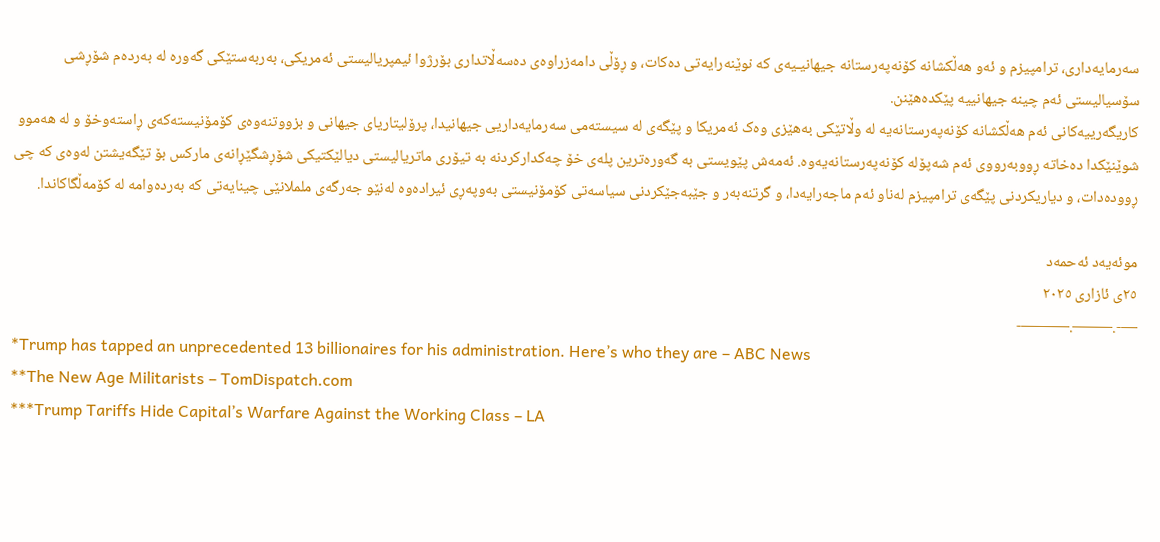سەرمایەداری، ترامپیزم و ئەو هەڵکشانە کۆنەپەرستانە جیهانیـیەی کە نوێنەرایەتی دەکات، و ڕۆڵی دامەزراوەی دەسەڵاتداری بۆرژوا ئیمپریالیستی ئەمریکی، بەربەستێکی گەورە لە بەردەم شۆڕشی سۆسیالیستی ئەم چینە جیهانییە پێکدەهێنن.
کاریگەرییەکانی ئەم هەڵكشانە کۆنەپەرستانەیە لە وڵاتێکی بەهێزی وەک ئەمریکا و پێگەی لە سیستەمی سەرمایەداریی جیهانیدا، پرۆلیتاریای جیهانی و بزووتنەوەی کۆمۆنیستەکەی ڕاستەوخۆ و لە هەموو شوێنێکدا دەخاتە ڕووبەرووی ئەم شەپۆلە کۆنەپەرستانەیەوە. ئەمەش پێویستی بە گەورەترین پلەی خۆ چەکدارکردنە بە تیۆری ماتریالیستی دیالێکتیکی شۆڕشگێڕانەی مارکس بۆ تێگەیشتن لەوەی کە چی ڕوودەدات، و دیاریکردنی پێگەی ترامپیزم لەناو ئەم ماجەرایەدا، و گرتنەبەر و جێبەجێکردنی سیاسەتی کۆمۆنیستی بەوپەڕی ئیرادەوە لەنێو جەرگەی ململانێی چینایەتی کە بەردەوامە لە کۆمەڵگاکاندا.

موئەیەد ئەحمەد
٢٥ی ئازاری ٢٠٢٥
—-.——–.———-
*Trump has tapped an unprecedented 13 billionaires for his administration. Here’s who they are – ABC News
**The New Age Militarists – TomDispatch.com
***Trump Tariffs Hide Capital’s Warfare Against the Working Class – LA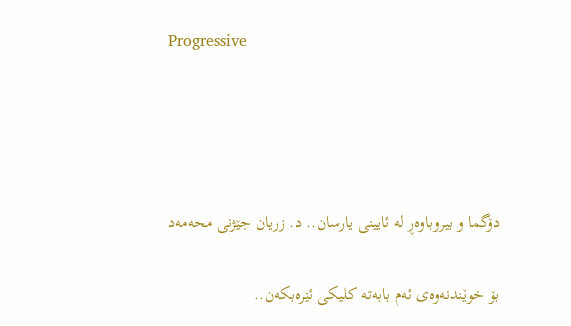Progressive




دۆگما و بیروباوەڕ لە ئایینی یارسان.. د. زریان جێژنی محەمەد

بۆ خوێندنەوەی ئەم بابەتە کلیکی ئێرەبکەن..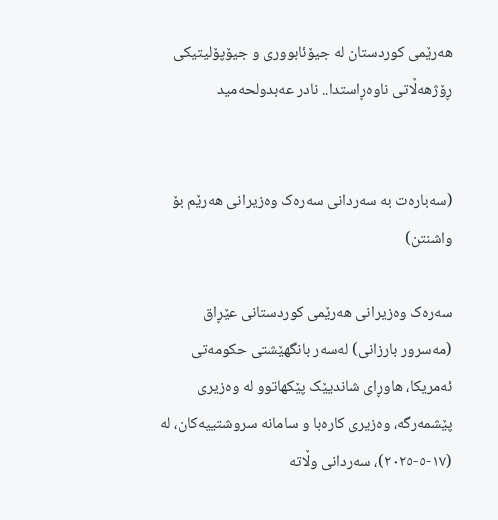هەرێمی کوردستان لە جیۆئابووری و جیۆپۆلیتیکی ڕۆژهەڵاتی ناوەڕاستدا.. نادر عەبدولحەمید


(سەبارەت بە سەردانی سەرەک وەزیرانی هەرێم بۆ واشنتن)

سەرەک وەزیرانی هەرێمی کوردستانی عێڕاق (مەسرور بارزانی) لەسەر بانگهێشتی حکومەتی ئەمریکا، هاوڕای شاندیێک پێکهاتوو لە وەزیری پێشمەرگە، وەزیری كارەبا و سامانە سروشتییەکان، لە (١٧-٥-٢٠٢٥)، سەردانی وڵاتە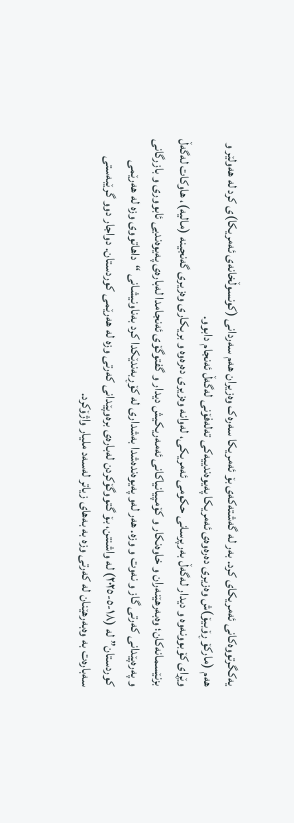یەکگرتووەکانی ئەمریکای کرد. بەر لە گەشتەکەی بۆ ئەمریکا سەرەک وەزیران هەم سەردانی (کونسوڵخانەی ئەمریکا)ی کرد لە هەولێر و هەم (مارکۆ ڕۆبیۆ)ش وەزیری دەرەوەی ئەمریکا پەیوەندییەکی تەلەفۆنی لەگەڵ ئەنجام دابوو.
وێڕای کۆبوونەوە و دیدار لەگەڵ بەرپرسانی حکومی ئەمریکی، لەوانە وەزیری دەرەوە و بریکاری وەزیری گەنجینە (مالیە)، هاوکات لەگەڵ بزنێسمانەکان؛ وەبەرهێنەران و خاوەنکار و کۆمپیانیاکانی ئەمەریکیش دیدار و گفتوگۆی ئەنجامدا لەبارەی پەیوەندیی ئابووری و بازرگانی و پەرەپێدانی کەرتی گاز و نەوت و وزە. هەر لەو پەیوەندەشدا بەشداری لە کۆڕبەندێکدا کرد بەناونیشانی “داهاتووی وزە لە هەرێمی کوردستان” لە (١٨-٥-٢٠٢٥) لە واشنتن، بۆ گتووگۆکردن لەبارەی برەوپێدانی کەرتی وزە لە هەرێمی کوردستان. دواجار دوو گرێبەستی سەبارەت بە وەبەرهێنان لە کەرتی وزە بە بەهای زیاتر لەسەد ملیار واژۆکرد.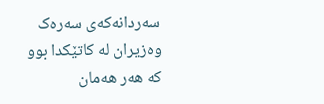سەردانەکەی سەرەک وەزیران لە کاتێکدا بوو کە هەر هەمان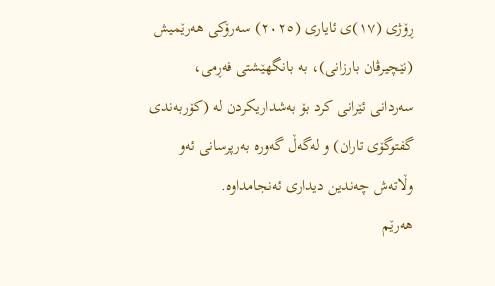ڕۆژی (١٧)ی ئایاری (٢٠٢٥) سەرۆکی هەرێمیش (نێچیرڤان بارزانی)، بە بانگهێشتی فەڕمی، سەردانی ئێرانی کرد بۆ بەشداریکردن لە (کۆربەندی گفتوگۆی تاران) و لەگەڵ گەورە بەرپرسانی ئەو وڵاتەش چەندین دیداری ئەنجامداوە.
هەرێم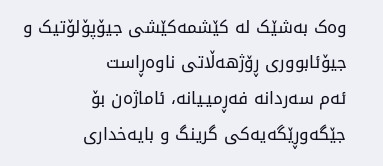وەک بەشێک لە کێشمەکێشی جیۆپۆلۆتیک و جیۆئابووری ڕۆژهەڵاتی ناوەڕاست
ئەم سەردانە فەڕمیـیانە، ئاماژەن بۆ جێگەوڕێگەیەکی گرینگ و بایەخداری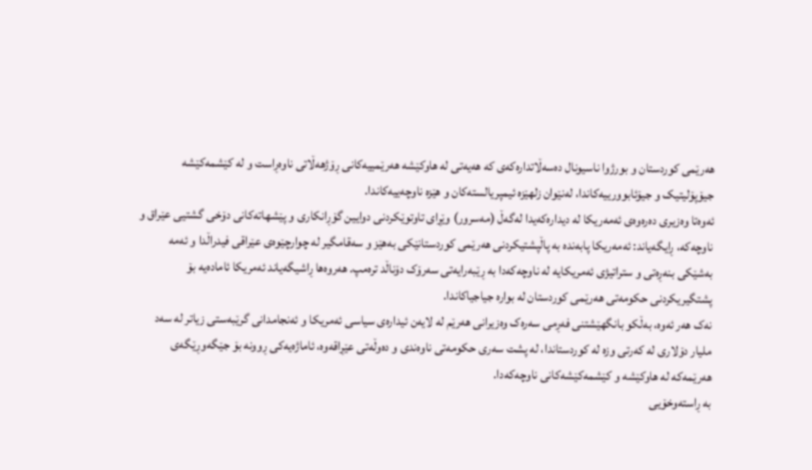هەرێمی کوردستان و بورژوا ناسیونال دەسەڵاتدارەکەی کە هەیەتی لە هاوکێشە هەرێمییەکانی ڕۆژهەڵاتی ناوەڕاست و لە کێشمەکێشە جیۆپۆلیتیک و جیۆئابوورییەکاندا، لەنێوان زلهێزە ئیمپریالستەکان و هێزە ناوچەییەکاندا.
ئەوەتا وەزیری دەرەوەی ئەمەریکا لە دیدارەکەیدا لەگەڵ (مەسرور) وێڕای تاوتوێکردنی دوایین گۆڕانکاری و پێشهاتەکانی دۆخی گشتیی عێراق و ناوچەکە، ڕایگەیاند: ئەمەریکا پابەندە بە پاڵپشتیکردنی هەرێمی کوردستانێکی بەهێز و سەقامگیر لە چوارچێوەی عێراقی فیدراڵدا و ئەمە بەشێکی بنەڕەتی و ستراتیژی ئەمریکایە لە ناوچەکەدا بە ڕێبەرایەتی سەرۆک دۆناڵد ترەمپ. هەروەها ڕاشیگەیاند ئەمریکا ئامادەیە بۆ پشتگیریکردنی حکومەتی هەرێمی کوردستان لە بوارە جیاجیاکاندا.
نەک هەر ئەوە، بەڵکو بانگهێشتنی فەڕمی سەرەک وەزیرانی هەرێم لە لایەن ئیدارەی سیاسی ئەمریکا و ئەنجامدانی گرێبەستی زیاتر لە سەد ملیار دۆلاری لە کەرتی وزە لە کوردستاندا، لە پشت سەری حکومەتی ناوەندی و دەوڵەتی عێڕاقەوە، ئاماژەیەکی ڕوونە بۆ جێگەوڕێگەی هەرێمەکە لە هاوکێشە و کێشمەکێشەکانی ناوچەکەدا.
بە ڕاستەوخۆیی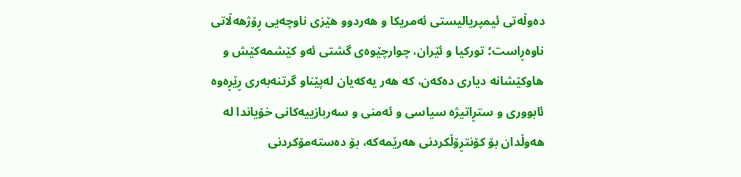دەوڵەتی ئیمپریالیستی ئەمریکا و هەردوو هێزی ناوچەیی ڕۆژهەڵاتی ناوەڕاست؛ تورکیا و ئێران، چوارچێوەی گشتی ئەو کێشمەکێش و هاوکێشانە دیاری دەکەن، کە هەر یەکەیان لەپێناو گرتنەبەری ڕێڕەوە ئابووری و ستڕاتیژە سیاسی و ئەمنی و سەربازییەکانی خۆیاندا لە هەوڵدان بۆ کۆنتڕۆڵکردنی هەرێمەکە، بۆ دەستەمۆکردنی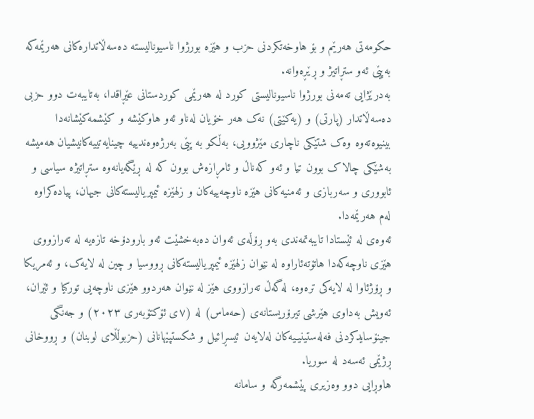حکومەتی هەرێم و بۆ هاوخەتکردنی حزب و هێزە بورژوا ناسیونالیستە دەسەڵاتدارەکانی هەرێمەکە بەپێی ئەو ستڕاتیژ و ڕێڕەوانە.
بەدرێژایی تەمەنی بورژوا ناسیونالیستی کورد لە هەرێمی کوردستانی عێڕاقدا، بەتایبەت دوو حزبی دەسەڵاتدار (پارتی) و (یەکێتی) نەک هەر خۆیان لەناو ئەو هاوکێشە و کێشمەکێشانەدا بینیوەتەوە وەک شتێکی ناچاری مێژوویی، بەڵکو بە پێی بەرژەوەندییە چینایەتییەکانیشیان هەمیشە بەشێکی چالاک بوون تیا و ئەو کەناڵ و ئامڕازەش بوون کە لە ڕێگەیانەوە ستڕاتیژە سیاسی و ئابووری و سەربازی و ئەمنیەکانی هێزە ناوچەییەکان و زلهێزە ئیمپریالیستەکانی جیهان، پیادەکراوە لەم هەرێمەدا.
ئەوەی لە ئێستادا تایبەتمەندی بەو ڕۆڵەی ئەوان دەبەخشێت ئەو بارودۆخە تازەیە لە تەرازووی هێزی ناوچەکەدا هاتۆتەئاراوە لە نێوان زلهێزە ئیمپریالیستەکانی ڕووسیا و چین لە لایەک، و ئەمریکا و ڕۆژئاوا لە لایەکی ترەوە، لەگەڵ تەرازووی هێز لە نێوان هەردوو هێزی ناوچەیی تورکیا و ئێران، ئەویش بەداوی هێرشی تیرۆریستانەی (حەماس) لە (٧ی ئۆکتۆبەری ٢٠٢٣) و جەنگی جینۆسایدکردنی فەلەستینیـیەکان لەلایەن ئیسڕائیل و شکستپێهانانی (حزبوڵڵای لوبنان) و ڕووخانی ڕژێمی ئەسەد لە سوریا.
هاوڕایی دوو وەزیری پێشمەرگە و سامانە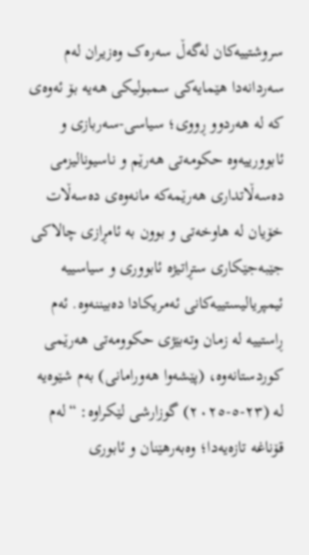سروشتییەکان لەگەڵ سەرەک وەزیران لەم سەردانەدا هێمایەکی سمبولیکی هەیە بۆ ئەوەی کە لە هەردوو ڕووی؛ سیاسی-سەربازی و ئابوورییەوە حکومەتی هەرێم و ناسیونالیزمی دەسەڵاتداری هەرێمەکە مانەوەی دەسەڵات خۆیان لە هاوخەتی و بوون بە ئامڕازی چالاکی جێبەجێکاری ستڕاتیژە ئابووری و سیاسییە ئیمپریالیستییەکانی ئەمریکادا دەبیننەوە. ئەم ڕاستییە لە زمان وتەبێژی حکوومەتی هەرێمی کوردستانەوە، (پێشەوا هەورامانی) بەم شێوەیە لە (٢٣-٥-٢٠٢٥) گوزارشی لێکراوە: “لەم قۆناغە تازەیەدا؛ وەبەرهێنان و ئابوری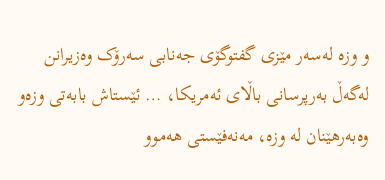و وزە لەسەر مێزی گفتوگۆی جەنابی سەرۆک وەزیرانن لەگەڵ بەرپرسانی باڵای ئەمریکا، … ئێستاش بابەتی وزەو وەبەرهێنان لە وزە، مەنەفێستی هەموو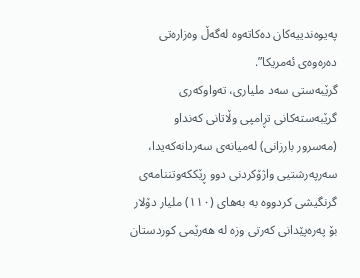پەیوەندییەکان دەکاتەوە لەگەڵ وەزارەتی دەرەوەی ئەمریکا”.
گرێبەستی سەد ملیاری، تەواوکەری گرێبەستەکانی تڕامپی وڵاتانی کەنداو
(مەسرور بارزانی) لەمیانەی سەردانەکەیدا، سەرپەرشتیی واژۆکردنی دوو ڕێککەوتننامەی گرنگیشی کردووە بە بەهای (١١٠) ملیار دۆلار بۆ پەرەپێدانی کەرتی وزە لە هەرێمی کوردستان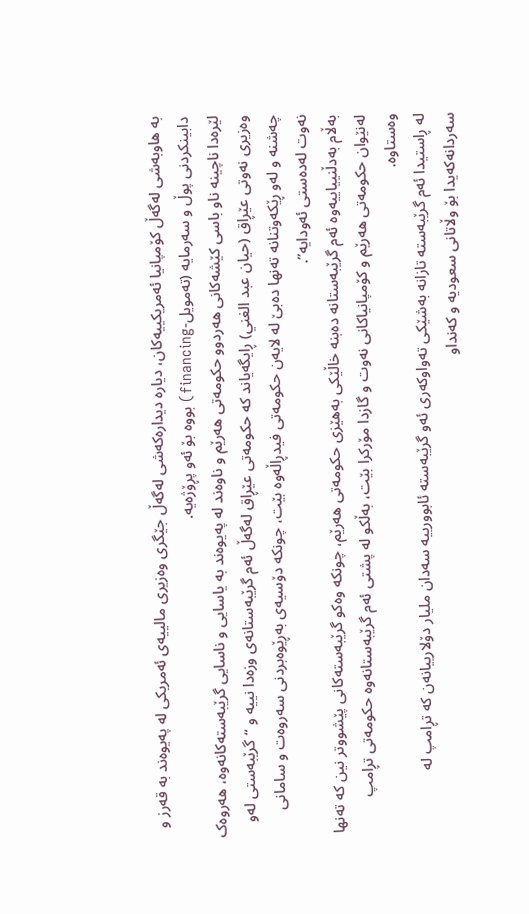بە هاوبەشی لەگەڵ کۆمپانیا ئەمریکییەکان، دیارە دیدارەکەشی لەگەڵ جێگری وەزیری مالییەی ئەمریکی لە پەیوەند بە قەرز و دابینکردنی پوڵ و سەرمایە (تەمویل-financing) بووە بۆ ئەو پڕۆژەیە.
لێرەدا ناچینە ناو باسی کێشەکانی هەردوو حکومەتی هەرێم و ناوەند لە پەیوەند بە یاسایی و ناسایی گرێبەستەکانەوە، هەروەک وەزیری نەوتی عێڕاق (حيان عبد الغني) ڕایگەیاند کە حکومەتی عێڕاق لەگەڵ ئەم گرێبەستانەی وزەدا نییە و “گرێبەستی لەو چەشنە و لەو ڕێکەوتنانە تەنها دەبێ لە لایەن حکومەتی فیدڕاڵەوە بێت، چونکە دۆسیەی بەڕێوەبردنی سەروەت و سامانی نەوت لەدەستی ئەودایە”.
بەڵام بەدڵنییاییەوە ئەم گرێبەستانە دەبنە خاڵێکی بەهێزی حکومەتی هەرێم، چونکە وەکو گرێبەستەکانی پێشووتر نین کە تەنها لەنێوان حکومەتی هەرێم و کۆمپانیاکانی نەوت و گازدا مۆرکرا بێت، بەڵکو لە پشتی ئەم گرێبەستانەوە حکومەتی تڕامپ وەستاوە.
لە ڕاستیدا ئەم گرێبەستە تازانە بەشێکی تەواوکەری ئەو گرێبەستە ئابوورییە سەدان ملیار دۆلارییانەن کە تڕامپ لە سەردانەکەیدا بۆ وڵاتانی سعودیە و کەنداو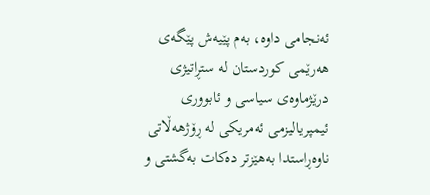ئەنجامی داوە، بەم پێیەش پێگەی هەرێمی کوردستان لە ستڕاتیژی درێژماوەی سیاسی و ئابووری ئیمپریالیزمی ئەمریکی لە ڕۆژهەڵاتی ناوەڕاستدا بەهێزتر دەکات بەگشتی و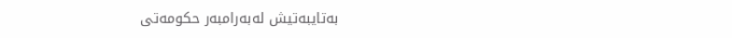بەتایبەتیش لەبەرامبەر حکومەتی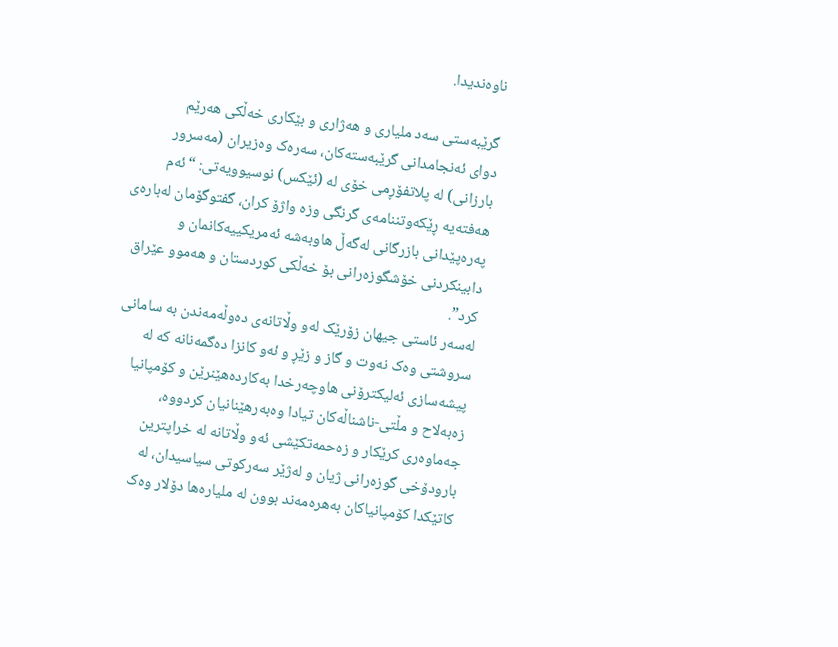ناوەندیدا.

گرێبەستی سەد ملیاری و هەژاری و بێکاری خەڵکی هەرێم
دوای ئەنجامدانی گرێبەستەکان، سەرەک وەزیران (مەسرور بارزانی) لە پلاتفۆڕمی خۆی لە (ئێکس) نوسیوویەتی: “ئەم هەفتەیە ڕێکەوتننامەی گرنگی وزە واژۆ کران، گفتوگۆمان لەبارەی پەرەپێدانی بازرگانی لەگەڵ هاوبەشە ئەمریکییەکانمان و دابینکردنی خۆشگوزەرانی بۆ خەڵکی کوردستان و هەموو عێراق کرد”.
لەسەر ئاستی جیهان زۆرێک لەو وڵاتانەی دەوڵەمەندن بە سامانی سروشتی وەک نەوت و گاز و زێڕ و ئەو کانزا دەگمەنانە کە لە پیشەسازی ئەلیکترۆنی هاوچەرخدا بەکاردەهێنرێن و کۆمپانیا زەبەلاح و مڵتی-ناشناڵەکان تیادا وەبەرهێنانیان کردووە، جەماوەری کرێکار و زەحمەتکێشی ئەو وڵاتانە لە خراپترین بارودۆخی گوزەرانی ژیان و لەژێر سەرکوتی سیاسیدان، لە کاتێکدا کۆمپانیاکان بەهرەمەند بوون لە ملیارەها دۆلار وەک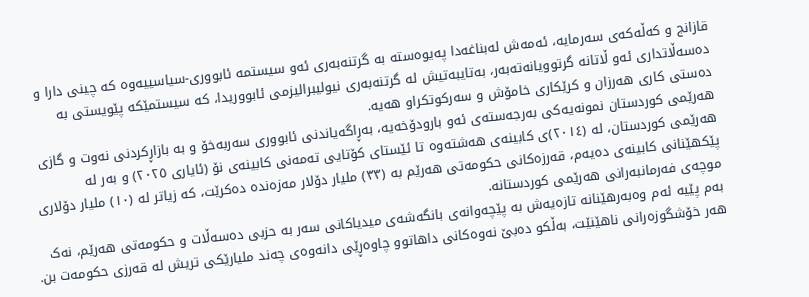قازانج و کەڵەکەی سەرمایە، ئەمەش لەبناغەدا پەیوەستە بە گرتنەبەری ئەو سیستمە ئابووری-سیاسییەوە کە چینی دارا و دەسەڵاتداری ئەو ڵاتانە گرتوویانەتەبەر، بەتایبەتیش لە گرتنەبەری نیولیبرالیزمی ئابووریدا، کە سیستمێکە پێویستی بە دەستی کاری هەرزان و کرێکاری خامۆش و سەرکوتکراو هەیە.
هەرێمی کوردستان نمونەیەکی بەرجەستەی ئەو بارودۆخەیە، بەڕاگەیاندنی ئابووری سەربەخۆ و بە بازاڕکردنی نەوت و گازی هەرێمی کوردستان، لە (٢٠١٤)ی کابینەی هەشتەوە تا ئێستای کۆتایی تەمەنی کابینەی نۆ (ئایاری ٢٠٢٥) و بەر لە پێکهێنانی کابینەی دەیەم، قەرزەکانی حکومەتی هەرێم بە (٣٣) ملیار دۆلار مەزەندە دەکرێت، کە زیاتر لە (١٠) ملیار دۆلاری موچەی فەرمانبەرانی هەرێمی کوردستانە.
بەم پێیە ئەم وەبەرهێنانە تازەیەش بە پێچەوانەی بانگەشەی میدیاکانی سەر بە حزبی دەسەڵات و حکومەتی هەرێم، نەک هەر خۆشگوزەرانی ناهێنێت، بەڵکو دەبێ نەوەکانی داهاتوو چاوەڕێی دانەوەی چەند ملیارێکی تریش لە قەرزی حکومەت بن.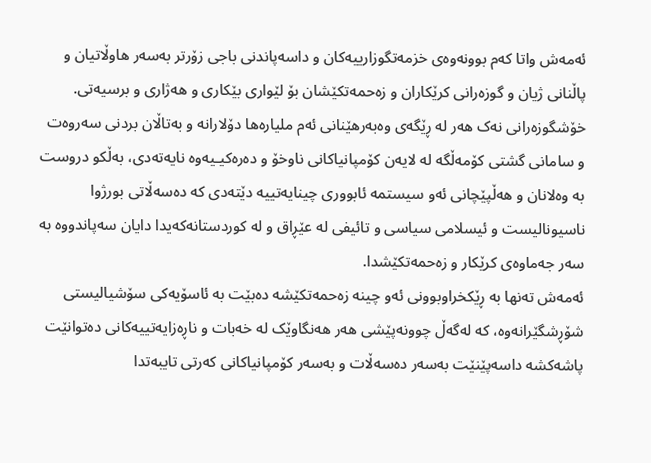ئەمەش واتا کەم بوونەوەی خزمەتگوزارییەکان و داسەپاندنی باجی زۆرتر بەسەر هاوڵاتیان و پاڵنانی ژیان و گوزەرانی کرێکاران و زەحمەتکێشان بۆ لێواری بێکاری و هەژاری و برسیەتی.
خۆشگوزەرانی نەک هەر لە ڕێگەی وەبەرهێنانی ئەم ملیارەها دۆلارانە و بەتاڵان بردنی سەروەت و سامانی گشتی کۆمەڵگە لە لایەن کۆمپانیاکانی ناوخۆ و دەرەکیـیەوە نایەتەدی، بەڵکو دروست بە وەلانان و هەڵپێچانی ئەو سیستمە ئابووری چینایەتییە دێتەدی کە دەسەڵاتی بورژوا ناسیونالیست و ئیسلامی سیاسی و تائیفی لە عێڕاق و لە کوردستانەکەیدا دایان سەپاندووە بە سەر جەماوەی کرێکار و زەحمەتکێشدا.
ئەمەش تەنها بە ڕێکخراوبوونی ئەو چینە زەحمەتکێشە دەبێت بە ئاسۆیەکی سۆشیالیستی شۆڕشگێرانەوە، کە لەگەڵ چوونەپێشی هەر هەنگاوێک لە خەبات و ناڕەزایەتییەکانی دەتوانێت پاشەکشە داسەپێنێت بەسەر دەسەڵات و بەسەر کۆمپانیاکانی کەرتی تایبەتدا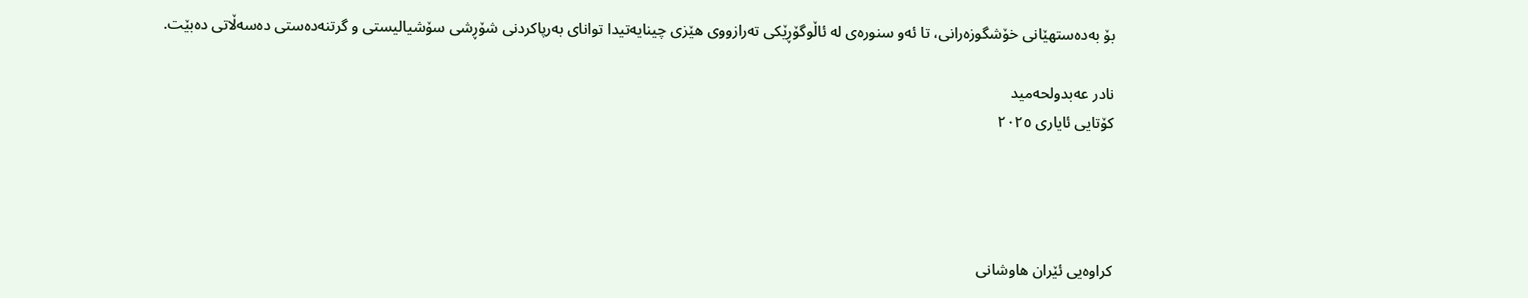بۆ بەدەستهێانی خۆشگوزەرانی، تا ئەو سنورەی لە ئاڵوگۆڕێکی تەرازووی هێزی چینایەتیدا توانای بەرپاکردنی شۆڕشی سۆشیالیستی و گرتنەدەستی دەسەڵاتی دەبێت.

نادر عەبدولحەمید
کۆتایی ئایاری ٢٠٢٥




کراوەیی ئێران هاوشانی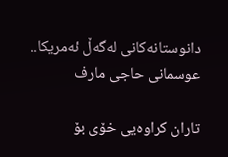دانوستانەکانی لەگەڵ ئەمریکا.. عوسمانی حاجی مارف

تاران کراوەیی خۆی بۆ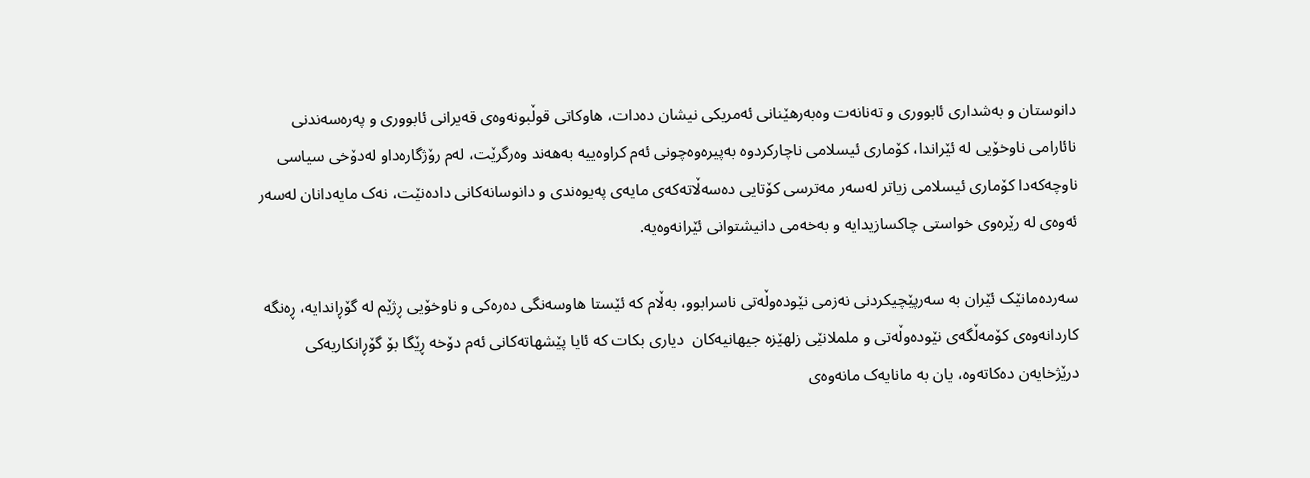دانوستان و بەشداری ئابووری و تەنانەت وەبەرهێنانی ئەمریکی نیشان دەدات، هاوکاتی قوڵبونەوەی قەیرانی ئابووری و پەرەسەندنی نائارامی ناوخۆیی لە ئێراندا، کۆماری ئیسلامی ناچارکردوە بەپیرەوەچونی ئەم کراوەییە بەهەند وەرگرێت، لەم رۆژگارەداو لەدۆخی سیاسی ناوچەکەدا کۆماری ئیسلامی زیاتر لەسەر مەترسی کۆتایی دەسەڵاتەکەی مایەی پەیوەندی و دانوسانەکانی دادەنێت، نەک مایەدانان لەسەر ئەوەی لە رێرەوی خواستی چاکسازیدایە و بەخەمی دانیشتوانی ئێرانەوەیە.

سەردەمانێک ئێران بە سەرپێچیکردنی نەزمی نێودەوڵەتی ناسرابوو، بەڵام کە ئێستا هاوسەنگی دەرەکی و ناوخۆیی ڕژێم لە گۆڕاندایە، ڕەنگە کاردانەوەی کۆمەڵگەی نێودەوڵەتی و ململانێی زلهێزە جیهانیەکان  دیاری بکات کە ئایا پێشهاتەکانی ئەم دۆخە ڕێگا بۆ گۆڕانکاریەکی درێژخایەن دەکاتەوە، یان بە مانایەک مانەوەی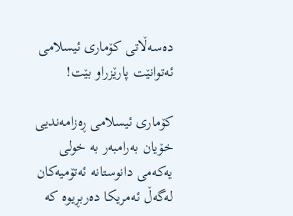دەسەڵاتی کۆماری ئیسلامی ئەتوانێت پارێزراو بێت!

کۆماری ئیسلامی ڕەزامەندیی خۆیان بەرامبەر بە خولی یەکەمی دانوستانە ئەتۆمیەکان لەگەڵ ئەمریکا دەربڕیوە کە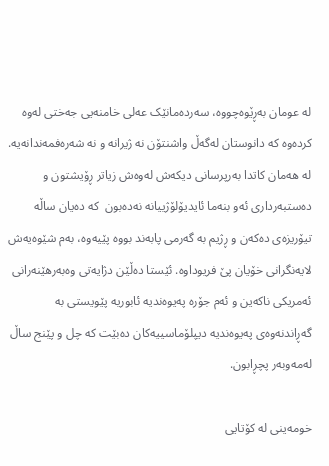لە عومان بەڕێوەچووە، سەردەمانێک عەلی خامنەیی جەختی لەوە کردەوە کە دانوستان لەگەڵ واشنتۆن نە ژیرانە و نە شەرەفمەندانەیە. لە هەمان کاتدا بەرپرسانی دیکەش لەوەش زیاتر ڕۆیشتون و دەستبەرداری ئەو بنەما ئایدیۆلۆژییانە نەدەبون  کە دەیان ساڵە تیۆریزەی دەکەن و ڕژیم بە گەرمی پابەند بووە پێیەوە، بەم شێوەیەش لایەنگرانی خۆیان پێ فریوداوە. ئێستا دەڵێن دژایەتی وەبەرهێنەرانی ئەمریکی ناکەین و ئەم جۆرە پەیوەندیە ئابوریە پێویستی بە گەڕاندنەوەی پەیوەندیە دیپلۆماسییەکان دەبێت کە چل و پێنج ساڵ لەمەوبەر پچڕابون.

خومەینی لە کۆتایی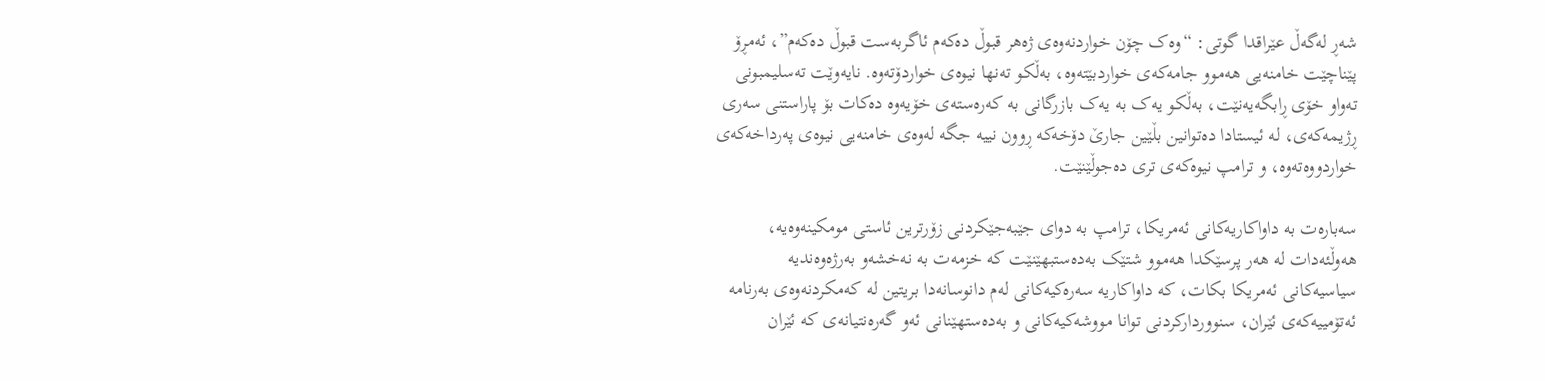شەڕ لەگەڵ عێراقدا گوتی: “وەک چۆن خواردنەوەی ژەهر قبوڵ دەکەم ئاگربەست قبوڵ دەکەم”، ئەمڕۆ پێناچێت خامنەیی هەموو جامەکەی خواردبێتەوە، بەڵکو تەنها نیوەی خواردۆتەوە. نایەوێت تەسلیمبونی تەواو خۆی ڕابگەیەنێت، بەڵکو یەک بە یەک بازرگانی بە کەرەستەی خۆیەوە دەکات بۆ پاراستنی سەری ڕژیمەکەی، لە ئیستادا دەتوانین بڵێین جارێ دۆخەکە ڕوون نییە جگە لەوەی خامنەیی نیوەی پەرداخەکەی خواردووەتەوە، و ترامپ نیوەکەی تری دەجوڵێنێت.

سەبارەت بە داواکاریەکانی ئەمریکا، ترامپ بە دوای جێبەجێکردنی زۆرترین ئاستی مومکینەوەیە، هەوڵئەدات لە هەر پرسێکدا هەموو شتێک بەدەستبهێنێت کە خزمەت بە نەخشەو بەرژەوەندیە سیاسیەکانی ئەمریکا بکات، کە داواکاریە سەرەکیەکانی لەم دانوسانەدا بریتین لە کەمکردنەوەی بەرنامە ئەتۆمییەکەی ئێران، سنووردارکردنی توانا مووشەکیەکانی و بەدەستهێنانی ئەو گەرەنتیانەی کە ئێران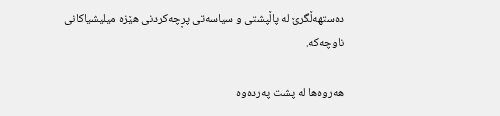دەستهەڵگرێ لە پاڵپشتی و سیاسەتی پڕچەکردنی هێزە میلیشیاکانی ناوچەکە.

هەروەها لە پشت پەردەوە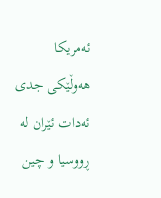ئەمریکا هەوڵێکی جدی ئەدات ئێران لە ڕووسیا و چین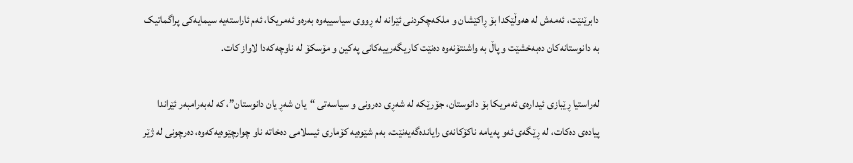دابرێنێت، ئەمەش لە هەوڵێکدا بۆ ڕاکێشان و ملکەچکردنی ئێرانە لە ڕووی سیاسییەوە بەرەو ئەمریکا، ئەم ئاراستەیە سیمایەکی پراگماتیک بە دانوستانەکان دەبەخشێت و پاڵ بە واشنتۆنەوە دەنێت کاریگەرییەکانی پەکین و مۆسکۆ لە ناوچەکەدا لاواز کات.

لەراستیا ڕێبازی ئیدارەی ئەمریکا بۆ دانوستان، جۆرێکە لە شەڕی دەرونی و سیاسەتی “یان شەڕ یان دانوستان”، کە لەبەرامبەر ئێراندا پیادەی دەکات، لە ڕێگەی ئەو پەیامە ناکۆکانەی رایاندەگەیەنێت، بەم شێوەیە کۆماری ئیسلامی دەخاتە ناو چوارچێوەیەکەوە، دەرچونی لە ژێر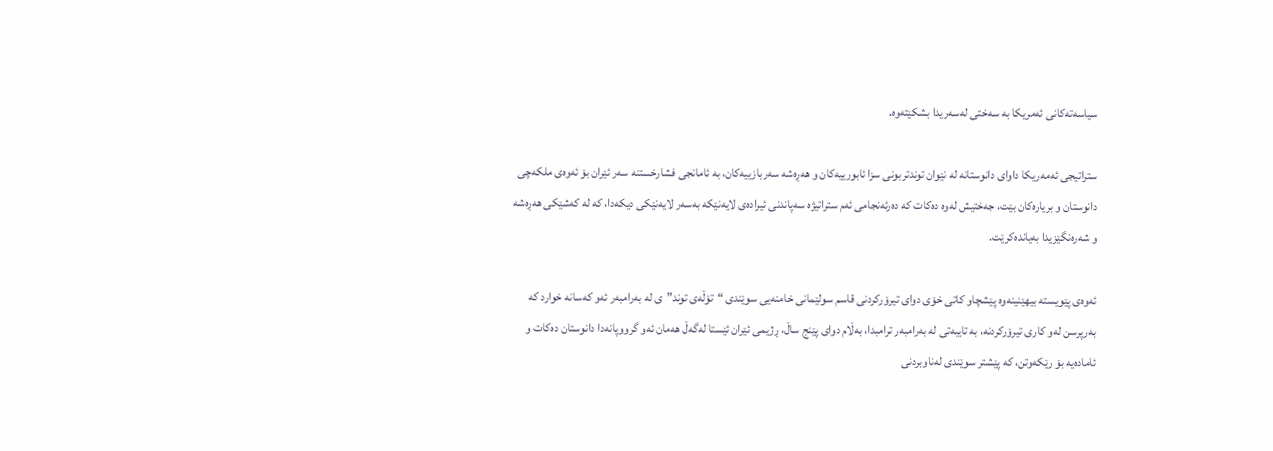سیاسەتەکانی ئەمریکا بە سەختی لەسەریدا بشکێتەوە.

ستراتیجی ئەمەریکا داوای دانوستانە لە نێوان توندتربونی سزا ئابورییەکان و هەڕەشە سەربازییەکان، بە ئامانجی فشارخستنە سەر ئێران بۆ ئەوەی ملکەچی دانوستان و بریارەکان بێت، جەختیش لەوە دەکات کە دەرئەنجامی ئەم ستراتیژە سەپاندنی ئیرادەی لایەنێکە بەسەر لایەنێکی دیکەدا، کە لە کەشێکی هەڕەشە و شەرەنگێزیدا بەیاندەکرێت.

ئەوەی پێویستە بیهێنینەوە پێشچاو کاتی خۆی دوای تیرۆرکردنی قاسم سولێمانی خامنەیی سوێندی “تۆڵەی توند”ی لە بەرامبەر ئەو کەسانە خوارد کە بەرپرسن لەو کاری تیرۆرکردنە، بە تایبەتی لە بەرامبەر ترامبدا، بەڵام دوای پێنج ساڵ، ڕژیمی ئێران ئێستا لەگەڵ هەمان ئەو گرووپانەدا دانوستان دەکات و ئامادەیە بۆ رێکەوتن، کە پێشتر سوێندی لەناوبردنی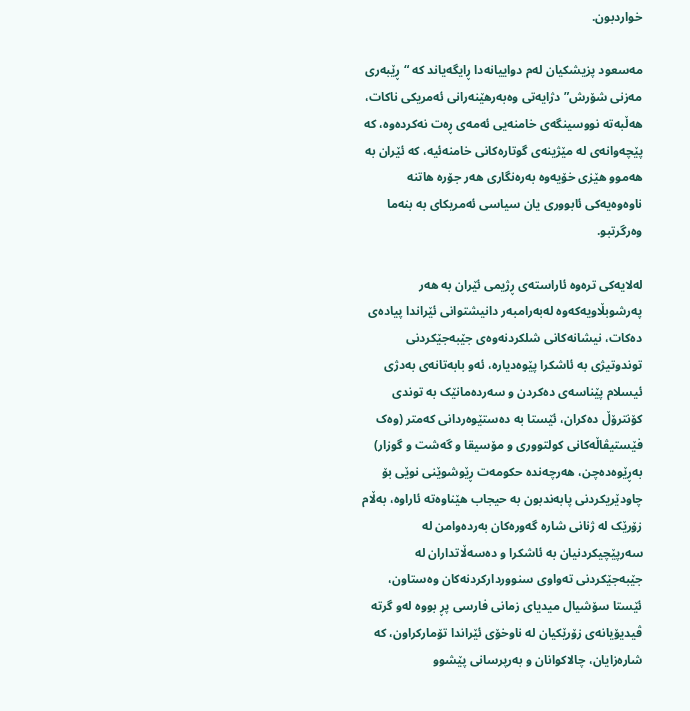خواردبون.

مەسعود پزیشکیان لەم دواییانەدا ڕایگەیاند کە “ڕێبەری مەزنی شۆرش” دژایەتی وەبەرهێنەرانی ئەمریکی ناکات، هەڵبەتە نووسینگەی خامنەیی ئەمەی ڕەت نەکردەوە، کە پێچەوانەی لە مێژینەی گوتارەکانی خامنەئیە، کە ئێران بە هەموو هێزی خۆیەوە بەرەنگاری هەر جۆرە هاتنە ناوەوەیەکی ئابووری یان سیاسی ئەمریکای بە بنەما وەرگرتبو.

لەلایەکی ترەوە ئاراستەی ڕژیمی ئێران بە هەر پەرشوبڵاویەکەوە لەبەرامبەر دانیشتوانی ئێراندا پیادەی دەکات، نیشانەکانی شلکردنەوەی جێبەجێکردنی توندوتیژی بە ئاشکرا پێوەدیارە، ئەو بابەتانەی بەدژی ئیسلام پێناسەی دەکردن و سەردەمانێک بە توندی کۆنترۆڵ دەکران، ئێستا بە دەستێوەردانی کەمتر (وەک فێستیڤاڵەکانی کولتووری و مۆسیقا و گەشت و گوزار) بەڕێوەدەچن، هەرچەندە حکومەت ڕێوشوێنی نوێی بۆ چاودێریکردنی پابەندبون بە حیجاب هێناوەتە ئاراوە، بەڵام زۆرێک لە ژنانی شارە گەورەکان بەردەوامن لە سەرپێچیکردنیان بە ئاشکرا و دەسەڵاتداران لە جێبەجێکردنی تەواوی سنووردارکردنەکان وەستاون، ئێستا سۆشیال میدیای زمانی فارسی پڕ بووە لەو گرتە ڤیدیۆیانەی زۆرێکیان لە ناوخۆی ئێراندا تۆمارکراون، کە شارەزایان، چالاکوانان و بەرپرسانی پێشوو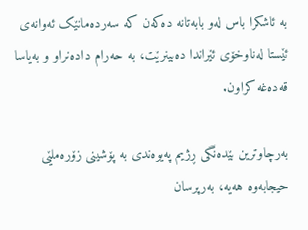بە ئاشکرا باس لەو بابەتانە دەکەن کە سەردەمانێک ئەوانەی ئێستا لەناوخۆی ئێراندا دەبینرێت، بە حەرام دادەنراو و بەیاسا قەدەغە کراون.

بەرچاوترین بێدەنگی ڕژیم پەیوەندی بە پۆشینی زۆرەملێی حیجابەوە هەیە، بەرپرسان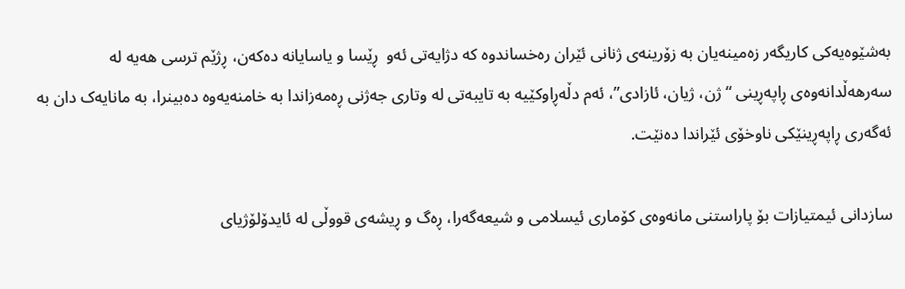بەشێوەیەکی کاریگەر زەمینەیان بە زۆرینەی ژنانی ئێران رەخساندوە کە دژایەتی ئەو  ڕێسا و یاسایانە دەکەن، ڕژێم ترسی هەیە لە سەرهەڵدانەوەی ڕاپەڕینی “ژن، ژیان، ئازادی”، ئەم دڵەڕاوکێیە بە تایبەتی لە وتاری جەژنی ڕەمەزاندا بە خامنەیەوە دەبینرا، بە مانایەک دان بە ئەگەری ڕاپەڕینێکی ناوخۆی ئێراندا دەنێت.

سازدانی ئیمتیازات بۆ پاراستنی مانەوەی کۆماری ئیسلامی و شیعەگەرا، ڕەگ و ڕیشەی قووڵی لە ئایدۆلۆژیای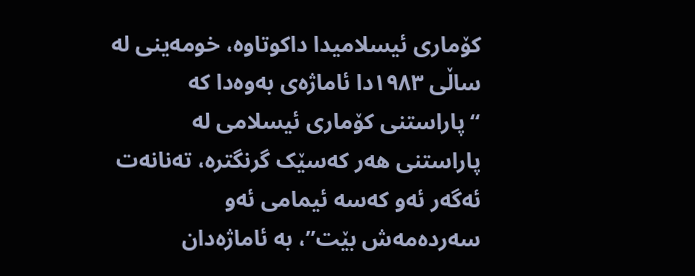کۆماری ئیسلامیدا داکوتاوە، خومەینی لە ساڵی ١٩٨٣دا ئاماژەی بەوەدا کە “پاراستنی کۆماری ئیسلامی لە پاراستنی هەر کەسێک گرنگترە، تەنانەت ئەگەر ئەو کەسە ئیمامی ئەو سەردەمەش بێت”، بە ئاماژەدان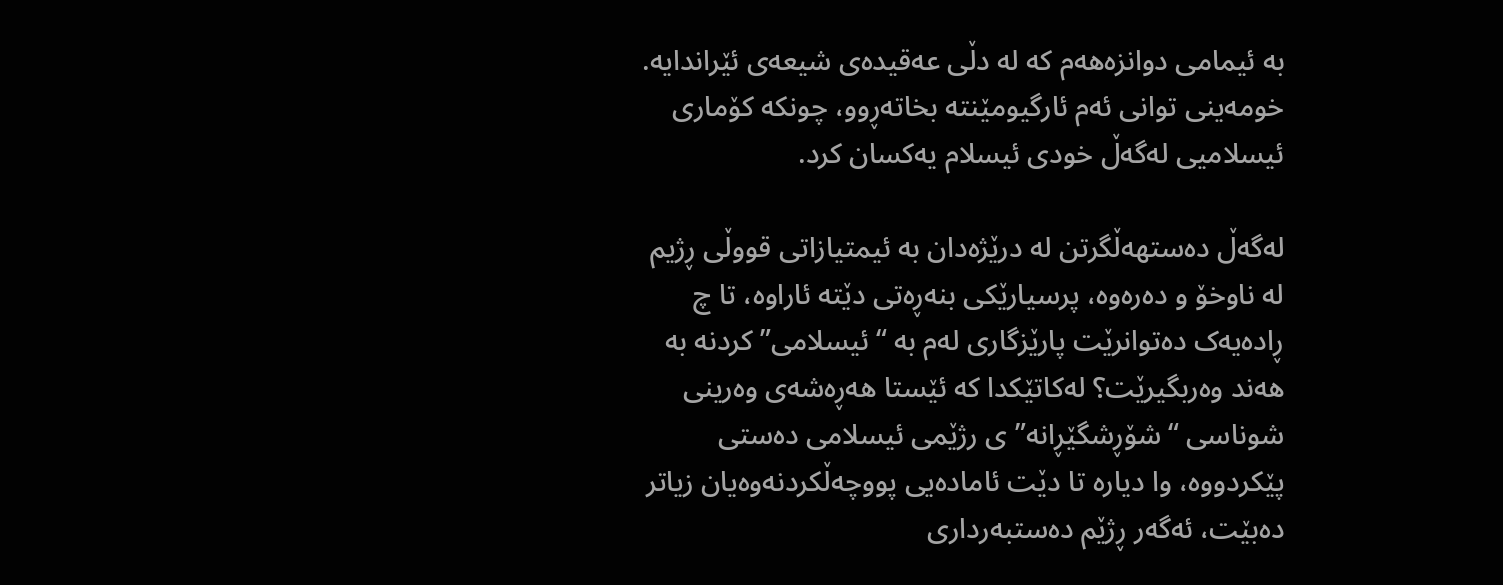بە ئیمامی دوانزەهەم کە لە دڵی عەقیدەی شیعەی ئێراندایە. خومەینی توانی ئەم ئارگیومێنتە بخاتەڕوو، چونکە کۆماری ئیسلامیی لەگەڵ خودی ئیسلام یەکسان کرد.

لەگەڵ دەستهەڵگرتن لە درێژەدان بە ئیمتیازاتی قووڵی ڕژیم لە ناوخۆ و دەرەوە، پرسیارێکی بنەڕەتی دێتە ئاراوە، تا چ ڕادەیەک دەتوانرێت پارێزگاری لەم بە “ئیسلامی” کردنە بە هەند وەربگیرێت؟ لەکاتێکدا کە ئێستا هەڕەشەی وەرینی شوناسی “شۆڕشگێڕانە”ی رژێمی ئیسلامی دەستی پێکردووە، وا دیارە تا دێت ئامادەیی پووچەڵکردنەوەیان زیاتر دەبێت، ئەگەر ڕژێم دەستبەرداری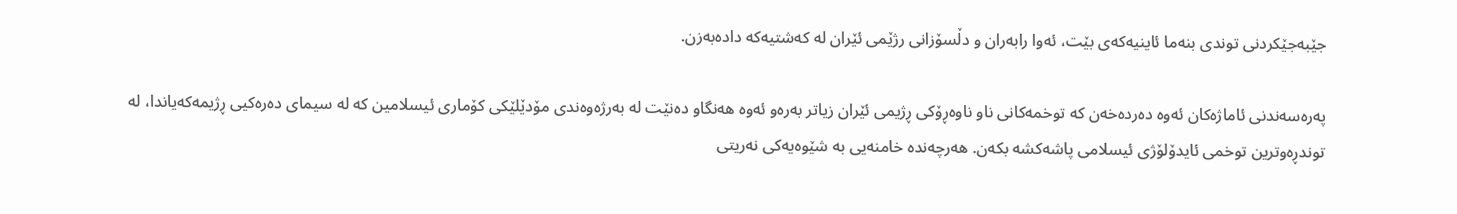جێبەجێکردنی توندی بنەما ئاینیەکەی بێت، ئەوا رابەران و دڵسۆزانی رژێمی ئێران لە کەشتیەکە دادەبەزن.

پەرەسەندنی ئاماژەکان ئەوە دەردەخەن کە توخمەکانی ناو ناوەڕۆکی ڕژیمی ئێران زیاتر بەرەو ئەوە هەنگاو دەنێت لە بەرژەوەندی مۆدێلێکی کۆماری ئیسلامین کە لە سیمای دەرەکیی ڕژیمەکەیاندا، لە توندڕەوترین توخمی ئایدۆلۆژی ئیسلامی پاشەکشە بکەن. هەرچەندە خامنەیی بە شێوەیەکی نەریتی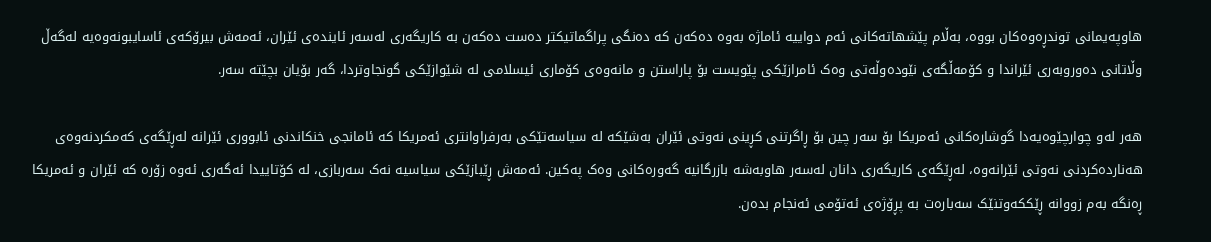هاوپەیمانی توندڕەوەکان بووە، بەڵام پێشهاتەکانی ئەم دواییە ئاماژە بەوە دەکەن کە دەنگی پراگماتیکتر دەست دەکەن بە کاریگەری لەسەر ئایندەی ئێران، ئەمەش بیرۆکەی ئاسایبونەوەیە لەگەڵ وڵاتانی دەوروبەری ئێراندا و کۆمەڵگەی نێودەوڵەتی وەک ئامرازێکی پێویست بۆ پاراستن و مانەوەی کۆماری ئیسلامی لە شێوازێکی گونجاوتردا، گەر بۆیان بچێتە سەر.

هەر لەو چوارچێوەیەدا گوشارەکانی ئەمریکا بۆ سەر چین بۆ ڕاگرتنی کڕینی نەوتی ئێران بەشێکە لە سیاسەتێکی بەرفراوانتری ئەمریکا کە ئامانجی خنکاندنی ئابووری ئێرانە لەڕێگەی کەمکردنەوەی هەناردەکردنی نەوتی ئێرانەوە، لەڕێگەی کاریگەری دانان لەسەر هاوبەشە بازرگانیە گەورەکانی وەک پەکین. ئەمەش ڕێبازێکی سیاسیە نەک سەربازی، لە کۆتاییدا ئەگەری ئەوە زۆرە کە ئێران و ئەمریکا ڕەنگە بەم زووانە ڕێککەوتنێک سەبارەت بە پڕۆژەی ئەتۆمی ئەنجام بدەن.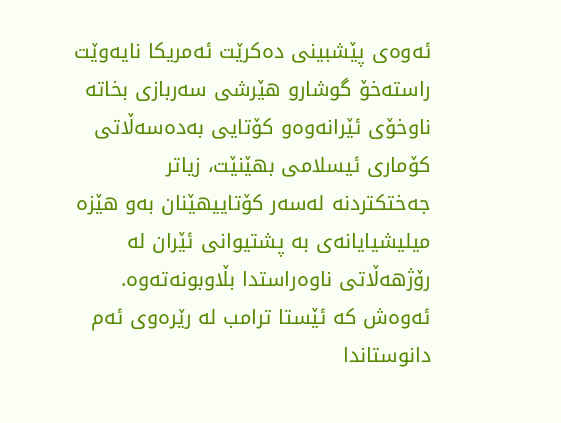ئەوەی پێشبینی دەکرێت ئەمریکا نایەوێت راستەخۆ گوشارو هێرشی سەربازی بخاتە ناوخۆی ئێرانەوەو کۆتایی بەدەسەڵاتی کۆماری ئیسلامی بهێنێت، زیاتر جەختکتردنە لەسەر کۆتاییهێنان بەو هێزە میلیشیایانەی بە پشتیوانی ئێران لە رۆژهەڵاتی ناوەراستدا بڵاوبونەتەوە. ئەوەش کە ئێستا ترامب لە رێرەوی ئەم دانوستاندا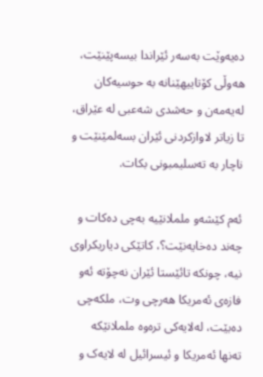دەیەوێت بەسەر ئێراندا بیسەپێنێت، هەوڵی کۆتاییهێنانە بە حوسیەکان لەیەمەن و حەشدی شەعبی لە عێراق، تا زیاتر لاوازکردنی ئێران بسەلمێنێت و ناچار بە تەسلیمبونی بکات.

ئەم کێشەو ململانێیە بەچی دەکات و چەند دەخایەنێت؟، کاتێکی دیاریکراوی نیە، چونکە تائێستا ئێران نەچۆتە ئەو فازەی ئەمریکا هەرچی وت، ملکەچی دەبێت، لەلایەکی ترەوە ململانێکە تەنها ئەمریکا و ئیسرائیل لە لایەک و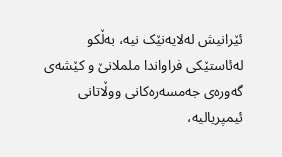ئێرانیش لەلایەنێک نیە، بەڵکو لەئاستێکی فراواندا ململانێ و کێشەی گەورەی جەمسەرەکانی ووڵاتانی ئیمپریالیە،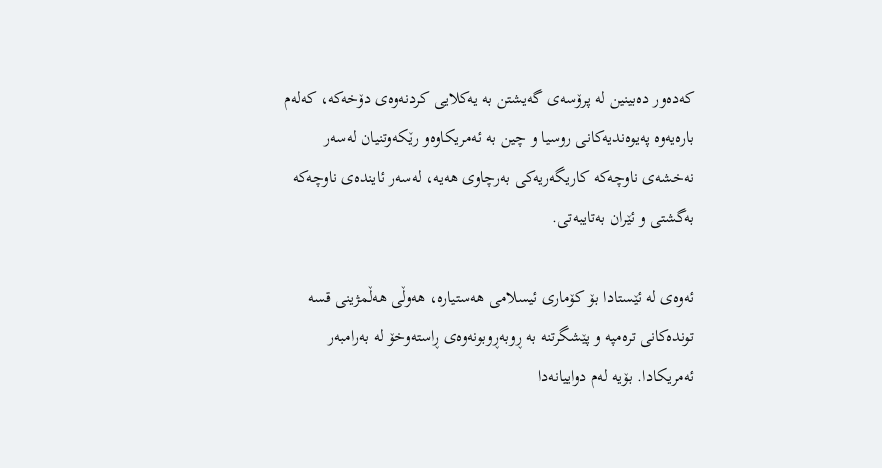کەدەور دەبینین لە پرۆسەی گەیشتن بە یەکلایی کردنەوەی دۆخەکە، کەلەم بارەیەوە پەیوەندیەکانی روسیا و چین بە ئەمریکاوەو رێکەوتنیان لەسەر نەخشەی ناوچەکە کاریگەریەکی بەرچاوی هەیە، لەسەر ئایندەی ناوچەکە بەگشتی و ئێران بەتایبەتی.

ئەوەی لە ئێستادا بۆ کۆماری ئیسلامی هەستیارە، هەوڵی هەڵمژینی قسە توندەکانی ترەمپە و پێشگرتنە بە ڕوبەڕوبونەوەی ڕاستەوخۆ لە بەرامبەر ئەمریکادا. بۆیە لەم دواییانەدا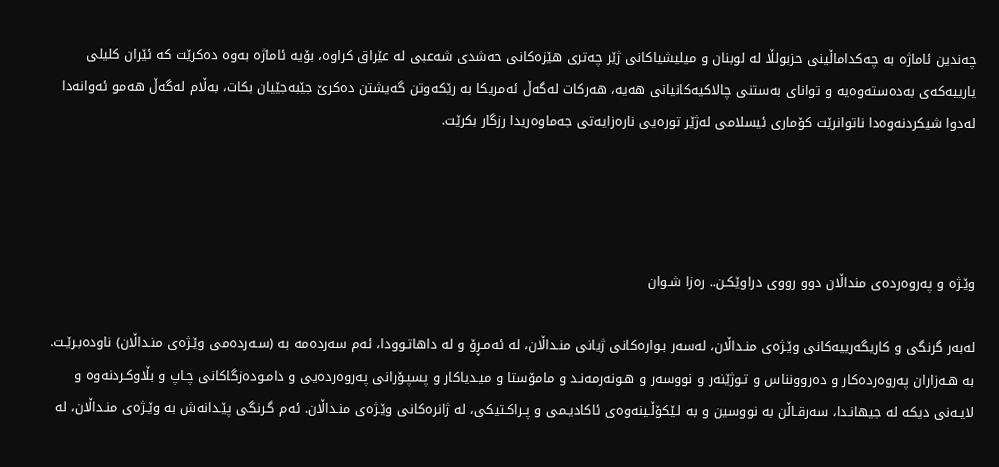چەندین ئاماژە بە چەکداماڵینی حزبولڵا لە لوبنان و میلیشیاکانی ژێر چەتری هێزەکانی حەشدی شەعبی لە عێراق کراوە، بۆیە ئاماژە بەوە دەکرێت کە ئێران کلیلی یارییەکەی بەدەستەوەیە و توانای بەستنی چالاکیەکانیانی هەیە، هەرکات لەگەڵ ئەمریکا بە رێکەوتن گەیشتن دەکرێ جێبەجێیان بکات، بەڵام لەگەڵ هەمو ئەوانەدا لەدوا شیکردنەوەدا ناتوانرێت کۆماری ئیسلامی لەژێر تورەیی نارەزایەتی جەماوەریدا رزگار بکرێت.




وێـژە و پەروەردەی منداڵان دوو رووی دراوێکـن.. رەزا شـوان

لەبەر گرنگی و کاریگەرییەکانی وێـژەی منـداڵان، لەسەر بـوارەکانی ژیانی منـداڵان، لە ئەمـڕۆ و لە داهاتـوودا، ئەم سەردەمە بە (سـەردەمی وێـژەی منـداڵان) ناودەبـرێـت. بە هـەزاران پەروەردەکار و دەروونناس و تـوژێنەر و نووسەر و هـونەرمەنـد و مامۆستا و میـدیاکار و پسپـۆرانی پەروەردەیی و دامـودەزگاکانی چـاپ و بڵاوکـردنەوە و لایـەنی دیکە لە جیهانـدا، سەرقـاڵن بە نووسین و بە لـێکۆڵـینەوەی ئاکادیـمی و پـراکـتیکی، لە ژانرەکانی وێـژەی منـداڵان. ئەم گـرنگی پێـدانەش بە وێـژەی منـداڵان، لە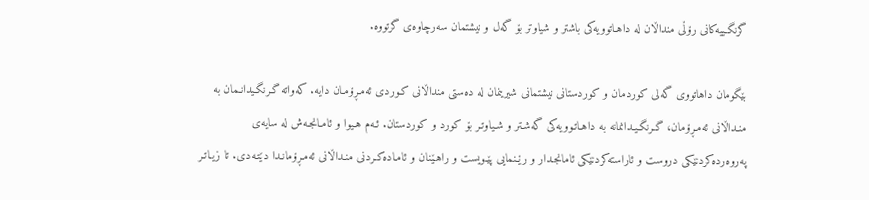گرنگـییەکانی رۆڵی منداڵان لە داهـاتوویەکی باشتر و شیاوتر بۆ گەل و نیشتمان سەرچاوەی گرتووە.

بێگومان داهاتووی گەلی کوردمان و کوردستانی نیشتمانی شیرینمان لە دەستی منداڵانی کـوردی ئەمـڕۆمـان دایە. کەواتە گـرنگـيدانـمان بە منـداڵانی ئەمـڕۆمان، گـرنگـیـدانمانە بە داهـاتـوویەکی گەشـتر و شـیاوتـر بۆ کورد و کوردستان. ئـەم هـیوا و ئامـانجـەش لە سایەی پەروەردەکردنێکی دروست و ئاراستەکردنێکی ئامانجـدار و رێـنمایی پێـویست و راهـێنان و ئامـادەکـردنی منـداڵانی ئەمـڕۆمانـدا دێتـەدی. تا زیـاتـر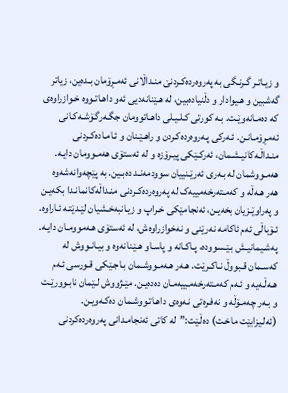و زیـاتـر گـرنـگی بە پەروەردەکـردنێ منـداڵانی ئەمـڕۆمان بـدەین، زیاتر گەشبین و هـیوادار و دڵنیادەبین، لە هـێنانەدیی ئەو داهـاتـووە خـوازراوەی کە دەمـانەوێـت. بـە کورتی کـلـیـلی داهـاتوومان جگـەرگـۆشـەکـانی ئەمـڕۆمـانـن. ئـەرکی پـەروەردەکـردن و راهـێـنان و ئـامـادەکـردنی منـداڵـەکانیـشـمان، ئەرکـێکی پیـرۆزە و لە ئەستۆی هەمـوومان دایـە. هەمـووشمان لە بـەری ئەرێـنییان سوودمەنـد دەبـین. بە پێچەوانەشەوە هەر هـەڵە و کەمـتەرخەمییەک لە پەروەردەکـردنی منـداڵەکانمانـدا بکەیـن و پەراوێـزیان بخەیـن، ئەنجامێکی خـراپ و زیـانبەخـشیان لێـدێتـە ئـاراوە. ئـۆباڵی ئەم ئاکامە نەرێنی و نەخوازراوەش، لە ئەستۆی هـەموومـان دایـە. پەشـیمانیـش بـێـسوودە، پـاکـانە و پاسـاو هـێـنانەوە و بیـانـووش لە کەسـمان قـبووڵ نـاکـرێت. هـەر هـەمـووشـمان بـاجـێکی قـورسی ئـەم هـەڵـەیە و ئـەم كەمـتەرخەمـییەمـان دەدەیـن. مێـژووش لـێمان نابـوورێـت و بـەر چەمـۆڵە و نەفـرەتی نـەوەی داهـاتـووشـمان دەکـەویـن.
(ئەلـیزابێت ماخـت) دەڵـێت:”لە کاتی ئەنجامـدانی پەروەردەکردنی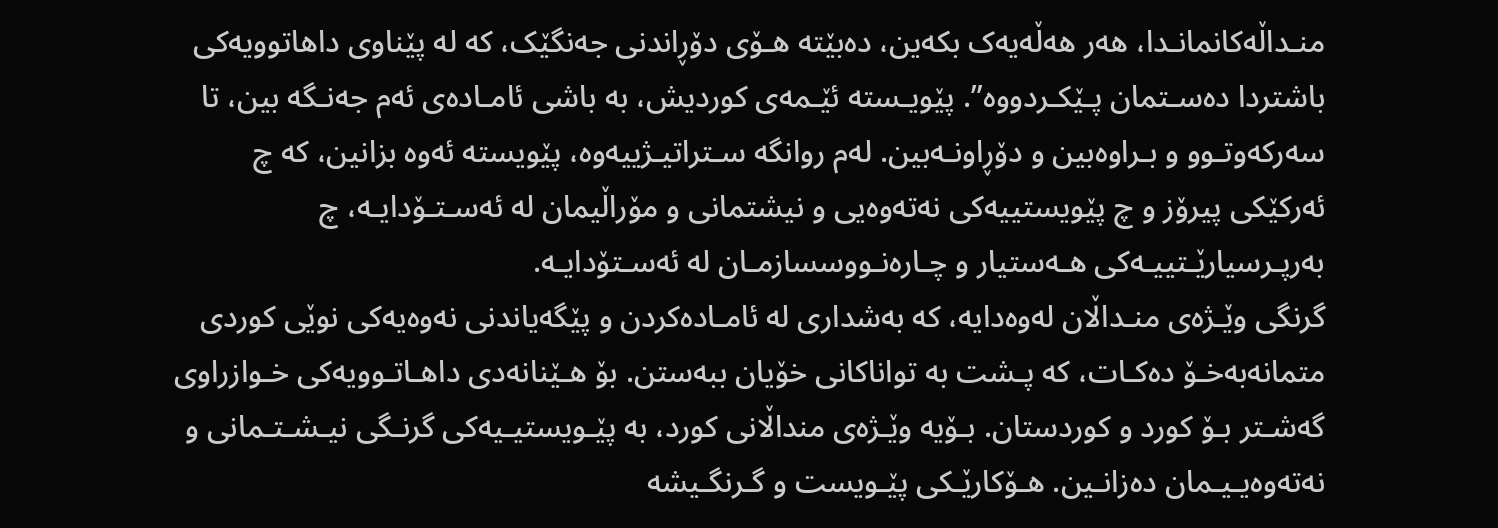منـداڵەکانمانـدا، هەر هەڵەیەک بکەین، دەبێتە هـۆی دۆڕاندنی جەنگێک، کە لە پێناوی داهاتوویەکی باشتردا دەسـتمان پـێکـردووە”. پێویـستە ئێـمەی کوردیش، بە باشی ئامـادەی ئەم جەنـگە بین، تا سەرکەوتـوو و بـراوەبین و دۆڕاونـەبین. لەم روانگە سـتراتیـژییەوە، پێویستە ئەوە بزانین، کە چ ئەرکێکی پیرۆز و چ پێویستییەکی نەتەوەیی و نیشتمانی و مۆراڵیمان لە ئەسـتـۆدایـە، چ بەرپـرسیارێـتییـەکی هـەستیار و چـارەنـووسسازمـان لە ئەسـتۆدایـە.
گرنگی وێـژەی منـداڵان لەوەدایە، کە بەشداری لە ئامـادەکردن و پێگەیاندنی نەوەیەکی نوێی کوردی متمانەبەخـۆ دەکـات، کە پـشت بە تواناکانی خۆیان ببەستن. بۆ هـێنانەدی داهـاتـوویەکی خـوازراوی گەشـتر بـۆ کورد و کوردستان. بـۆیە وێـژەی منداڵانی کورد، بە پێـویستیـیەکی گرنـگی نیـشـتـمانی و نەتەوەیـیـمان دەزانـین. هـۆکارێـکی پێـویست و گـرنگـیشە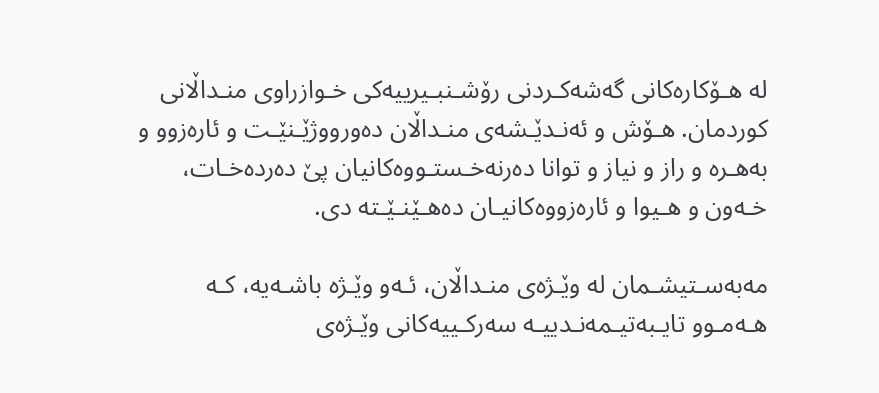لە هـۆکارەکانی گەشەکـردنی رۆشـنبـیرییەکی خـوازراوی منـداڵانی کوردمان. هـۆش و ئەنـدێـشەی منـداڵان دەورووژێـنێـت و ئارەزوو و بەهـرە و راز و نیاز و توانا دەرنەخـستـووەکانیان پێ دەردەخـات، خـەون و هـیوا و ئارەزووەکانیـان دەهـێنـێـتە دی.

مەبەسـتیشـمان لە وێـژەی منـداڵان، ئـەو وێـژە باشـەیە، کـە هـەمـوو تایـبەتیـمەنـدییـە سەرکـییەکانی وێـژەی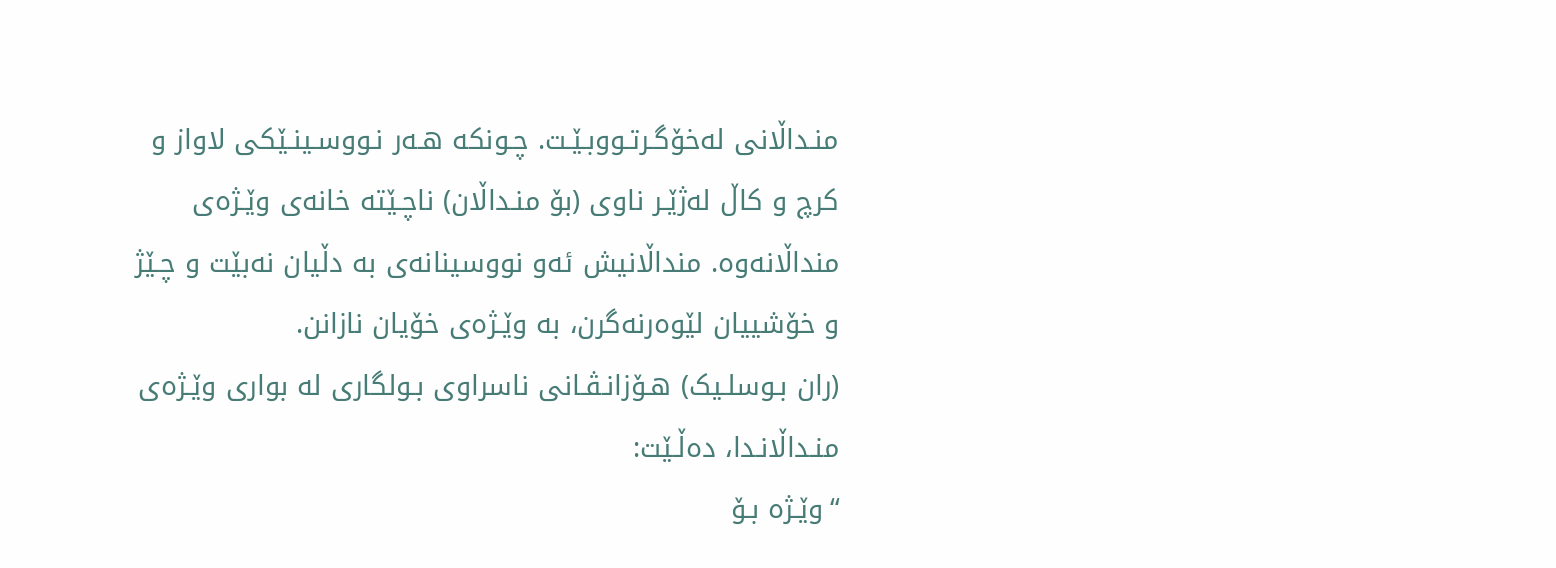منـداڵانی لەخۆگـرتـووبـێـت. چـونکە هـەر نـووسـینـێکی لاواز و کرچ و کاڵ لەژێـر ناوی (بۆ منـداڵان) ناچـێتە خانەی وێـژەی منداڵانەوە. منداڵانیش ئەو نووسینانەی بە دڵیان نەبێت و چـێژ و خۆشییان لێوەرنەگرن، بە وێـژەی خۆیان نازانن.
(ران بـوسلـیک) هـۆزانـڤـانی ناسراوی بـولگاری لە بواری وێـژەی منـداڵانـدا، دەڵـێت:
“وێـژە بـۆ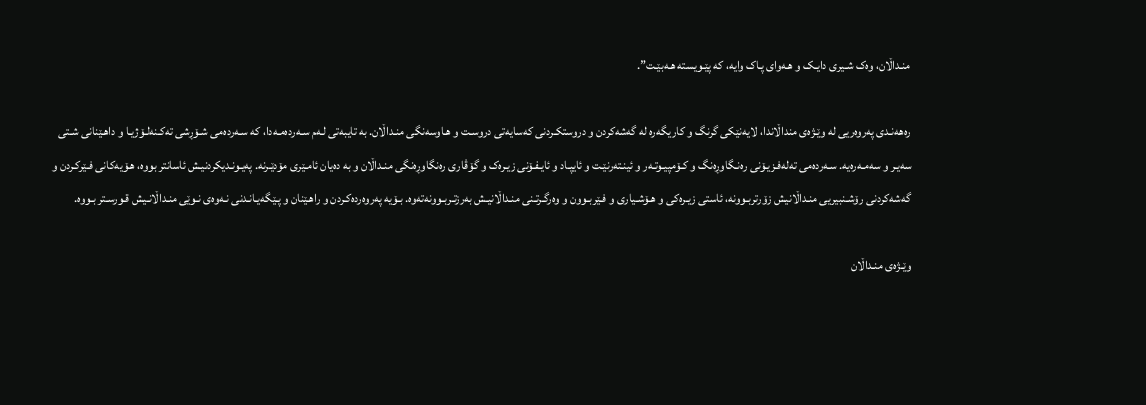منـداڵان، وەک شـیری دایـک و هـەوای پـاک وایە، کە پێـویستە هـەبێـت”.

رەهەنـدی پەروەریی لە وێـژەی منداڵاندا، لایەنێکی گرنگ و کاریگەرە لە گەشەکردن و دروستکـردنی کەسایەتی دروسـت و هـاوسەنگی منـداڵان. بە تایبەتی لـەم سـەردەمـەدا، کە سـەردەمی شـۆڕشی تەکـنەلـۆژیـا و داهـێنانی شـتی سەیـر و سەمـەرەیە. سـەردەمی تەلەفـزیـۆنی رەنـگاوڕەنگ و کـۆمپیـوتـەر و ئینـتەرنێـت و ئایپـاد و ئایـفـۆنی زیـرەک و گۆڤاری رەنگاوڕەنگی منـداڵان و بە دەیان ئامـێری مۆدێـرنە. پەیـونـدیکردنیـش ئاسانتر بووە، هـۆیەکانی فـێرکـردن و گەشەکردنی رۆشـنبیریی منـداڵانیش زۆرتربـوونە، ئاستی زیـرەکی و هـۆشـیاری و فـێربـوون و وەرگـرتـنی منـداڵانیـش بەرزتـربـوونەتەوە. بـۆیە پەروەردەکـردن و راهـێنان و پـێگەیـانـدنی نـەوەی نـوێی منـداڵانـیش قـورسـتر بـووە.

وێـژەی منـداڵان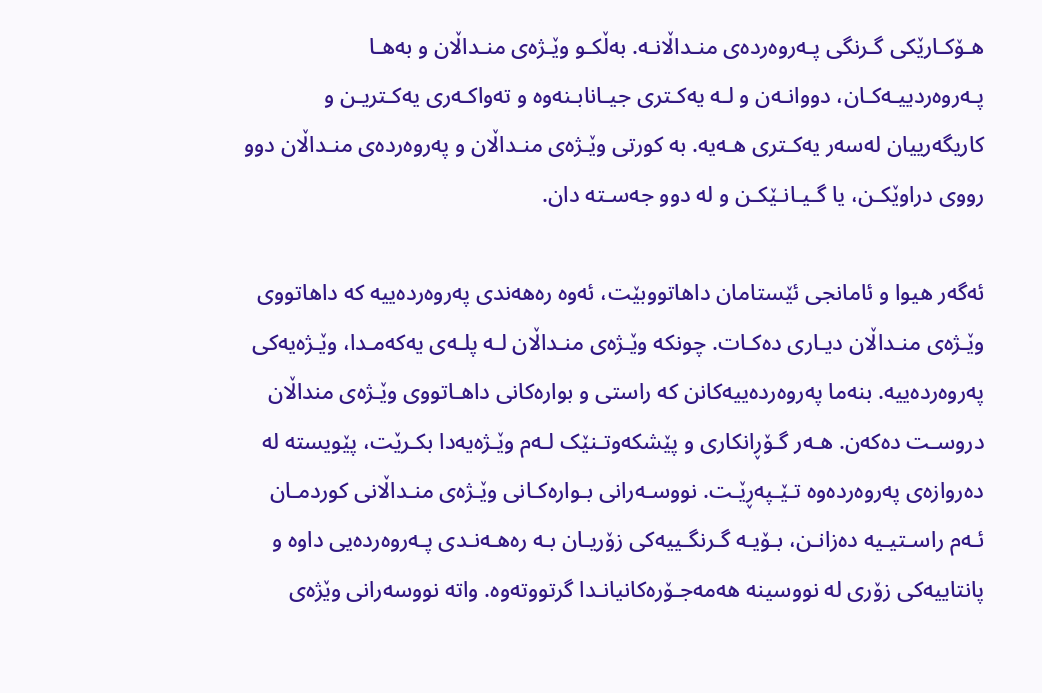هـۆکـارێکی گـرنگی پـەروەردەی منـداڵانـە. بەڵکـو وێـژەی منـداڵان و بەهـا پـەروەردییـەکـان، دووانـەن و لـە یەکـتری جیـانابـنەوە و تەواکـەری یەکـتریـن و کاریگەرییان لەسەر یەکـتری هـەیە. بە کورتی وێـژەی منـداڵان و پەروەردەی منـداڵان دوو رووی دراوێکـن، یا گـیـانـێکـن و لە دوو جەسـتە دان.

ئەگەر هیوا و ئامانجی ئێستامان داهاتووبێت، ئەوە رەهەندی پەروەردەییە کە داهاتووی وێـژەی منـداڵان دیـاری دەکـات. چونکە وێـژەی منـداڵان لـە پلـەی یەکەمـدا، وێـژەیەکی پەروەردەییە. بنەما پەروەردەییەکانن کە راستی و بوارەکانی داهـاتووی وێـژەی منداڵان دروسـت دەکەن. هـەر گـۆڕانکاری و پێشکەوتـنێک لـەم وێـژەیەدا بکـرێت، پێویستە لە دەروازەی پەروەردەوە تـێـپەڕێـت. نووسـەرانی بـوارەکـانی وێـژەی منـداڵانی کوردمـان ئـەم راسـتیـیە دەزانـن، بـۆیـە گـرنگـییەکی زۆریـان بـە رەهـەنـدی پـەروەردەیی داوە و پانتاییەکی زۆری لە نووسینە هەمەجـۆرەکانیانـدا گرتووتەوە. واتە نووسەرانی وێژەی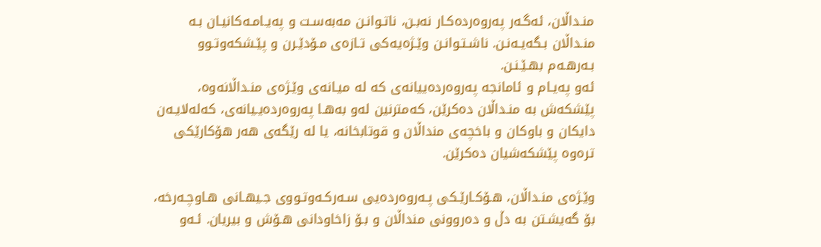منـداڵان، ئەگـەر پەروەردەکـار نەبـن، ناتـوانـن مەبەسـت و پەیـامـەکانیـان بـە منـداڵان بـگەیـەنـن. ناشـتـوانـن وێـژەیەکی تـازەی مـۆدێـرن و پێـشکەوتـوو بـەرهـەم بهـێـنـن.
ئەو پەیـام و ئامانجە پەروەردەییانەی کە لە میـانەی وێـژەی منـداڵانەوە، پێشکەش بە منـداڵان دەکرێن، کەمترنین لەو بەهـا پەروەردەیـیانەی، کەلەلایـەن دایکان و باوکان و باخچەی منداڵان و قوتابخانە، یا لە رێگەی هەر هۆکارێکی ترەوە پێشکەشیان دەکرێن.

وێـژەی منـداڵان، هـۆکـارێـکی پـەروەردەیی سـەرکـەوتـووی جـیهـانی هـاوچـەرخە، بۆ گەیشـتن بە دڵ و دەروونی منداڵان و بـۆ زاخاودانی هـۆش و بیریان. ئـەو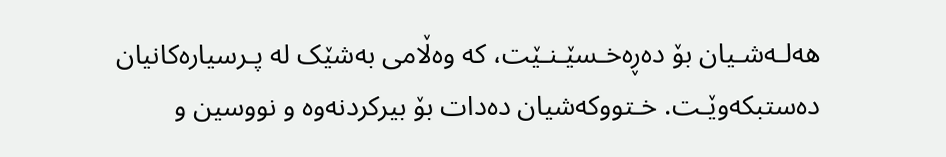هەلـەشـیان بۆ دەڕەخـسێـنـێت، کە وەڵامی بەشێک لە پـرسیارەکانیان دەستبکەوێـت. خـتووکەشیان دەدات بۆ بیرکردنەوە و نووسین و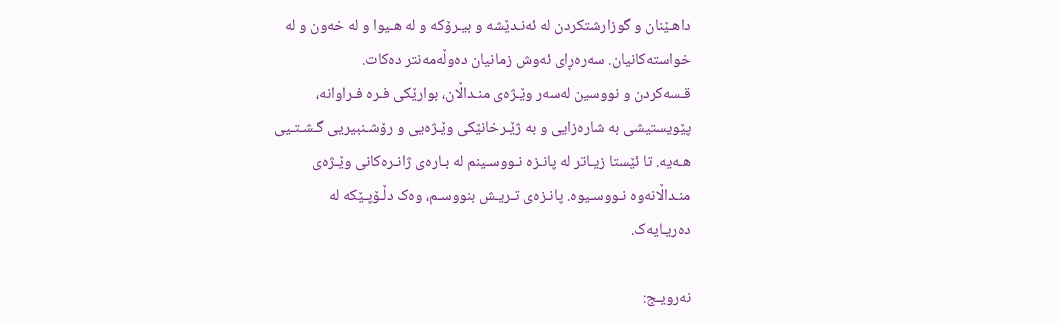داهـێنان و گوزارشتکردن لە ئەنـدێشە و بیـرۆکە و لە هـیوا و لە خەون و لە خواستەکانیان. سەرەڕای ئەوش زمانیان دەوڵەمەنتر دەکات.
قـسەکردن و نووسین لەسەر وێـژەی منـداڵان، بوارێکی فـرە فـراوانە، پێویستیشی بە شارەزایی و بە ژێـرخانێکی وێـژەیی و رۆشـنبیریی گـشـتـیی هـەیە. تا ئێستا زیـاتر لە پانـزە نـووسـینم لە بـارەی ژانـرەکانی وێـژەی منـداڵانەوە نـووسـیوە. پانـزەی تـریـش بنووسـم، وەک دڵـۆپـێکە لە دەریـایەک.

نەرویـج: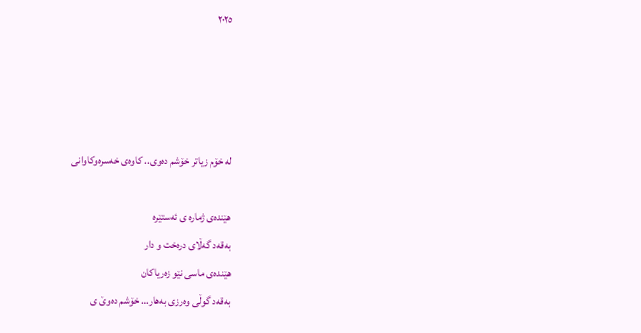٢٠٢٥




لە خۆم زیاتر خۆشم دەوی.. كاوەی خەسرەوكاوانی

هێندەی ژمارە ی ئەستێرە
بەقەد گەڵای درەخت و دار
هێندەی ماسی نێو زەریاكان
بەقەد گوڵی وەرزی بەهار… خۆشم دەوێ ی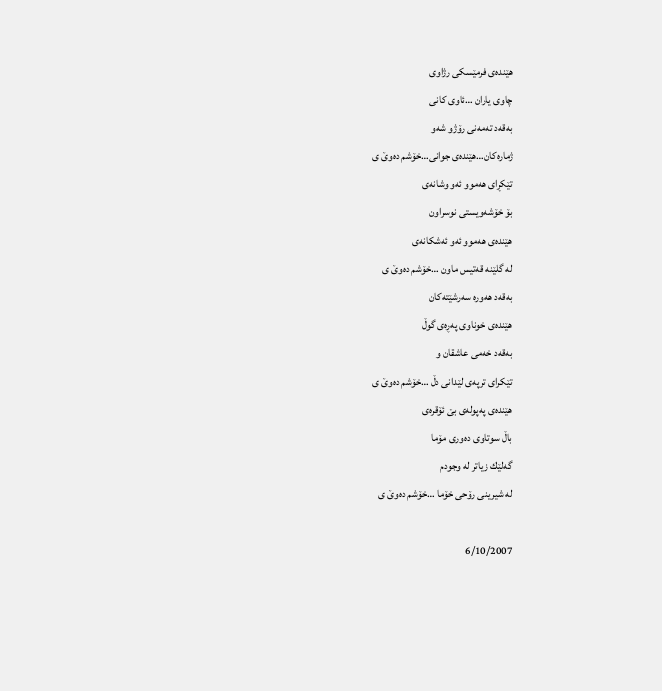هێندەی فرمێسكی رژاوی
چاوی یاران …ئاوی كانی
بەقەد تەمەنی رۆژو شەو
ژمارەكان…هێندەی جوانی…خۆشم دەوێ ی
تێكڕای هەموو ئەو وشانەی
بۆ خۆشەویستی نوسراون
هێندەی هەموو ئەو ئەشكانەی
لە گلێنە قەتیس ماون …خۆشم دەوێ ی
بەقەد هەورە سەرشێتەكان
هێندەی خوناوی پەڕەی گوڵ
بەقەد خەمی عاشقان و
تێكرای ترپەی لێدانی دڵ …خۆشم دەوێ ی
هێندەی پەپولەی بێ ئۆقرەی
باڵ سوتاوی دەوری مۆما
گەلێك زیاتر لە وجودم
لە شیرینی رۆحی خۆما …خۆشم دەوێ ی

6/10/2007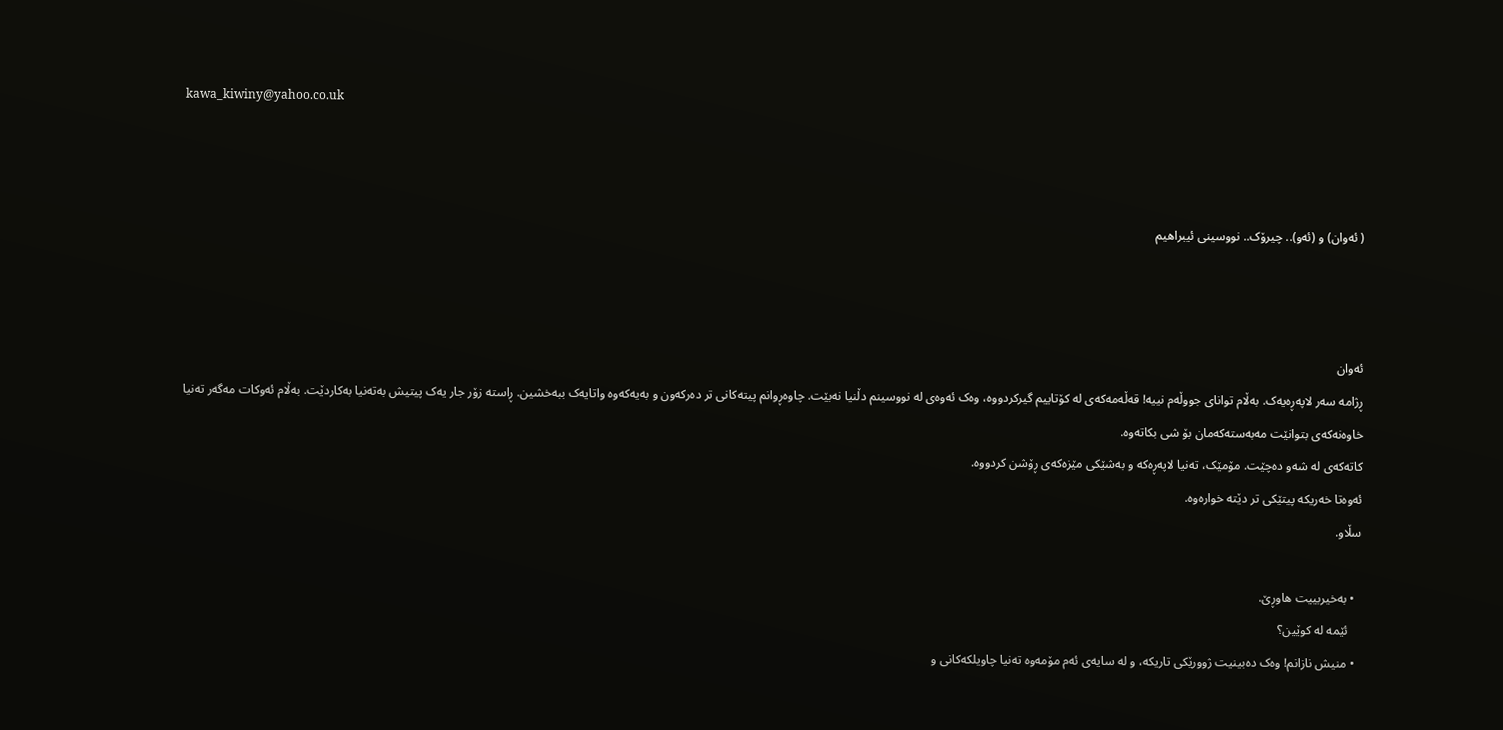kawa_kiwiny@yahoo.co.uk



( ئەوان) و (ئەو).. چیرۆک.. نووسینی ئیبراهیم



ئەوان
ڕژامە سەر لاپەڕەیەک. بەڵام تواناى جووڵەم نییە! قەڵەمەکەى لە کۆتاییم گیرکردووە، وەک ئەوەى لە نووسینم دڵنیا نەبێت. چاوەڕوانم پیتەکانى تر دەرکەون و بەیەکەوە واتایەک ببەخشین. ڕاستە زۆر جار یەک پیتیش بەتەنیا بەکاردێت. بەڵام ئەوکات مەگەر تەنیا خاوەنەکەى بتوانێت مەبەستەکەمان بۆ شى بکاتەوە.
کاتەکەى لە شەو دەچێت. مۆمێک، تەنیا لاپەڕەکە و بەشێکى مێزەکەى ڕۆشن کردووە.
ئەوەتا خەریکە پیتێکى تر دێتە خوارەوە.
سڵاو.

  • بەخیربییت هاوڕێ.
    ئێمە لە کوێین؟
  • منیش نازانم! وەک دەبینیت ژوورێکى تاریکە، و لە سایەى ئەم مۆمەوە تەنیا چاویلکەکانى و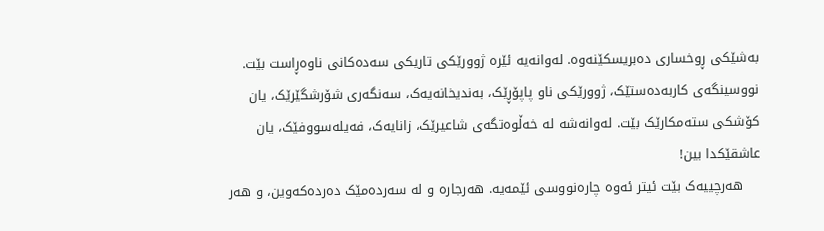بەشێکى ڕوخسارى دەبریسکێنەوە. لەوانەیە ئێرە ژوورێکى تاریکى سەدەکانى ناوەڕاست بێت. نووسینگەى کاربەدەستێک، ژوورێکى ناو پاپۆڕێک، بەندیخانەیەک، سەنگەرى شۆرشگێرێک، یان کۆشکى ستەمکارێک بێت. لەوانەشە لە خەڵوەتگەى شاعیرێک، زانایەک، فەیلەسووفێک، یان عاشقێکدا بین!
    هەرچییەک بێت ئیتر ئەوە چارەنووسى ئێمەیە. هەرجارە و لە سەردەمێک دەردەکەوین، و هەر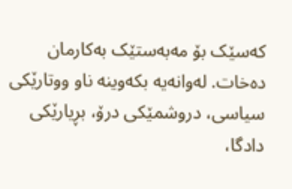کەسێک بۆ مەبەستێک بەکارمان دەخات. لەوانەیە بکەوینە ناو ووتارێکى سیاسى، دروشمێکى درۆ، بڕیارێکى دادگا،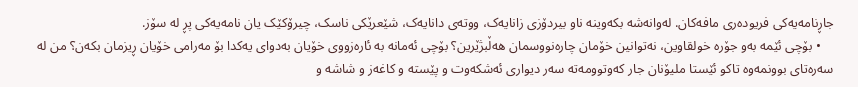جاڕنامەیەکى فریودەرى مافەکان. لەوانەشە بکەوینە ناو بیردۆزى زانایەک، ووتەى دانایەک، شێعرێکى ناسک، چیرۆکێک یان نامەیەکى پڕ لە سۆز.
    • بۆچى ئێمە بەو جۆرە خولقاوین، نەتوانین خۆمان چارەنووسمان هەڵبژێرین؟ بۆچى ئەمانە بە ئارەزووى خۆیان بەدواى یەکدا بۆ مەرامى خۆیان ڕیزمان بکەن؟ من لە سەرەتاى بوونمەوە تاکو ئێستا ملیۆنان جار کەوتوومەتە سەر دیوارى ئەشکەوت و پێستە و کاغەز و شاشە و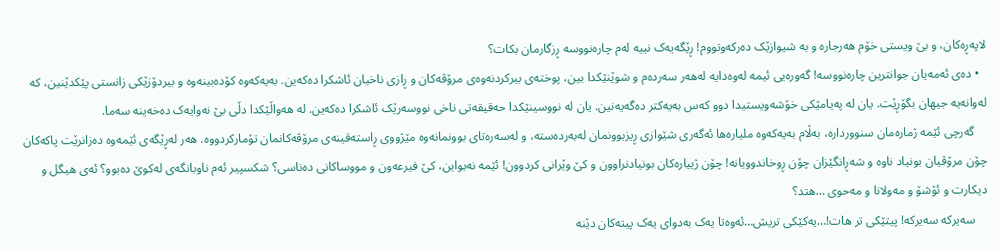لاپەڕەکان، و بێ ویستى خۆم هەرجارە و بە شیوازێک دەرکەوتووم! ڕێگەیەک نییە لەم چارەنووسە ڕزگارمان بکات؟
  • دەى ئەمەیان جوانترین چارەنووسە! گەورەیى ئیمە لەوەدایە لەهەر سەردەم و شوێنێکدا بین، پوختەى بیرکردنەوەى مرۆڤەکان و ڕازى ناخیان ئاشکرا دەکەین. بەیەکەوە کۆدەبینەوە و بیردۆزێکى زانستى پێکدێنین، کە لەوانەیە جیهان بگۆڕێت. یان لە پەیامێکى خۆشەویستیدا دوو کەس بەیەکتر دەگەیەنین. یان لە نووسینێکدا حەقیقەتى ناخى نووسەرێک ئاشکرا دەکەین. لە هەواڵێکدا دڵى بێ نەوایەک دەخەینە سەما.
    گەرچى ئێمە ژمارەمان سنووردارە، بەڵام بەیەکەوە ملیارەها ئەگەرى شێوازى ڕیزبوونمان لەبەردەستە، و لەسەرەتاى بوونمانەوە مێژووى ڕاستەقینەى مرۆڤەکانمان تۆمارکردووە. هەر لەڕێگەى ئێمەوە دەزانرێت پاکەکان چۆن مرۆڤیان بونیاد ناوە و شەڕانگێزان چۆن ڕوخاندوویانە! چۆن ژییارەکان بونیادنراوون و کێ وێرانى کردوون! ئێمە نەبواین، کێ فیرعەون و مووساکانى دەناسى؟ شکسپیر ئەم ناوبانگەى لەکوێ دەبوو؟ ئەى هیگل و دیکارت و ئۆشۆ و مەولانا و مەحوى …هتد؟
    سەیرکە سەیرکە! پیتێکى تر هات!…یەکێکى تریش…ئەوەتا یەک بەدواى یەک پیتەکان دێنە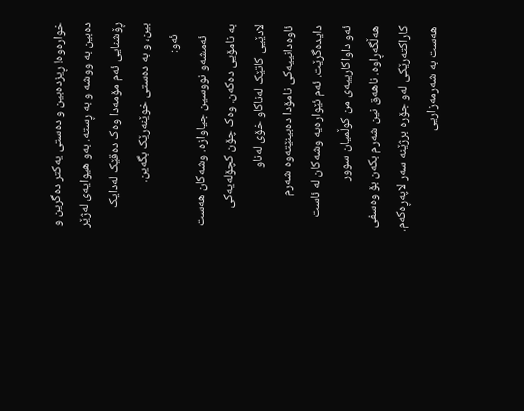خوارەوە! ڕیزدەبین و دەستى یەکتر دەگرین و دەبین بە ووشە و بە ڕستە. بەو هیوایەى لەژێر ڕۆشنایى ئەم مۆمەدا وەک دەقێک لەدایک بین، و بە دەستى خوێنەرێک بگەین.
    ئەو:
    ئەمشەو نووسین جیاوازە. وشەکان هەست بە نامۆیى دەکەن. وەک چۆن کچۆلەیەکى لادێیی کاتێک لەناکاو خۆى لەناو ئاوەدانییەکى نامۆدا دەبینێتەوە شەرم دایدەگرێت. ئەم ئێوارەیە وشەکان لە ئاست ئەو داواکارییەى من کوڵمیان سوور هەڵگەڕاوە. ناهەق نین شەرم بکەن بۆ وەسفى کاراکتەرێکى لەو جۆرە برژێنە سەر لاپەڕەکەم. هەست بە شەرمەزاریى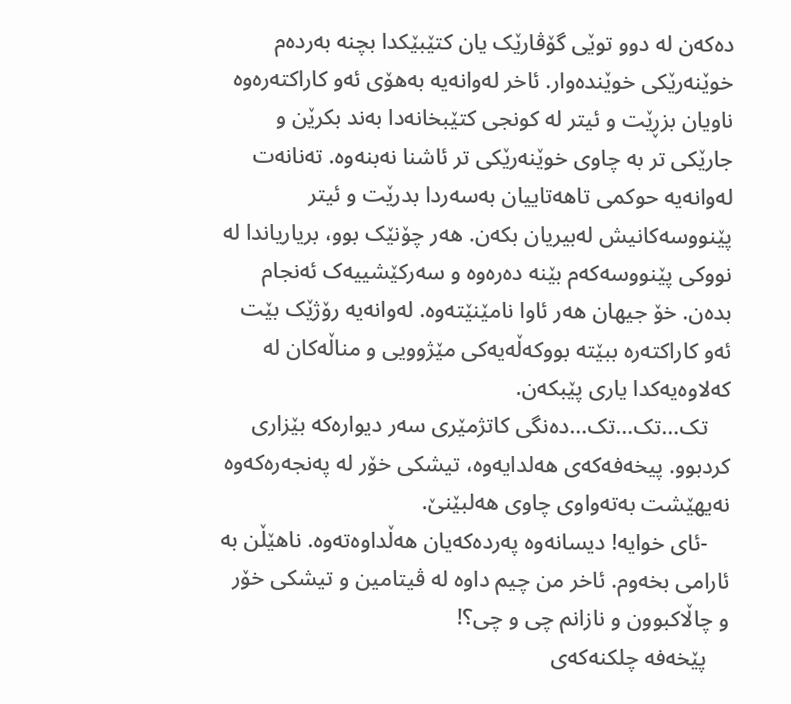دەکەن لە دوو توێی گۆڤارێک یان کتێبێکدا بچنە بەردەم خوێنەرێکى خوێندەوار. ئاخر لەوانەیە بەهۆى ئەو کاراکتەرەوە ناویان بزڕێت و ئیتر لە کونجى کتێبخانەدا بەند بکرێن و جارێکى تر بە چاوى خوێنەرێکى تر ئاشنا نەبنەوە. تەنانەت لەوانەیە حوکمى تاهەتاییان بەسەردا بدرێت و ئیتر پێنووسەکانیش لەبیریان بکەن. هەر چۆنێک بوو، بریاریاندا لە نووکى پێنووسەکەم بێنە دەرەوە و سەرکێشییەک ئەنجام بدەن. خۆ جیهان هەر ئاوا نامێنێتەوە. لەوانەیە رۆژێک بێت ئەو کاراکتەرە ببێتە بووکەڵەیەکى مێژوویی و مناڵەکان لە کەلاوەیەکدا یارى پێبکەن.
    تک…تک…تک…دەنگى کاتژمێرى سەر دیوارەکە بێزارى کردبوو. پیخەفەکەى هەلدایەوە، تیشکى خۆر لە پەنجەرەکەوە نەیهێشت بەتەواوى چاوى هەلبێنێ.
    -ئاى خوایە! دیسانەوە پەردەکەیان هەڵداوەتەوە. ناهێڵن بە ئارامى بخەوم. ئاخر من چیم داوە لە ڤیتامین و تیشکى خۆر و چاڵاکبوون و نازانم چى و چى؟!
    پێخەفە چلکنەکەى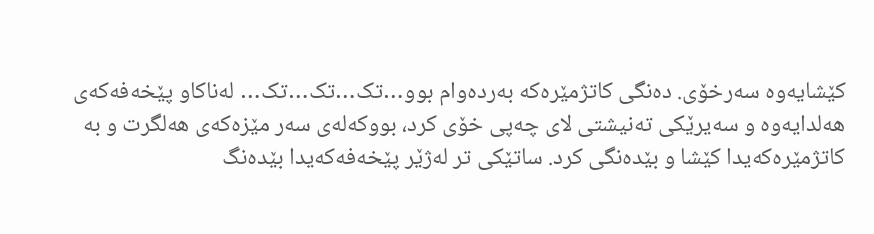کێشایەوە سەرخۆى. دەنگى کاتژمێرەکە بەردەوام بوو…تک…تک…تک… لەناکاو پێخەفەکەى هەلدایەوە و سەیرێکى تەنیشتى لاى چەپى خۆى کرد، بووکەلەی سەر مێزەکەى هەلگرت و بە کاتژمێرەکەیدا کێشا و بێدەنگى کرد. ساتێکى تر لەژێر پێخەفەکەیدا بێدەنگ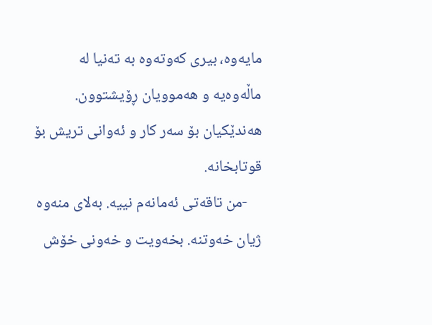مایەوە، بیرى کەوتەوە بە تەنیا لە ماڵەوەیە و هەموویان ڕۆیشتوون. هەندێکیان بۆ سەر کار و ئەوانى تریش بۆ قوتابخانە.
    -من تاقەتى ئەمانەم نییە. بەلاى منەوە ژیان خەوتنە. بخەویت و خەونى خۆش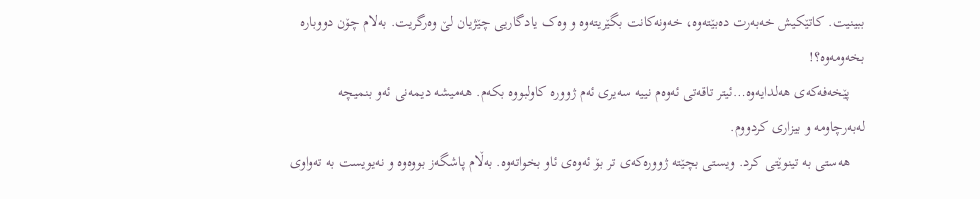ببینیت. کاتێکیش خەبەرت دەبێتەوە، خەونەکانت بگێریتەوە و وەک یادگاریى چێژیان لێ وەرگریت. بەلام چۆن دووبارە بخەومەوە؟!
    پێخەفەکەى هەلدایەوە…ئیتر تاقەتى ئەوەم نییە سەیرى ئەم ژوورە کاولبووە بکەم. هەمیشە دیمەنى ئەو بنمیچە لەبەرچاومە و بیزارى کردووم.
    هەستى بە تینوێتى کرد. ویستى بچێتە ژوورەکەى تر بۆ ئەوەى ئاو بخواتەوە. بەڵام پاشگەز بووەوە و نەیویست بە تەواوى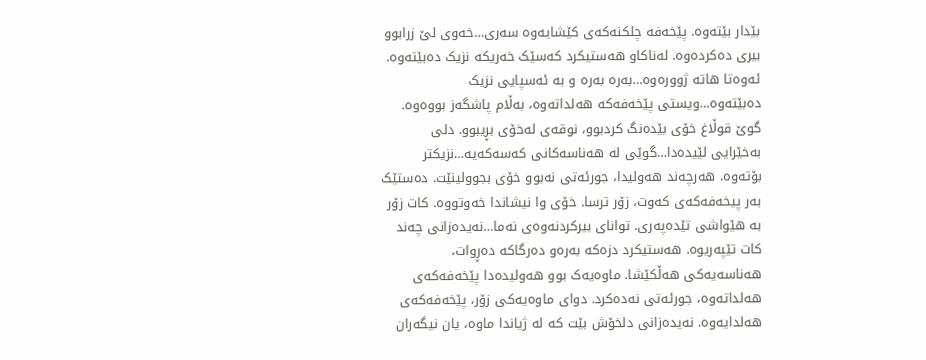بێدار بێتەوە. پێخەفە چلکنەکەى کێشایەوە سەرى…خەوى لێ زرابوو بیرى دەکردەوە. لەناکاو هەستیکرد کەسێک خەریکە نزیک دەبێتەوە. ئەوەتا هاتە ژوورەوە…بەرە بەرە و بە ئەسپایى نزیک دەبێتەوە…ویستى پێخەفەکە هەلداتەوە، بەڵام پاشگەز بووەوە. گوێ قوڵاغ خۆى بێدەنگ کردبوو، نوقەى لەخۆى بڕیبوو. دلى بەخێرایى لێیدەدا…گوێى لە هەناسەکانى کەسەکەیە…نزیکتر بۆتەوە. هەرچەند هەولیدا، جورئەتى نەبوو خۆى بجوولینێت. دەستێک بەر پیخەفەکەى کەوت، زۆر ترسا. خۆى وا نیشاندا خەوتووە. کات زۆر بە هێواشى تێدەپەرى. تواناى بیرکردنەوەى نەما…نەیدەزانى چەند کات تێپەریوە. هەستیکرد دزەکە بەرەو دەرگاکە دەڕوات، هەناسەیەکى هەڵکێشا. ماوەیەک بوو هەولیدەدا پێخەفەکەى هەلداتەوە، جورئەتى نەدەکرد. دواى ماوەیەکى زۆر، پێخەفەکەى هەلدایەوە. نەیدەزانى دلخۆش بێت کە لە ژیاندا ماوە، یان نیگەران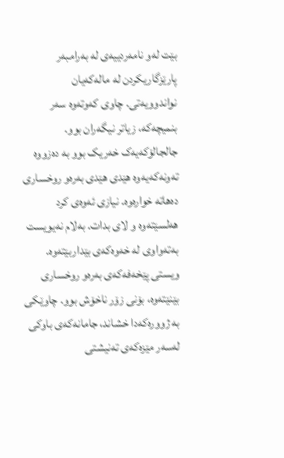بێت لەو نامەردییەى لە بەرامبەر پارێزگاریکردن لە مالەکەیان نواندوویەتى. چاوى کەوتەوە سەر بنمیچەکە، زیاتر نیگەران بوو. جالجالۆکەیەک خەریک بوو بە دەزووە تەونەکەیەوە هێدى هێدى بەرەو روخسارى دەهاتە خوارەوە. نیازى ئەوەى کرد هەلسێتەوە و لاى بدات. بەلام نەیویست بەتەواوى لە خەوەکەى بێداربێتەوە. ویستى پێخەفەکەى بەرەو روخسارى بێنێتەوە، بۆنى زۆر ناخۆش بوو. چاوێکى بە ژوورەکەدا خشاند، جامانەکەى باوکى لەسەر مێزەکەى تەنیشتى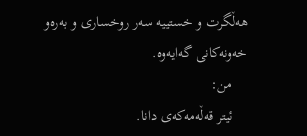هەڵگرت و خستییە سەر روخسارى و بەرەو خەونەکانى گەایەوە.
    من:
    ئیتر قەڵەمەکەى دانا.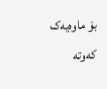بۆ ماوەیەک کەوتە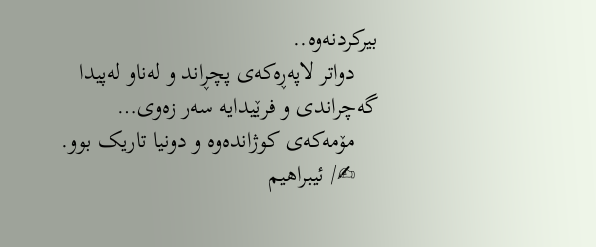بیرکردنەوە..
    دواتر لاپەڕەکەى پچڕاند و لەناو لەپیدا گەچراندى و فرێیدایە سەر زەوى…
    مۆمەکەى کوژاندەوە و دونیا تاریک بوو.
    ✍/ ئیبراهیم